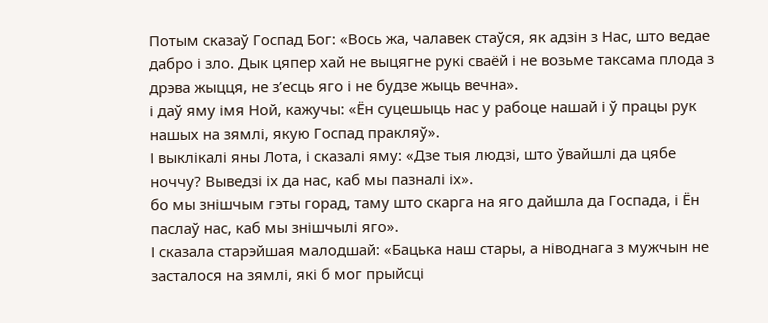Потым сказаў Госпад Бог: «Вось жа, чалавек стаўся, як адзін з Нас, што ведае дабро і зло. Дык цяпер хай не выцягне рукі сваёй і не возьме таксама плода з дрэва жыцця, не з’есць яго і не будзе жыць вечна».
і даў яму імя Ной, кажучы: «Ён суцешыць нас у рабоце нашай і ў працы рук нашых на зямлі, якую Госпад пракляў».
І выклікалі яны Лота, і сказалі яму: «Дзе тыя людзі, што ўвайшлі да цябе ноччу? Выведзі іх да нас, каб мы пазналі іх».
бо мы знішчым гэты горад, таму што скарга на яго дайшла да Госпада, і Ён паслаў нас, каб мы знішчылі яго».
І сказала старэйшая малодшай: «Бацька наш стары, а ніводнага з мужчын не засталося на зямлі, які б мог прыйсці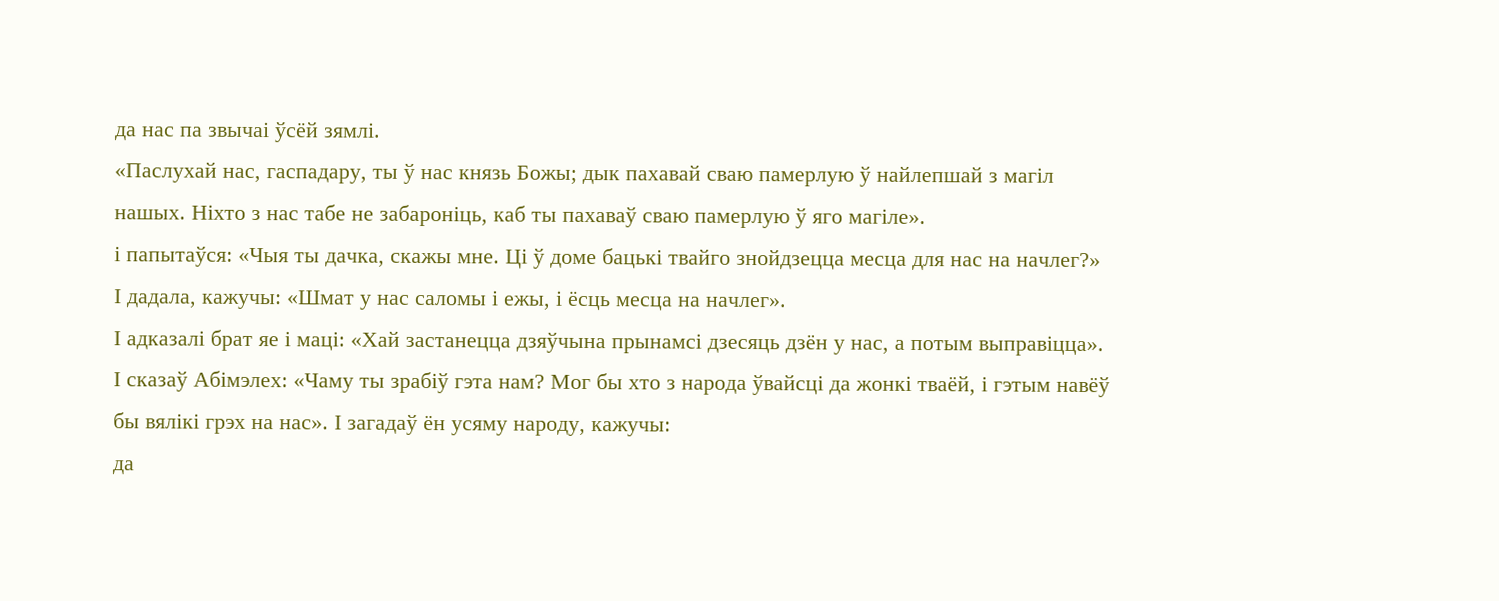да нас па звычаі ўсёй зямлі.
«Паслухай нас, гаспадару, ты ў нас князь Божы; дык пахавай сваю памерлую ў найлепшай з магіл нашых. Ніхто з нас табе не забароніць, каб ты пахаваў сваю памерлую ў яго магіле».
і папытаўся: «Чыя ты дачка, скажы мне. Ці ў доме бацькі твайго знойдзецца месца для нас на начлег?»
І дадала, кажучы: «Шмат у нас саломы і ежы, і ёсць месца на начлег».
І адказалі брат яе і маці: «Хай застанецца дзяўчына прынамсі дзесяць дзён у нас, а потым выправіцца».
І сказаў Абімэлех: «Чаму ты зрабіў гэта нам? Мог бы хто з народа ўвайсці да жонкі тваёй, і гэтым навёў бы вялікі грэх на нас». І загадаў ён усяму народу, кажучы:
да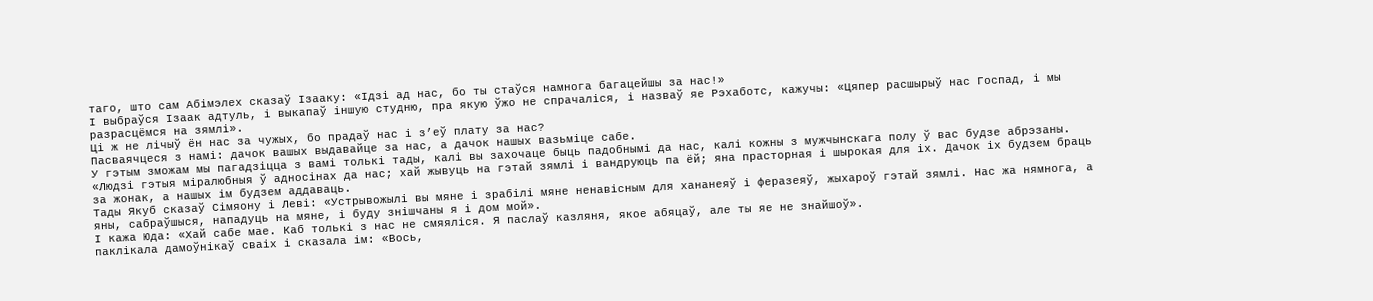таго, што сам Абімэлех сказаў Ізааку: «Ідзі ад нас, бо ты стаўся намнога багацейшы за нас!»
І выбраўся Ізаак адтуль, і выкапаў іншую студню, пра якую ўжо не спрачаліся, і назваў яе Рэхаботc, кажучы: «Цяпер расшырыў нас Госпад, і мы разрасцёмся на зямлі».
Ці ж не лічыў ён нас за чужых, бо прадаў нас і з’еў плату за нас?
Пасваячцеся з намі: дачок вашых выдавайце за нас, а дачок нашых вазьміце сабе.
У гэтым зможам мы пагадзіцца з вамі толькі тады, калі вы захочаце быць падобнымі да нас, калі кожны з мужчынскага полу ў вас будзе абрэзаны.
«Людзі гэтыя міралюбныя ў адносінах да нас; хай жывуць на гэтай зямлі і вандруюць па ёй; яна прасторная і шырокая для іх. Дачок іх будзем браць за жонак, а нашых ім будзем аддаваць.
Тады Якуб сказаў Сімяону і Леві: «Устрывожылі вы мяне і зрабілі мяне ненавісным для хананеяў і феразеяў, жыхароў гэтай зямлі. Нас жа нямнога, а яны, сабраўшыся, нападуць на мяне, і буду знішчаны я і дом мой».
І кажа Юда: «Хай сабе мае. Каб толькі з нас не смяяліся. Я паслаў казляня, якое абяцаў, але ты яе не знайшоў».
паклікала дамоўнікаў сваіх і сказала ім: «Вось,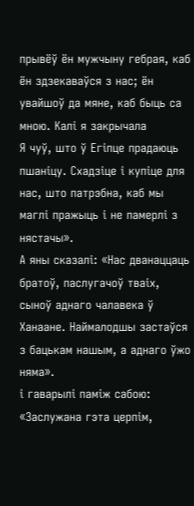прывёў ён мужчыну гебрая, каб ён здзекаваўся з нас; ён увайшоў да мяне, каб быць са мною. Калі я закрычала
Я чуў, што ў Егіпце прадаюць пшаніцу. Схадзіце і купіце для нас, што патрэбна, каб мы маглі пражыць і не памерлі з нястачы».
А яны сказалі: «Нас дванаццаць братоў, паслугачоў тваіх, сыноў аднаго чалавека ў Ханаане. Наймалодшы застаўся з бацькам нашым, а аднаго ўжо няма».
і гаварылі паміж сабою: «Заслужана гэта церпім,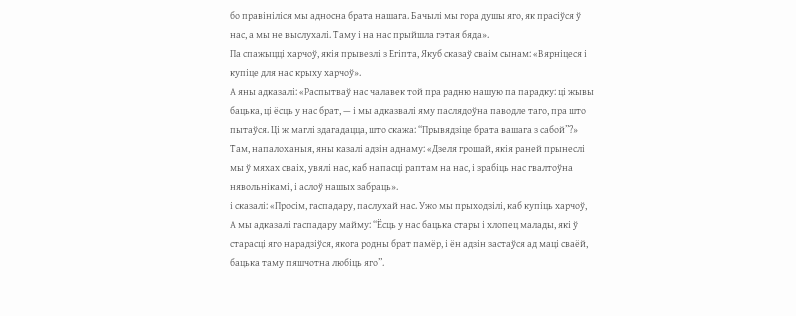бо правініліся мы адносна брата нашага. Бачылі мы гора душы яго, як прасіўся ў нас, а мы не выслухалі. Таму і на нас прыйшла гэтая бяда».
Па спажыцці харчоў, якія прывезлі з Егіпта, Якуб сказаў сваім сынам: «Вярніцеся і купіце для нас крыху харчоў».
А яны адказалі: «Распытваў нас чалавек той пра радню нашую па парадку: ці жывы бацька, ці ёсць у нас брат, — і мы адказвалі яму паслядоўна паводле таго, пра што пытаўся. Ці ж маглі здагадацца, што скажа: “Прывядзіце брата вашага з сабой”?»
Там, напалоханыя, яны казалі адзін аднаму: «Дзеля грошай, якія раней прынеслі мы ў мяхах сваіх, увялі нас, каб напасці раптам на нас, і зрабіць нас гвалтоўна нявольнікамі, і аслоў нашых забраць».
і сказалі: «Просім, гаспадару, паслухай нас. Ужо мы прыходзілі, каб купіць харчоў,
А мы адказалі гаспадару майму: “Ёсць у нас бацька стары і хлопец малады, які ў старасці яго нарадзіўся, якога родны брат памёр, і ён адзін застаўся ад маці сваёй, бацька таму пяшчотна любіць яго”.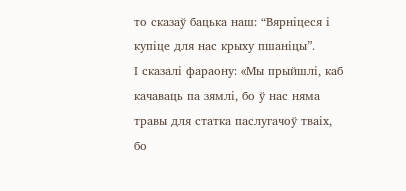то сказаў бацька наш: “Вярніцеся і купіце для нас крыху пшаніцы”.
І сказалі фараону: «Мы прыйшлі, каб качаваць па зямлі, бо ў нас няма травы для статка паслугачоў тваіх, бо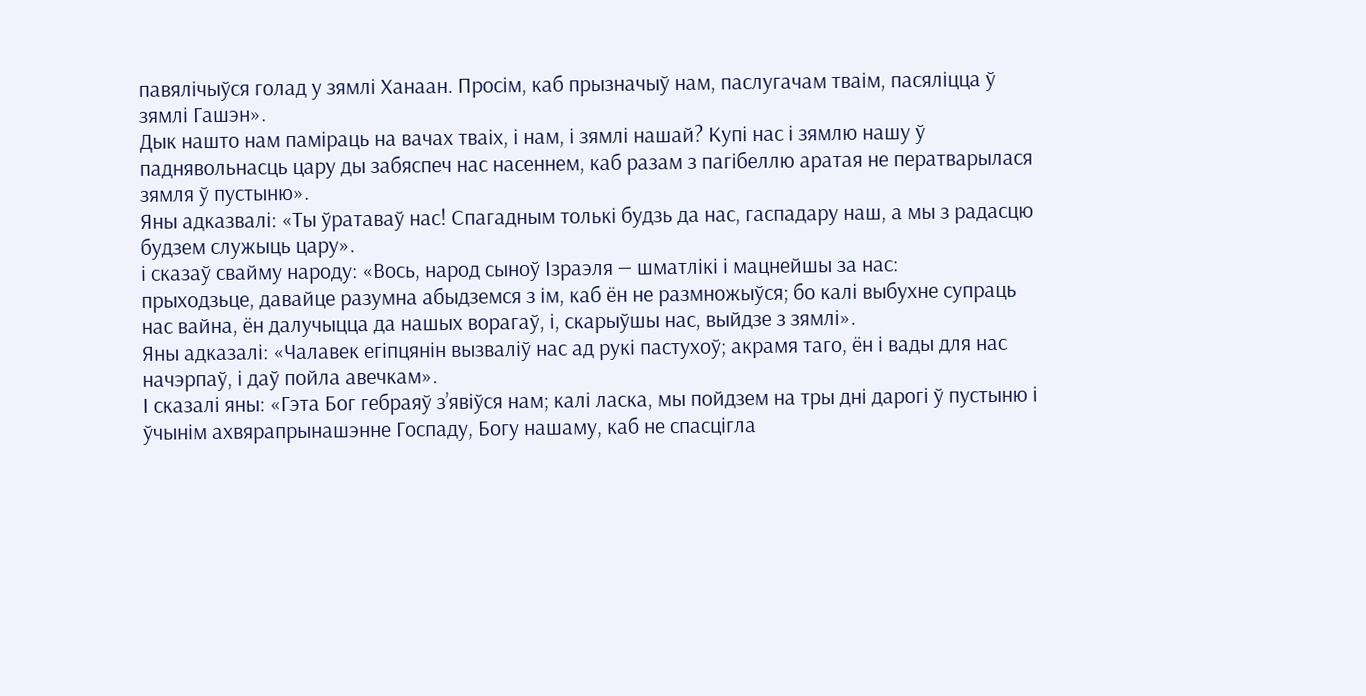павялічыўся голад у зямлі Ханаан. Просім, каб прызначыў нам, паслугачам тваім, пасяліцца ў зямлі Гашэн».
Дык нашто нам паміраць на вачах тваіх, і нам, і зямлі нашай? Купі нас і зямлю нашу ў паднявольнасць цару ды забяспеч нас насеннем, каб разам з пагібеллю аратая не ператварылася зямля ў пустыню».
Яны адказвалі: «Ты ўратаваў нас! Спагадным толькі будзь да нас, гаспадару наш, а мы з радасцю будзем служыць цару».
і сказаў свайму народу: «Вось, народ сыноў Ізраэля — шматлікі і мацнейшы за нас:
прыходзьце, давайце разумна абыдземся з ім, каб ён не размножыўся; бо калі выбухне супраць нас вайна, ён далучыцца да нашых ворагаў, і, скарыўшы нас, выйдзе з зямлі».
Яны адказалі: «Чалавек егіпцянін вызваліў нас ад рукі пастухоў; акрамя таго, ён і вады для нас начэрпаў, і даў пойла авечкам».
І сказалі яны: «Гэта Бог гебраяў з’явіўся нам; калі ласка, мы пойдзем на тры дні дарогі ў пустыню і ўчынім ахвярапрынашэнне Госпаду, Богу нашаму, каб не спасцігла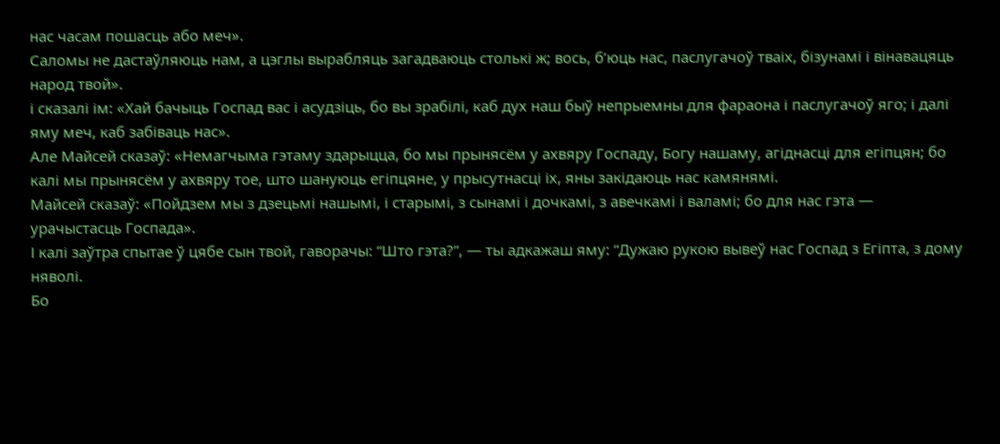нас часам пошасць або меч».
Саломы не дастаўляюць нам, а цэглы вырабляць загадваюць столькі ж; вось, б’юць нас, паслугачоў тваіх, бізунамі і вінавацяць народ твой».
і сказалі ім: «Хай бачыць Госпад вас і асудзіць, бо вы зрабілі, каб дух наш быў непрыемны для фараона і паслугачоў яго; і далі яму меч, каб забіваць нас».
Але Майсей сказаў: «Немагчыма гэтаму здарыцца, бо мы прынясём у ахвяру Госпаду, Богу нашаму, агіднасці для егіпцян; бо калі мы прынясём у ахвяру тое, што шануюць егіпцяне, у прысутнасці іх, яны закідаюць нас камянямі.
Майсей сказаў: «Пойдзем мы з дзецьмі нашымі, і старымі, з сынамі і дочкамі, з авечкамі і валамі; бо для нас гэта — урачыстасць Госпада».
І калі заўтра спытае ў цябе сын твой, гаворачы: “Што гэта?”, — ты адкажаш яму: “Дужаю рукою вывеў нас Госпад з Егіпта, з дому няволі.
Бо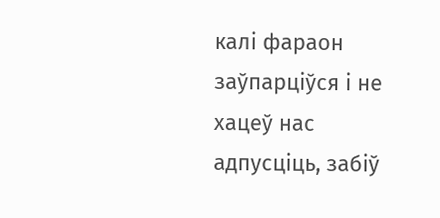калі фараон заўпарціўся і не хацеў нас адпусціць, забіў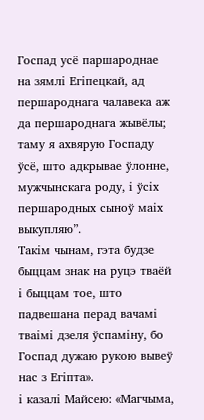Госпад усё паршароднае на зямлі Егіпецкай, ад першароднага чалавека аж да першароднага жывёлы; таму я ахвярую Госпаду ўсё, што адкрывае ўлонне, мужчынскага роду, і ўсіх першародных сыноў маіх выкупляю”.
Такім чынам, гэта будзе быццам знак на руцэ тваёй і быццам тое, што падвешана перад вачамі тваімі дзеля ўспаміну, бо Госпад дужаю рукою вывеў нас з Егіпта».
і казалі Майсею: «Магчыма,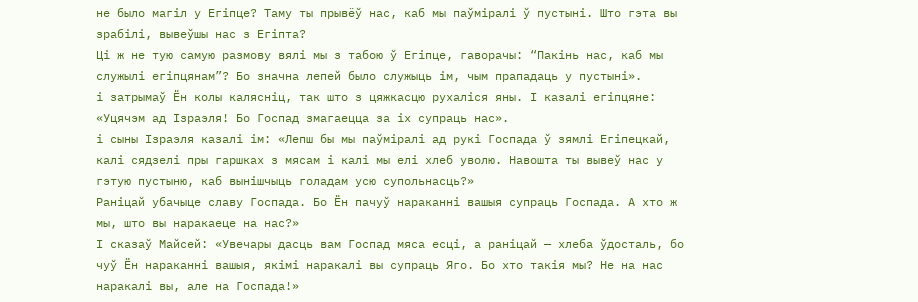не было магіл у Егіпце? Таму ты прывёў нас, каб мы паўміралі ў пустыні. Што гэта вы зрабілі, вывеўшы нас з Егіпта?
Ці ж не тую самую размову вялі мы з табою ў Егіпце, гаворачы: “Пакінь нас, каб мы служылі егіпцянам”? Бо значна лепей было служыць ім, чым прападаць у пустыні».
і затрымаў Ён колы калясніц, так што з цяжкасцю рухаліся яны. І казалі егіпцяне: «Уцячэм ад Ізраэля! Бо Госпад змагаецца за іх супраць нас».
і сыны Ізраэля казалі ім: «Лепш бы мы паўміралі ад рукі Госпада ў зямлі Егіпецкай, калі сядзелі пры гаршках з мясам і калі мы елі хлеб уволю. Навошта ты вывеў нас у гэтую пустыню, каб вынішчыць голадам усю супольнасць?»
Раніцай убачыце славу Госпада. Бо Ён пачуў нараканні вашыя супраць Госпада. А хто ж мы, што вы наракаеце на нас?»
І сказаў Майсей: «Увечары дасць вам Госпад мяса есці, а раніцай — хлеба ўдосталь, бо чуў Ён нараканні вашыя, якімі наракалі вы супраць Яго. Бо хто такія мы? Не на нас наракалі вы, але на Госпада!»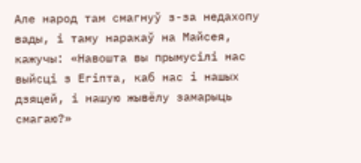Але народ там смагнуў з-за недахопу вады, і таму наракаў на Майсея, кажучы: «Навошта вы прымусілі нас выйсці з Егіпта, каб нас і нашых дзяцей, і нашую жывёлу замарыць смагаю?»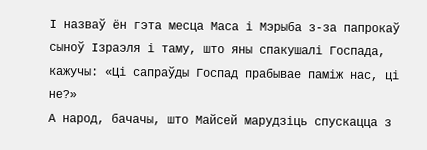І назваў ён гэта месца Маса і Мэрыба з-за папрокаў сыноў Ізраэля і таму, што яны спакушалі Госпада, кажучы: «Ці сапраўды Госпад прабывае паміж нас, ці не?»
А народ, бачачы, што Майсей марудзіць спускацца з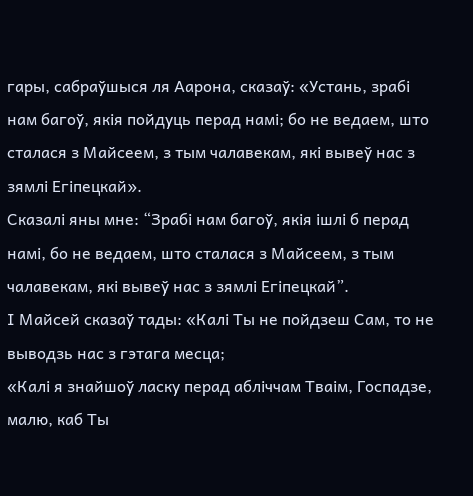гары, сабраўшыся ля Аарона, сказаў: «Устань, зрабі нам багоў, якія пойдуць перад намі; бо не ведаем, што сталася з Майсеем, з тым чалавекам, які вывеў нас з зямлі Егіпецкай».
Сказалі яны мне: “Зрабі нам багоў, якія ішлі б перад намі, бо не ведаем, што сталася з Майсеем, з тым чалавекам, які вывеў нас з зямлі Егіпецкай”.
І Майсей сказаў тады: «Калі Ты не пойдзеш Сам, то не выводзь нас з гэтага месца;
«Калі я знайшоў ласку перад абліччам Тваім, Госпадзе, малю, каб Ты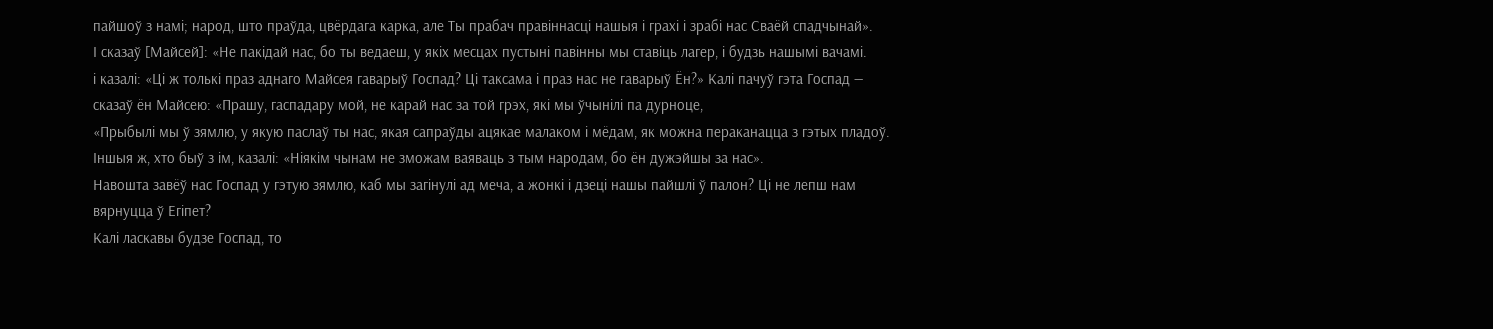пайшоў з намі; народ, што праўда, цвёрдага карка, але Ты прабач правіннасці нашыя і грахі і зрабі нас Сваёй спадчынай».
І сказаў [Майсей]: «Не пакідай нас, бо ты ведаеш, у якіх месцах пустыні павінны мы ставіць лагер, і будзь нашымі вачамі.
і казалі: «Ці ж толькі праз аднаго Майсея гаварыў Госпад? Ці таксама і праз нас не гаварыў Ён?» Калі пачуў гэта Госпад —
сказаў ён Майсею: «Прашу, гаспадару мой, не карай нас за той грэх, які мы ўчынілі па дурноце,
«Прыбылі мы ў зямлю, у якую паслаў ты нас, якая сапраўды ацякае малаком і мёдам, як можна пераканацца з гэтых пладоў.
Іншыя ж, хто быў з ім, казалі: «Ніякім чынам не зможам ваяваць з тым народам, бо ён дужэйшы за нас».
Навошта завёў нас Госпад у гэтую зямлю, каб мы загінулі ад меча, а жонкі і дзеці нашы пайшлі ў палон? Ці не лепш нам вярнуцца ў Егіпет?
Калі ласкавы будзе Госпад, то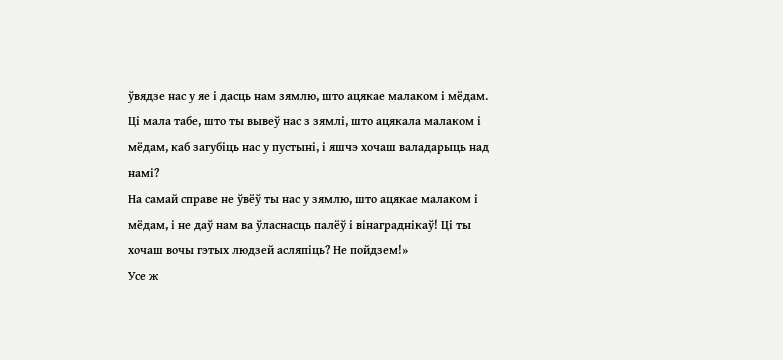ўвядзе нас у яе і дасць нам зямлю, што ацякае малаком і мёдам.
Ці мала табе, што ты вывеў нас з зямлі, што ацякала малаком і мёдам, каб загубіць нас у пустыні, і яшчэ хочаш валадарыць над намі?
На самай справе не ўвёў ты нас у зямлю, што ацякае малаком і мёдам, і не даў нам ва ўласнасць палёў і вінаграднікаў! Ці ты хочаш вочы гэтых людзей асляпіць? Не пойдзем!»
Усе ж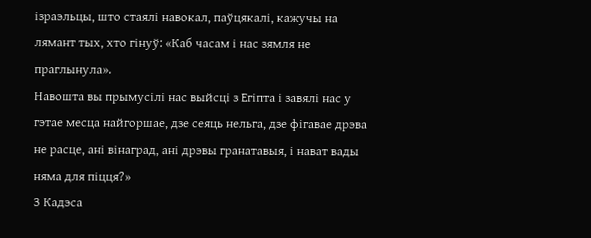ізраэльцы, што стаялі навокал, паўцякалі, кажучы на лямант тых, хто гінуў: «Каб часам і нас зямля не праглынула».
Навошта вы прымусілі нас выйсці з Егіпта і завялі нас у гэтае месца найгоршае, дзе сеяць нельга, дзе фігавае дрэва не расце, ані вінаград, ані дрэвы гранатавыя, і нават вады няма для піцця?»
З Кадэса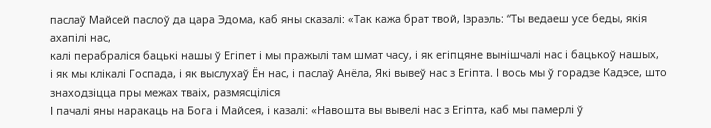паслаў Майсей паслоў да цара Эдома, каб яны сказалі: «Так кажа брат твой, Ізраэль: “Ты ведаеш усе беды, якія ахапілі нас,
калі перабраліся бацькі нашы ў Егіпет і мы пражылі там шмат часу, і як егіпцяне вынішчалі нас і бацькоў нашых,
і як мы клікалі Госпада, і як выслухаў Ён нас, і паслаў Анёла, Які вывеў нас з Егіпта. І вось мы ў горадзе Кадэсе, што знаходзіцца пры межах тваіх, размясціліся
І пачалі яны наракаць на Бога і Майсея, і казалі: «Навошта вы вывелі нас з Егіпта, каб мы памерлі ў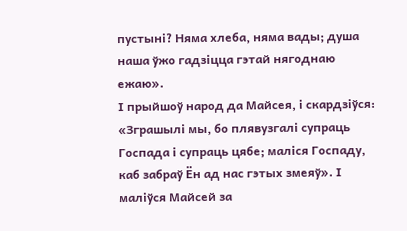пустыні? Няма хлеба, няма вады; душа наша ўжо гадзіцца гэтай нягоднаю ежаю».
І прыйшоў народ да Майсея, і скардзіўся: «Зграшылі мы, бо плявузгалі супраць Госпада і супраць цябе; маліся Госпаду, каб забраў Ён ад нас гэтых змеяў». І маліўся Майсей за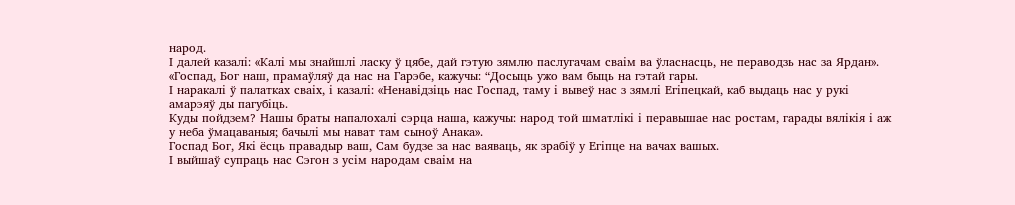народ.
І далей казалі: «Калі мы знайшлі ласку ў цябе, дай гэтую зямлю паслугачам сваім ва ўласнасць, не пераводзь нас за Ярдан».
«Госпад, Бог наш, прамаўляў да нас на Гарэбе, кажучы: “Досыць ужо вам быць на гэтай гары.
І наракалі ў палатках сваіх, і казалі: «Ненавідзіць нас Госпад, таму і вывеў нас з зямлі Егіпецкай, каб выдаць нас у рукі амарэяў ды пагубіць.
Куды пойдзем? Нашы браты напалохалі сэрца наша, кажучы: народ той шматлікі і перавышае нас ростам, гарады вялікія і аж у неба ўмацаваныя; бачылі мы нават там сыноў Анака».
Госпад Бог, Які ёсць правадыр ваш, Сам будзе за нас ваяваць, як зрабіў у Егіпце на вачах вашых.
І выйшаў супраць нас Сэгон з усім народам сваім на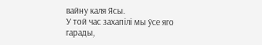вайну каля Ясы.
У той час захапілі мы ўсе яго гарады,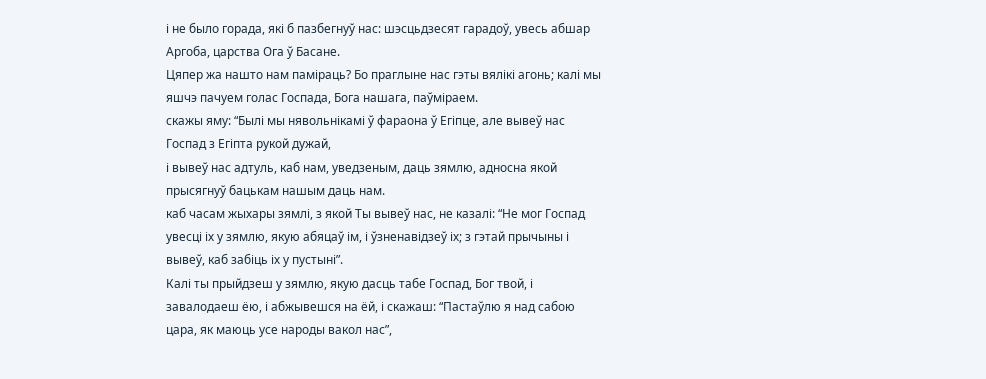і не было горада, які б пазбегнуў нас: шэсцьдзесят гарадоў, увесь абшар Аргоба, царства Ога ў Басане.
Цяпер жа нашто нам паміраць? Бо праглыне нас гэты вялікі агонь; калі мы яшчэ пачуем голас Госпада, Бога нашага, паўміраем.
скажы яму: “Былі мы нявольнікамі ў фараона ў Егіпце, але вывеў нас Госпад з Егіпта рукой дужай,
і вывеў нас адтуль, каб нам, уведзеным, даць зямлю, адносна якой прысягнуў бацькам нашым даць нам.
каб часам жыхары зямлі, з якой Ты вывеў нас, не казалі: “Не мог Госпад увесці іх у зямлю, якую абяцаў ім, і ўзненавідзеў іх; з гэтай прычыны і вывеў, каб забіць іх у пустыні”.
Калі ты прыйдзеш у зямлю, якую дасць табе Госпад, Бог твой, і завалодаеш ёю, і абжывешся на ёй, і скажаш: “Пастаўлю я над сабою цара, як маюць усе народы вакол нас”,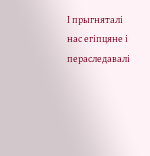І прыгняталі нас егіпцяне і пераследавалі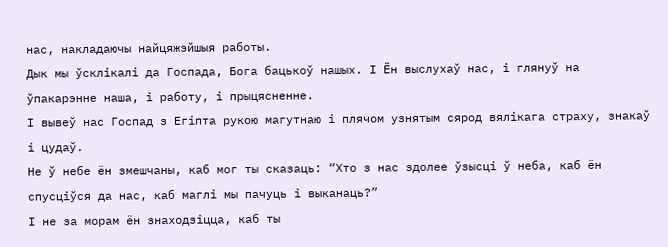нас, накладаючы найцяжэйшыя работы.
Дык мы ўсклікалі да Госпада, Бога бацькоў нашых. І Ён выслухаў нас, і глянуў на ўпакарэнне наша, і работу, і прыцясненне.
І вывеў нас Госпад з Егіпта рукою магутнаю і плячом узнятым сярод вялікага страху, знакаў і цудаў.
Не ў небе ён змешчаны, каб мог ты сказаць: “Хто з нас здолее ўзысці ў неба, каб ён спусціўся да нас, каб маглі мы пачуць і выканаць?”
І не за морам ён знаходзіцца, каб ты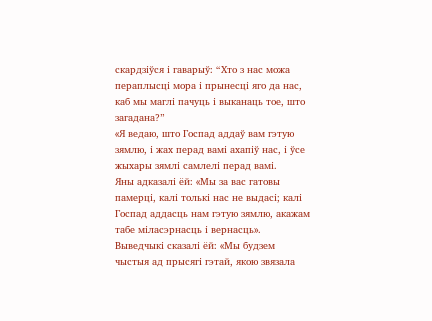скардзіўся і гаварыў: “Хто з нас можа пераплысці мора і прынесці яго да нас, каб мы маглі пачуць і выканаць тое, што загадана?”
«Я ведаю, што Госпад аддаў вам гэтую зямлю, і жах перад вамі ахапіў нас, і ўсе жыхары зямлі самлелі перад вамі.
Яны адказалі ёй: «Мы за вас гатовы памерці, калі толькі нас не выдасі; калі Госпад аддасць нам гэтую зямлю, акажам табе міласэрнасць і вернасць».
Выведчыкі сказалі ёй: «Мы будзем чыстыя ад прысягі гэтай, якою звязала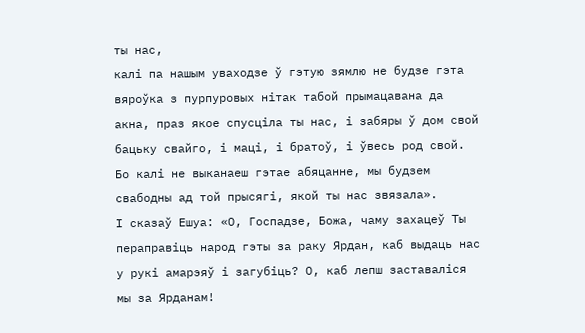ты нас,
калі па нашым уваходзе ў гэтую зямлю не будзе гэта вяроўка з пурпуровых нітак табой прымацавана да акна, праз якое спусціла ты нас, і забяры ў дом свой бацьку свайго, і маці, і братоў, і ўвесь род свой.
Бо калі не выканаеш гэтае абяцанне, мы будзем свабодны ад той прысягі, якой ты нас звязала».
І сказаў Ешуа: «О, Госпадзе, Божа, чаму захацеў Ты пераправіць народ гэты за раку Ярдан, каб выдаць нас у рукі амарэяў і загубіць? О, каб лепш заставаліся мы за Ярданам!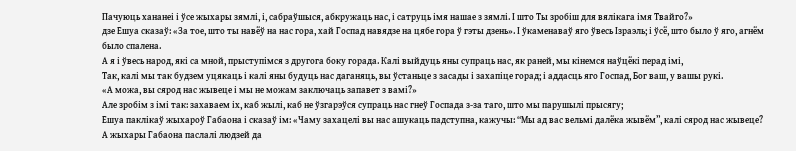Пачуюць хананеі і ўсе жыхары зямлі, і, сабраўшыся, абкружаць нас, і сатруць імя нашае з зямлі. І што Ты зробіш для вялікага імя Твайго?»
дзе Ешуа сказаў: «За тое, што ты навёў на нас гора, хай Госпад навядзе на цябе гора ў гэты дзень». І ўкаменаваў яго ўвесь Ізраэль; і ўсё, што было ў яго, агнём было спалена.
А я і ўвесь народ, які са мной, прыступімся з другога боку горада. Калі выйдуць яны супраць нас, як раней, мы кінемся наўцёкі перад імі,
Так, калі мы так будзем уцякаць і калі яны будуць нас даганяць, вы ўстаньце з засады і захапіце горад; і аддасць яго Госпад, Бог ваш, у вашы рукі.
«А можа, вы сярод нас жывеце і мы не можам заключаць запавет з вамі?»
Але зробім з імі так: захаваем іх, каб жылі, каб не ўзгарэўся супраць нас гнеў Госпада з-за таго, што мы парушылі прысягу;
Ешуа паклікаў жыхароў Габаона і сказаў ім: «Чаму захацелі вы нас ашукаць падступна, кажучы: “Мы ад вас вельмі далёка жывём”, калі сярод нас жывеце?
А жыхары Габаона паслалі людзей да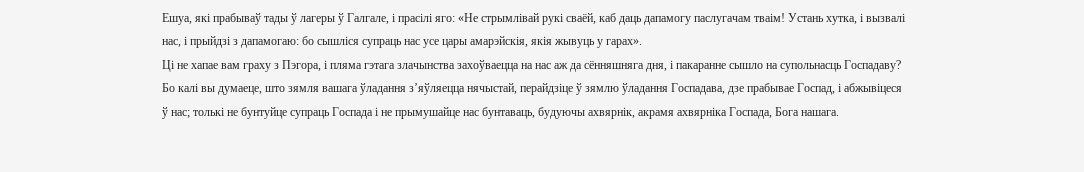Ешуа, які прабываў тады ў лагеры ў Галгале, і прасілі яго: «Не стрымлівай рукі сваёй, каб даць дапамогу паслугачам тваім! Устань хутка, і вызвалі нас, і прыйдзі з дапамогаю: бо сышліся супраць нас усе цары амарэйскія, якія жывуць у гарах».
Ці не хапае вам граху з Пэгора, і пляма гэтага злачынства захоўваецца на нас аж да сённяшняга дня, і пакаранне сышло на супольнасць Госпадаву?
Бо калі вы думаеце, што зямля вашага ўладання з’яўляецца нячыстай, перайдзіце ў зямлю ўладання Госпадава, дзе прабывае Госпад, і абжывіцеся ў нас; толькі не бунтуйце супраць Госпада і не прымушайце нас бунтаваць, будуючы ахвярнік, акрамя ахвярніка Госпада, Бога нашага.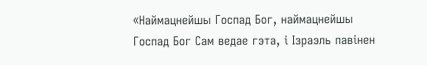«Наймацнейшы Госпад Бог, наймацнейшы Госпад Бог Сам ведае гэта, і Ізраэль павінен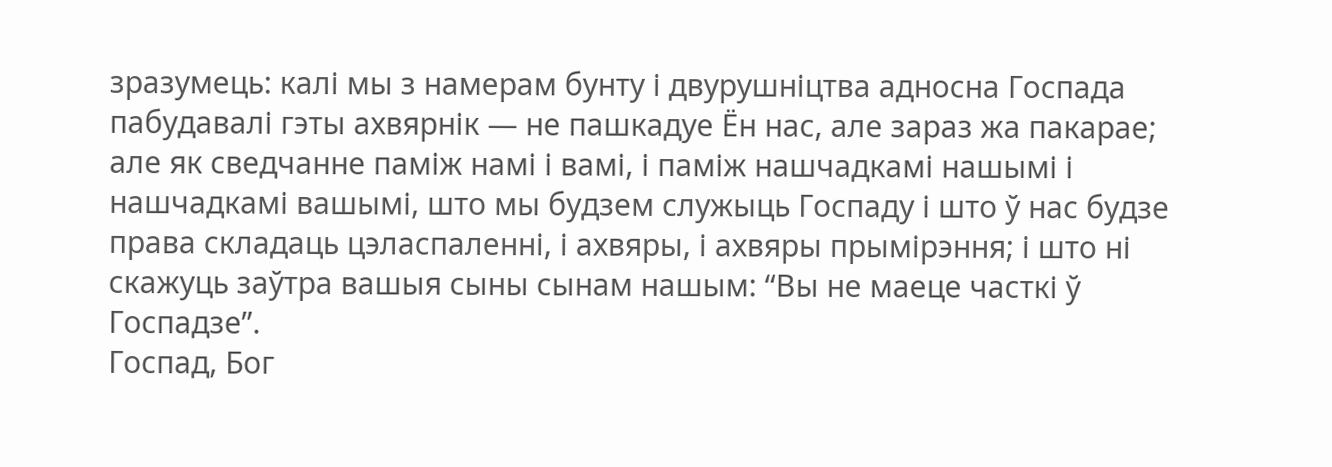зразумець: калі мы з намерам бунту і двурушніцтва адносна Госпада пабудавалі гэты ахвярнік — не пашкадуе Ён нас, але зараз жа пакарае;
але як сведчанне паміж намі і вамі, і паміж нашчадкамі нашымі і нашчадкамі вашымі, што мы будзем служыць Госпаду і што ў нас будзе права складаць цэласпаленні, і ахвяры, і ахвяры прымірэння; і што ні скажуць заўтра вашыя сыны сынам нашым: “Вы не маеце часткі ў Госпадзе”.
Госпад, Бог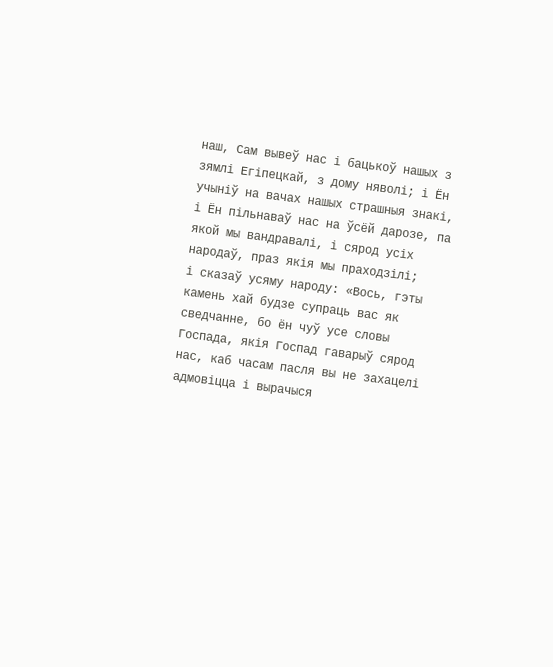наш, Сам вывеў нас і бацькоў нашых з зямлі Егіпецкай, з дому няволі; і Ён учыніў на вачах нашых страшныя знакі, і Ён пільнаваў нас на ўсёй дарозе, па якой мы вандравалі, і сярод усіх народаў, праз якія мы праходзілі;
і сказаў усяму народу: «Вось, гэты камень хай будзе супраць вас як сведчанне, бо ён чуў усе словы Госпада, якія Госпад гаварыў сярод нас, каб часам пасля вы не захацелі адмовіцца і вырачыся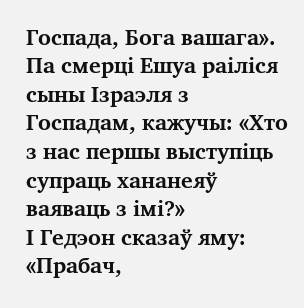Госпада, Бога вашага».
Па смерці Ешуа раіліся сыны Ізраэля з Госпадам, кажучы: «Хто з нас першы выступіць супраць хананеяў ваяваць з імі?»
І Гедэон сказаў яму: «Прабач,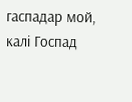гаспадар мой, калі Госпад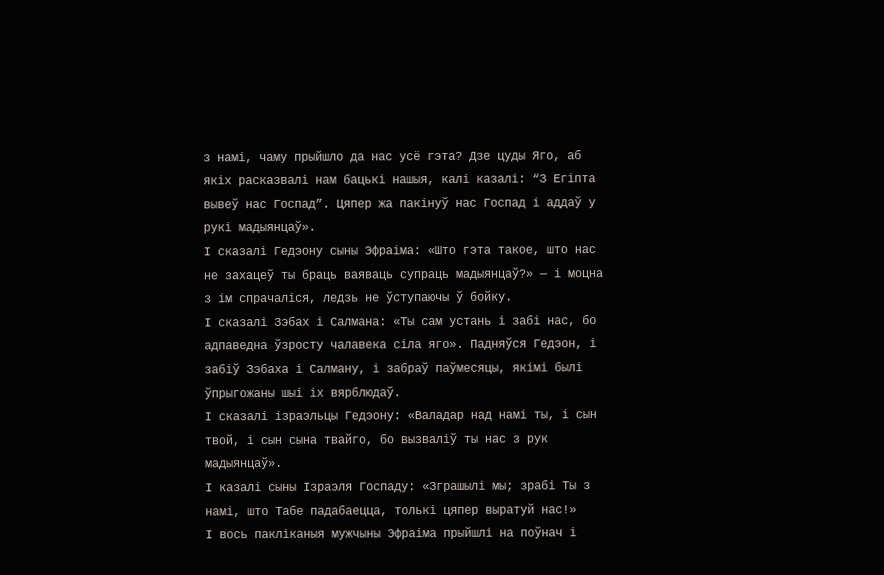з намі, чаму прыйшло да нас усё гэта? Дзе цуды Яго, аб якіх расказвалі нам бацькі нашыя, калі казалі: “З Егіпта вывеў нас Госпад”. Цяпер жа пакінуў нас Госпад і аддаў у рукі мадыянцаў».
І сказалі Гедэону сыны Эфраіма: «Што гэта такое, што нас не захацеў ты браць ваяваць супраць мадыянцаў?» — і моцна з ім спрачаліся, ледзь не ўступаючы ў бойку.
І сказалі Зэбах і Салмана: «Ты сам устань і забі нас, бо адпаведна ўзросту чалавека сіла яго». Падняўся Гедэон, і забіў Зэбаха і Салману, і забраў паўмесяцы, якімі былі ўпрыгожаны шыі іх вярблюдаў.
І сказалі ізраэльцы Гедэону: «Валадар над намі ты, і сын твой, і сын сына твайго, бо вызваліў ты нас з рук мадыянцаў».
І казалі сыны Ізраэля Госпаду: «Зграшылі мы; зрабі Ты з намі, што Табе падабаецца, толькі цяпер выратуй нас!»
І вось пакліканыя мужчыны Эфраіма прыйшлі на поўнач і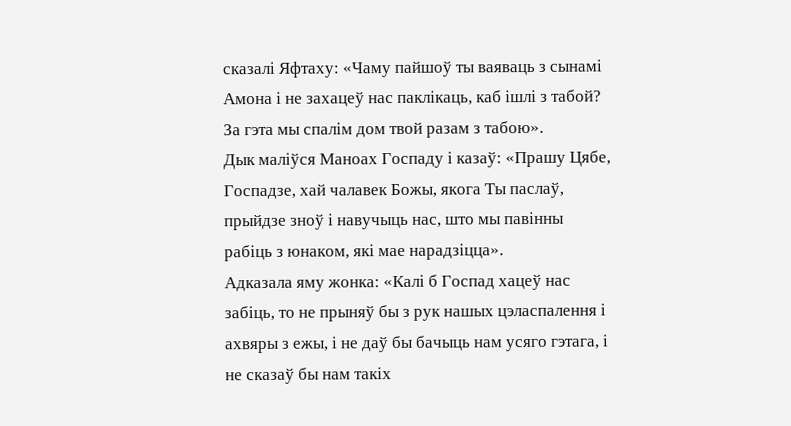сказалі Яфтаху: «Чаму пайшоў ты ваяваць з сынамі Амона і не захацеў нас паклікаць, каб ішлі з табой? За гэта мы спалім дом твой разам з табою».
Дык маліўся Маноах Госпаду і казаў: «Прашу Цябе, Госпадзе, хай чалавек Божы, якога Ты паслаў, прыйдзе зноў і навучыць нас, што мы павінны рабіць з юнаком, які мае нарадзіцца».
Адказала яму жонка: «Калі б Госпад хацеў нас забіць, то не прыняў бы з рук нашых цэласпалення і ахвяры з ежы, і не даў бы бачыць нам усяго гэтага, і не сказаў бы нам такіх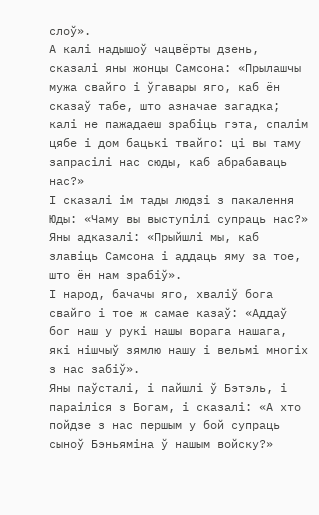слоў».
А калі надышоў чацвёрты дзень, сказалі яны жонцы Самсона: «Прылашчы мужа свайго і ўгавары яго, каб ён сказаў табе, што азначае загадка; калі не пажадаеш зрабіць гэта, спалім цябе і дом бацькі твайго: ці вы таму запрасілі нас сюды, каб абрабаваць нас?»
І сказалі ім тады людзі з пакалення Юды: «Чаму вы выступілі супраць нас?» Яны адказалі: «Прыйшлі мы, каб злавіць Самсона і аддаць яму за тое, што ён нам зрабіў».
І народ, бачачы яго, хваліў бога свайго і тое ж самае казаў: «Аддаў бог наш у рукі нашы ворага нашага, які нішчыў зямлю нашу і вельмі многіх з нас забіў».
Яны паўсталі, і пайшлі ў Бэтэль, і параіліся з Богам, і сказалі: «А хто пойдзе з нас першым у бой супраць сыноў Бэньяміна ў нашым войску?»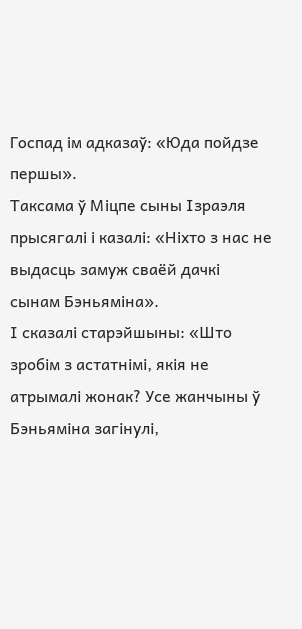Госпад ім адказаў: «Юда пойдзе першы».
Таксама ў Міцпе сыны Ізраэля прысягалі і казалі: «Ніхто з нас не выдасць замуж сваёй дачкі сынам Бэньяміна».
І сказалі старэйшыны: «Што зробім з астатнімі, якія не атрымалі жонак? Усе жанчыны ў Бэньяміна загінулі,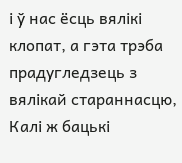і ў нас ёсць вялікі клопат, а гэта трэба прадугледзець з вялікай стараннасцю,
Калі ж бацькі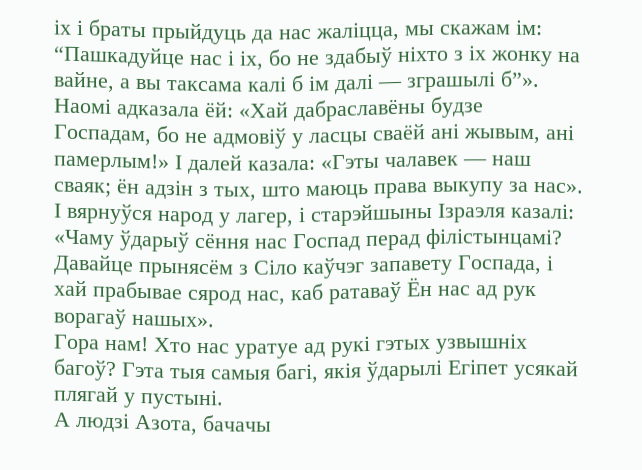іх і браты прыйдуць да нас жаліцца, мы скажам ім: “Пашкадуйце нас і іх, бо не здабыў ніхто з іх жонку на вайне, а вы таксама калі б ім далі — зграшылі б”».
Наомі адказала ёй: «Хай дабраславёны будзе Госпадам, бо не адмовіў у ласцы сваёй ані жывым, ані памерлым!» І далей казала: «Гэты чалавек — наш сваяк; ён адзін з тых, што маюць права выкупу за нас».
І вярнуўся народ у лагер, і старэйшыны Ізраэля казалі: «Чаму ўдарыў сёння нас Госпад перад філістынцамі? Давайце прынясём з Сіло каўчэг запавету Госпада, і хай прабывае сярод нас, каб ратаваў Ён нас ад рук ворагаў нашых».
Гора нам! Хто нас уратуе ад рукі гэтых узвышніх багоў? Гэта тыя самыя багі, якія ўдарылі Егіпет усякай плягай у пустыні.
А людзі Азота, бачачы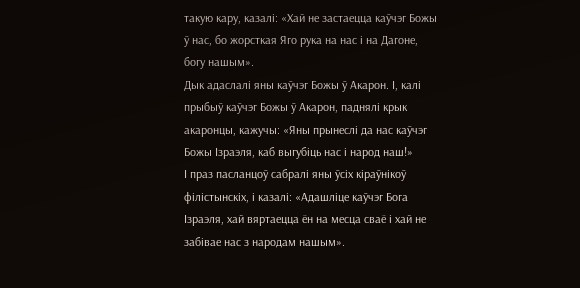такую кару, казалі: «Хай не застаецца каўчэг Божы ў нас, бо жорсткая Яго рука на нас і на Дагоне, богу нашым».
Дык адаслалі яны каўчэг Божы ў Акарон. І, калі прыбыў каўчэг Божы ў Акарон, паднялі крык акаронцы, кажучы: «Яны прынеслі да нас каўчэг Божы Ізраэля, каб выгубіць нас і народ наш!»
І праз пасланцоў сабралі яны ўсіх кіраўнікоў філістынскіх, і казалі: «Адашліце каўчэг Бога Ізраэля, хай вяртаецца ён на месца сваё і хай не забівае нас з народам нашым».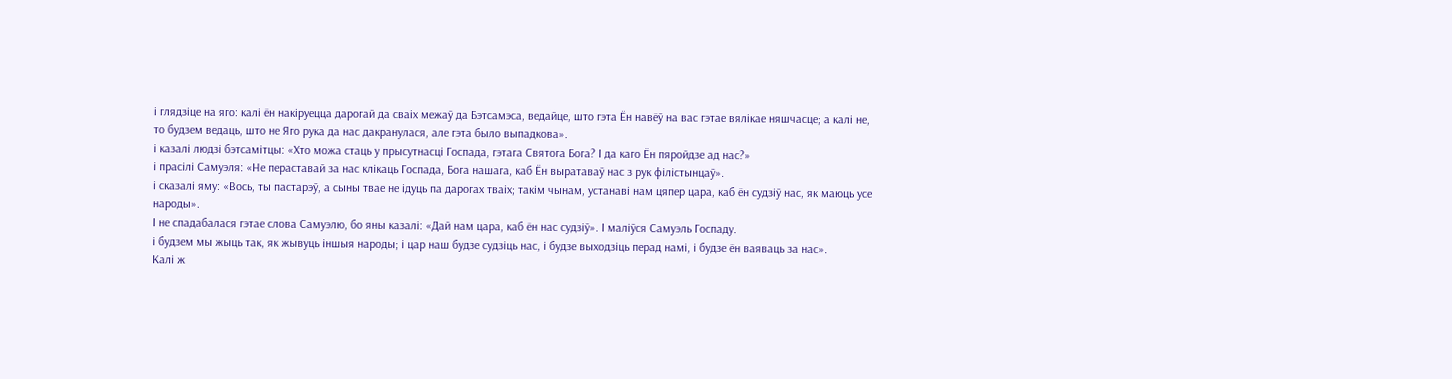і глядзіце на яго: калі ён накіруецца дарогай да сваіх межаў да Бэтсамэса, ведайце, што гэта Ён навёў на вас гэтае вялікае няшчасце; а калі не, то будзем ведаць, што не Яго рука да нас дакранулася, але гэта было выпадкова».
і казалі людзі бэтсамітцы: «Хто можа стаць у прысутнасці Госпада, гэтага Святога Бога? І да каго Ён пяройдзе ад нас?»
і прасілі Самуэля: «Не пераставай за нас клікаць Госпада, Бога нашага, каб Ён выратаваў нас з рук філістынцаў».
і сказалі яму: «Вось, ты пастарэў, а сыны твае не ідуць па дарогах тваіх; такім чынам, устанаві нам цяпер цара, каб ён судзіў нас, як маюць усе народы».
І не спадабалася гэтае слова Самуэлю, бо яны казалі: «Дай нам цара, каб ён нас судзіў». І маліўся Самуэль Госпаду.
і будзем мы жыць так, як жывуць іншыя народы; і цар наш будзе судзіць нас, і будзе выходзіць перад намі, і будзе ён ваяваць за нас».
Калі ж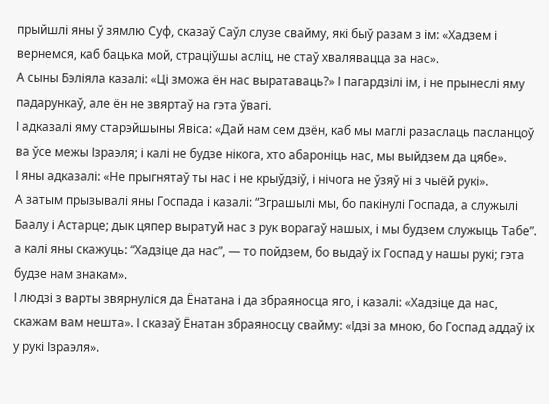прыйшлі яны ў зямлю Суф, сказаў Саўл слузе свайму, які быў разам з ім: «Хадзем і вернемся, каб бацька мой, страціўшы асліц, не стаў хвалявацца за нас».
А сыны Бэліяла казалі: «Ці зможа ён нас выратаваць?» І пагардзілі ім, і не прынеслі яму падарункаў, але ён не звяртаў на гэта ўвагі.
І адказалі яму старэйшыны Явіса: «Дай нам сем дзён, каб мы маглі разаслаць пасланцоў ва ўсе межы Ізраэля; і калі не будзе нікога, хто абароніць нас, мы выйдзем да цябе».
І яны адказалі: «Не прыгнятаў ты нас і не крыўдзіў, і нічога не ўзяў ні з чыёй рукі».
А затым прызывалі яны Госпада і казалі: “Зграшылі мы, бо пакінулі Госпада, а служылі Баалу і Астарце; дык цяпер выратуй нас з рук ворагаў нашых, і мы будзем служыць Табе”.
а калі яны скажуць: “Хадзіце да нас”, — то пойдзем, бо выдаў іх Госпад у нашы рукі; гэта будзе нам знакам».
І людзі з варты звярнуліся да Ёнатана і да збраяносца яго, і казалі: «Хадзіце да нас, скажам вам нешта». І сказаў Ёнатан збраяносцу свайму: «Ідзі за мною, бо Госпад аддаў іх у рукі Ізраэля».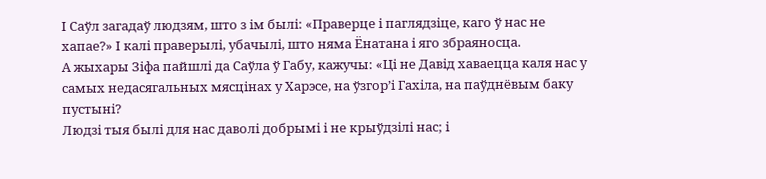І Саўл загадаў людзям, што з ім былі: «Праверце і паглядзіце, каго ў нас не хапае?» І калі праверылі, убачылі, што няма Ёнатана і яго збраяносца.
А жыхары Зіфа пайшлі да Саўла ў Габу, кажучы: «Ці не Давід хаваецца каля нас у самых недасягальных мясцінах у Харэсе, на ўзгор’і Гахіла, на паўднёвым баку пустыні?
Людзі тыя былі для нас даволі добрымі і не крыўдзілі нас; і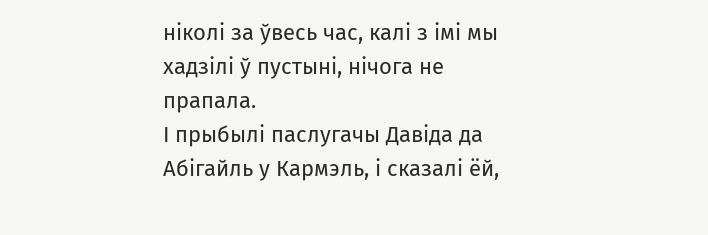ніколі за ўвесь час, калі з імі мы хадзілі ў пустыні, нічога не прапала.
І прыбылі паслугачы Давіда да Абігайль у Кармэль, і сказалі ёй,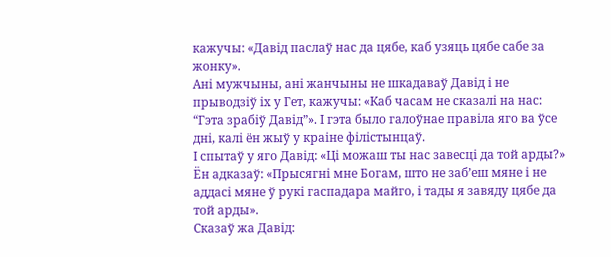кажучы: «Давід паслаў нас да цябе, каб узяць цябе сабе за жонку».
Ані мужчыны, ані жанчыны не шкадаваў Давід і не прыводзіў іх у Гет, кажучы: «Каб часам не сказалі на нас: “Гэта зрабіў Давід”». І гэта было галоўнае правіла яго ва ўсе дні, калі ён жыў у краіне філістынцаў.
І спытаў у яго Давід: «Ці можаш ты нас завесці да той арды?» Ён адказаў: «Прысягні мне Богам, што не заб’еш мяне і не аддасі мяне ў рукі гаспадара майго, і тады я завяду цябе да той арды».
Сказаў жа Давід: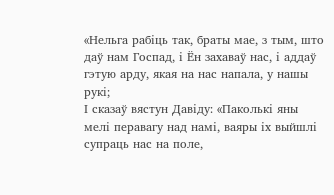«Нельга рабіць так, браты мае, з тым, што даў нам Госпад, і Ён захаваў нас, і аддаў гэтую арду, якая на нас напала, у нашы рукі;
І сказаў вястун Давіду: «Паколькі яны мелі перавагу над намі, ваяры іх выйшлі супраць нас на поле,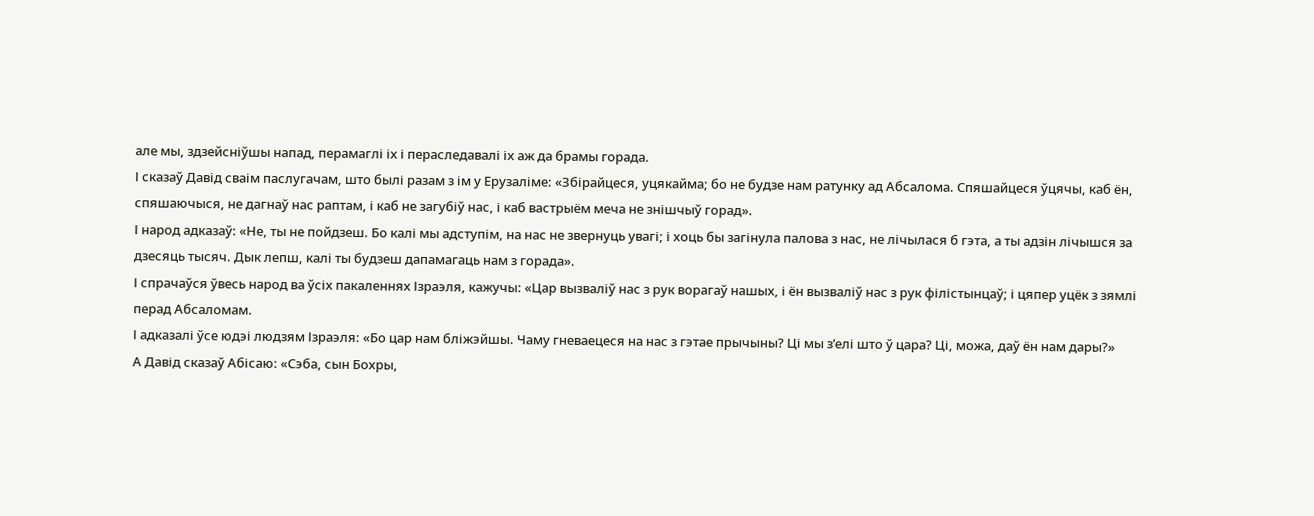але мы, здзейсніўшы напад, перамаглі іх і пераследавалі іх аж да брамы горада.
І сказаў Давід сваім паслугачам, што былі разам з ім у Ерузаліме: «Збірайцеся, уцякайма; бо не будзе нам ратунку ад Абсалома. Спяшайцеся ўцячы, каб ён, спяшаючыся, не дагнаў нас раптам, і каб не загубіў нас, і каб вастрыём меча не знішчыў горад».
І народ адказаў: «Не, ты не пойдзеш. Бо калі мы адступім, на нас не звернуць увагі; і хоць бы загінула палова з нас, не лічылася б гэта, а ты адзін лічышся за дзесяць тысяч. Дык лепш, калі ты будзеш дапамагаць нам з горада».
І спрачаўся ўвесь народ ва ўсіх пакаленнях Ізраэля, кажучы: «Цар вызваліў нас з рук ворагаў нашых, і ён вызваліў нас з рук філістынцаў; і цяпер уцёк з зямлі перад Абсаломам.
І адказалі ўсе юдэі людзям Ізраэля: «Бо цар нам бліжэйшы. Чаму гневаецеся на нас з гэтае прычыны? Ці мы з’елі што ў цара? Ці, можа, даў ён нам дары?»
А Давід сказаў Абісаю: «Сэба, сын Бохры,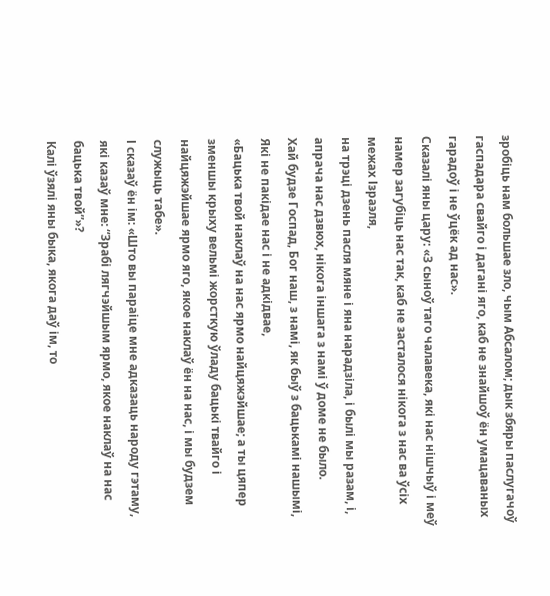зробіць нам большае зло, чым Абсалом; дык збяры паслугачоў гаспадара свайго і дагані яго, каб не знайшоў ён умацаваных гарадоў і не ўцёк ад нас».
Сказалі яны цару: «З сыноў таго чалавека, які нас нішчыў і меў намер загубіць нас так, каб не засталося нікога з нас ва ўсіх межах Ізраэля,
на трэці дзень пасля мяне і яна нарадзіла, і былі мы разам, і, апрача нас дзвюх, нікога іншага з намі ў доме не было.
Хай будзе Госпад, Бог наш, з намі, як быў з бацькамі нашымі, Які не пакідае нас і не адкідвае,
«Бацька твой наклаў на нас ярмо найцяжэйшае; а ты цяпер зменшы крыху вельмі жорсткую ўладу бацькі твайго і найцяжэйшае ярмо яго, якое наклаў ён на нас, і мы будзем служыць табе».
І сказаў ён ім: «Што вы параіце мне адказаць народу гэтаму, які казаў мне: “Зрабі лягчэйшым ярмо, якое наклаў на нас бацька твой”»?
Калі ўзялі яны быка, якога даў ім, то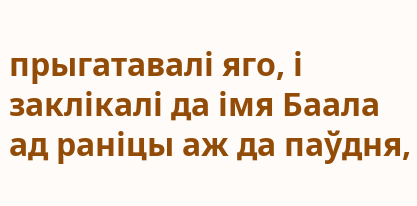прыгатавалі яго, і заклікалі да імя Баала ад раніцы аж да паўдня,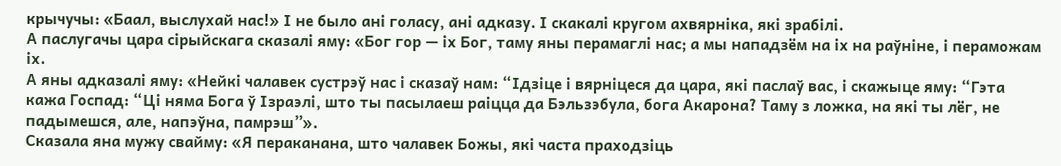крычучы: «Баал, выслухай нас!» І не было ані голасу, ані адказу. І скакалі кругом ахвярніка, які зрабілі.
А паслугачы цара сірыйскага сказалі яму: «Бог гор — іх Бог, таму яны перамаглі нас; а мы нападзём на іх на раўніне, і пераможам іх.
А яны адказалі яму: «Нейкі чалавек сустрэў нас і сказаў нам: “Ідзіце і вярніцеся да цара, які паслаў вас, і скажыце яму: “Гэта кажа Госпад: “Ці няма Бога ў Ізраэлі, што ты пасылаеш раіцца да Бэльзэбула, бога Акарона? Таму з ложка, на які ты лёг, не падымешся, але, напэўна, памрэш”».
Сказала яна мужу свайму: «Я пераканана, што чалавек Божы, які часта праходзіць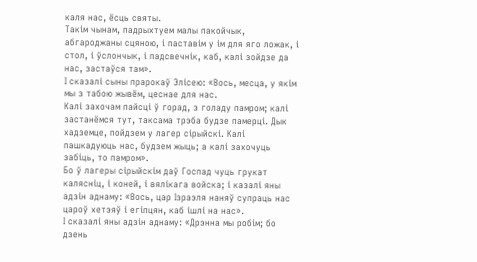каля нас, ёсць святы.
Такім чынам, падрыхтуем малы пакойчык, абгароджаны сцяною, і паставім у ім для яго ложак, і стол, і ўслончык, і падсвечнік, каб, калі зойдзе да нас, застаўся там».
І сказалі сыны прарокаў Элісею: «Вось, месца, у якім мы з табою жывём, цеснае для нас.
Калі захочам пайсці ў горад, з голаду памром; калі застанёмся тут, таксама трэба будзе памерці. Дык хадземце, пойдзем у лагер сірыйскі. Калі пашкадуюць нас, будзем жыць; а калі захочуць забіць, то памром».
Бо ў лагеры сірыйскім даў Госпад чуць грукат калясніц, і коней, і вялікага войска; і казалі яны адзін аднаму: «Вось, цар Ізраэля наняў супраць нас цароў хетэяў і егіпцян, каб ішлі на нас».
І сказалі яны адзін аднаму: «Дрэнна мы робім; бо дзень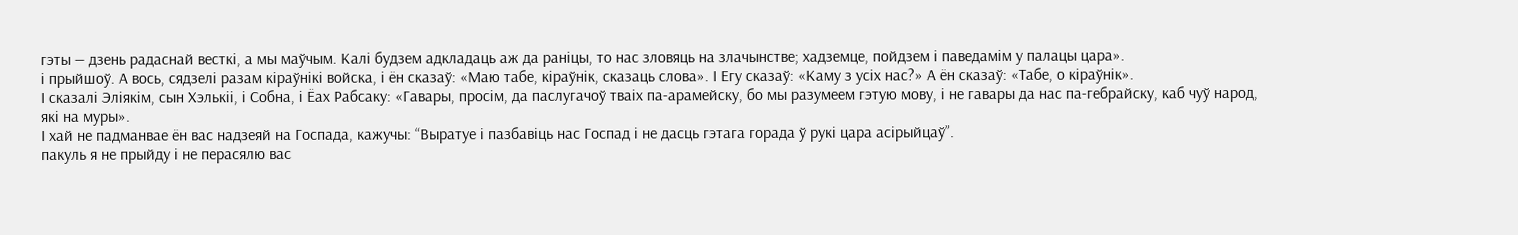гэты — дзень радаснай весткі, а мы маўчым. Калі будзем адкладаць аж да раніцы, то нас зловяць на злачынстве; хадземце, пойдзем і паведамім у палацы цара».
і прыйшоў. А вось, сядзелі разам кіраўнікі войска, і ён сказаў: «Маю табе, кіраўнік, сказаць слова». І Егу сказаў: «Каму з усіх нас?» А ён сказаў: «Табе, о кіраўнік».
І сказалі Эліякім, сын Хэлькіі, і Собна, і Ёах Рабсаку: «Гавары, просім, да паслугачоў тваіх па-арамейску, бо мы разумеем гэтую мову, і не гавары да нас па-гебрайску, каб чуў народ, які на муры».
І хай не падманвае ён вас надзеяй на Госпада, кажучы: “Выратуе і пазбавіць нас Госпад і не дасць гэтага горада ў рукі цара асірыйцаў”.
пакуль я не прыйду і не перасялю вас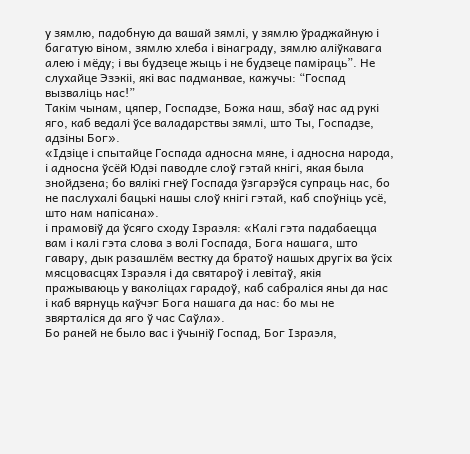у зямлю, падобную да вашай зямлі, у зямлю ўраджайную і багатую віном, зямлю хлеба і вінаграду, зямлю аліўкавага алею і мёду; і вы будзеце жыць і не будзеце паміраць”. Не слухайце Эзэкіі, які вас падманвае, кажучы: “Госпад вызваліць нас!”
Такім чынам, цяпер, Госпадзе, Божа наш, збаў нас ад рукі яго, каб ведалі ўсе валадарствы зямлі, што Ты, Госпадзе, адзіны Бог».
«Ідзіце і спытайце Госпада адносна мяне, і адносна народа, і адносна ўсёй Юдэі паводле слоў гэтай кнігі, якая была знойдзена; бо вялікі гнеў Госпада ўзгарэўся супраць нас, бо не паслухалі бацькі нашы слоў кнігі гэтай, каб споўніць усё, што нам напісана».
і прамовіў да ўсяго сходу Ізраэля: «Калі гэта падабаецца вам і калі гэта слова з волі Госпада, Бога нашага, што гавару, дык разашлём вестку да братоў нашых другіх ва ўсіх мясцовасцях Ізраэля і да святароў і левітаў, якія пражываюць у ваколіцах гарадоў, каб сабраліся яны да нас
і каб вярнуць каўчэг Бога нашага да нас: бо мы не звярталіся да яго ў час Саўла».
Бо раней не было вас і ўчыніў Госпад, Бог Ізраэля,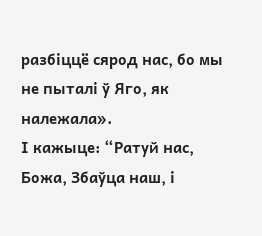разбіццё сярод нас, бо мы не пыталі ў Яго, як належала».
І кажыце: “Ратуй нас, Божа, Збаўца наш, і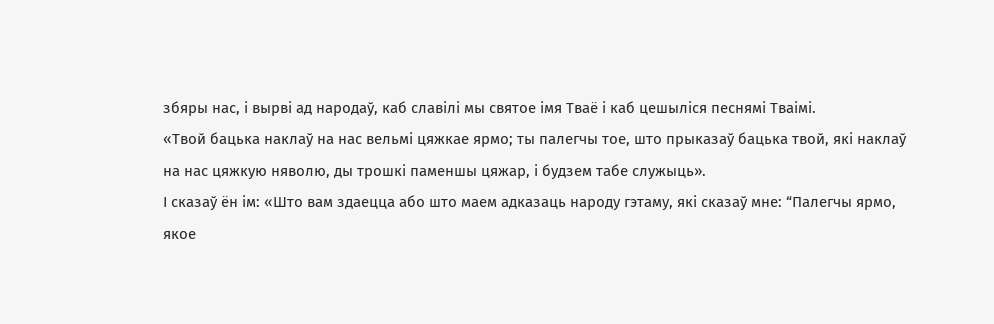збяры нас, і вырві ад народаў, каб славілі мы святое імя Тваё і каб цешыліся песнямі Тваімі.
«Твой бацька наклаў на нас вельмі цяжкае ярмо; ты палегчы тое, што прыказаў бацька твой, які наклаў на нас цяжкую няволю, ды трошкі паменшы цяжар, і будзем табе служыць».
І сказаў ён ім: «Што вам здаецца або што маем адказаць народу гэтаму, які сказаў мне: “Палегчы ярмо, якое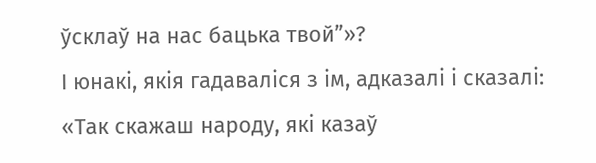ўсклаў на нас бацька твой”»?
І юнакі, якія гадаваліся з ім, адказалі і сказалі: «Так скажаш народу, які казаў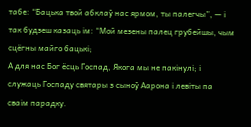табе: “Бацька твой абклаў нас ярмом, ты палегчы”, — і так будзеш казаць ім: “Мой мезены палец грубейшы, чым сцёгны майго бацькі;
А для нас Бог ёсць Госпад, Якога мы не пакінулі; і служаць Госпаду святары з сыноў Аарона і левіты па сваім парадку.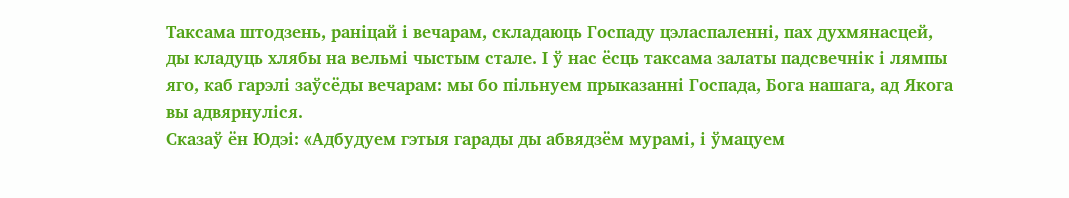Таксама штодзень, раніцай і вечарам, складаюць Госпаду цэласпаленні, пах духмянасцей, ды кладуць хлябы на вельмі чыстым стале. І ў нас ёсць таксама залаты падсвечнік і лямпы яго, каб гарэлі заўсёды вечарам: мы бо пільнуем прыказанні Госпада, Бога нашага, ад Якога вы адвярнуліся.
Сказаў ён Юдэі: «Адбудуем гэтыя гарады ды абвядзём мурамі, і ўмацуем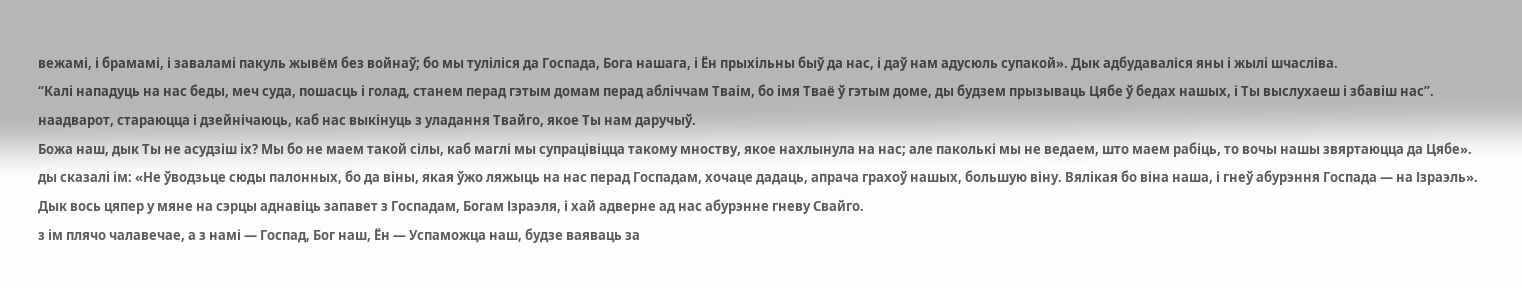вежамі, і брамамі, і заваламі пакуль жывём без войнаў; бо мы туліліся да Госпада, Бога нашага, і Ён прыхільны быў да нас, і даў нам адусюль супакой». Дык адбудаваліся яны і жылі шчасліва.
“Калі нападуць на нас беды, меч суда, пошасць і голад, станем перад гэтым домам перад абліччам Тваім, бо імя Тваё ў гэтым доме, ды будзем прызываць Цябе ў бедах нашых, і Ты выслухаеш і збавіш нас”.
наадварот, стараюцца і дзейнічаюць, каб нас выкінуць з уладання Твайго, якое Ты нам даручыў.
Божа наш, дык Ты не асудзіш іх? Мы бо не маем такой сілы, каб маглі мы супрацівіцца такому мноству, якое нахлынула на нас; але паколькі мы не ведаем, што маем рабіць, то вочы нашы звяртаюцца да Цябе».
ды сказалі ім: «Не ўводзьце сюды палонных, бо да віны, якая ўжо ляжыць на нас перад Госпадам, хочаце дадаць, апрача грахоў нашых, большую віну. Вялікая бо віна наша, і гнеў абурэння Госпада — на Ізраэль».
Дык вось цяпер у мяне на сэрцы аднавіць запавет з Госпадам, Богам Ізраэля, і хай адверне ад нас абурэнне гневу Свайго.
з ім плячо чалавечае, а з намі — Госпад, Бог наш, Ён — Успаможца наш, будзе ваяваць за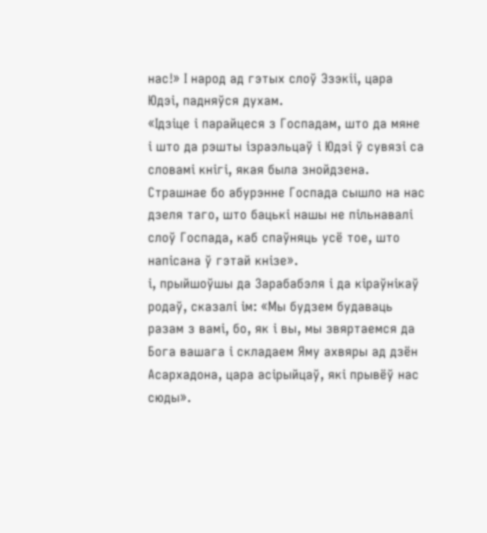нас!» І народ ад гэтых слоў Эзэкіі, цара Юдэі, падняўся духам.
«Ідзіце і парайцеся з Госпадам, што да мяне і што да рэшты ізраэльцаў і Юдэі ў сувязі са словамі кнігі, якая была знойдзена. Страшнае бо абурэнне Госпада сышло на нас дзеля таго, што бацькі нашы не пільнавалі слоў Госпада, каб спаўняць усё тое, што напісана ў гэтай кнізе».
і, прыйшоўшы да Зарабабэля і да кіраўнікаў родаў, сказалі ім: «Мы будзем будаваць разам з вамі, бо, як і вы, мы звяртаемся да Бога вашага і складаем Яму ахвяры ад дзён Асархадона, цара асірыйцаў, які прывёў нас сюды».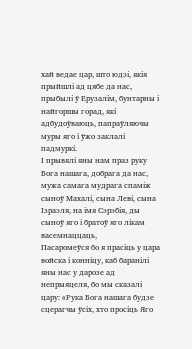хай ведае цар, што юдэі, якія прыйшлі ад цябе да нас, прыбылі ў Ерузалім, бунтарны і найгоршы горад, які адбудоўваюць, папраўляючы муры яго і ўжо заклалі падмуркі.
І прывялі яны нам праз руку Бога нашага, добрага да нас, мужа самага мудрага спаміж сыноў Махалі, сына Леві, сына Ізраэля, на імя Сэрэбія, ды сыноў яго і братоў яго лікам васемнаццаць,
Пасаромеўся бо я прасіць у цара войска і конніцу, каб баранілі яны нас у дарозе ад непрыяцеля, бо мы сказалі цару: «Рука Бога нашага будзе сцерагчы ўсіх, хто просіць Яго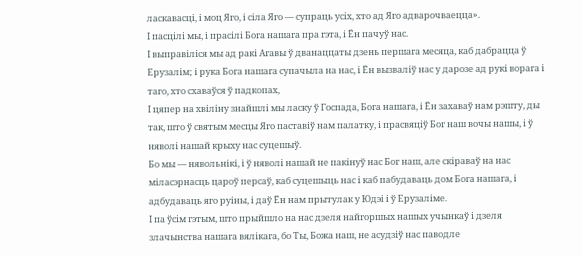ласкавасці, і моц Яго, і сіла Яго — супраць усіх, хто ад Яго адварочваецца».
І пасцілі мы, і прасілі Бога нашага пра гэта, і Ён пачуў нас.
І выправіліся мы ад ракі Агавы ў дванаццаты дзень першага месяца, каб дабрацца ў Ерузалім; і рука Бога нашага супачыла на нас, і Ён вызваліў нас у дарозе ад рукі ворага і таго, хто схаваўся ў падкопах,
І цяпер на хвіліну знайшлі мы ласку ў Госпада, Бога нашага, і Ён захаваў нам рэшту, ды так, што ў святым месцы Яго паставіў нам палатку, і прасвяціў Бог наш вочы нашы, і ў няволі нашай крыху нас суцешыў.
Бо мы — нявольнікі, і ў няволі нашай не пакінуў нас Бог наш, але скіраваў на нас міласэрнасць цароў персаў, каб суцешыць нас і каб пабудаваць дом Бога нашага, і адбудаваць яго руіны, і даў Ён нам прытулак у Юдэі і ў Ерузаліме.
І па ўсім гэтым, што прыйшло на нас дзеля найгоршых нашых учынкаў і дзеля злачынства нашага вялікага, бо Ты, Божа наш, не асудзіў нас паводле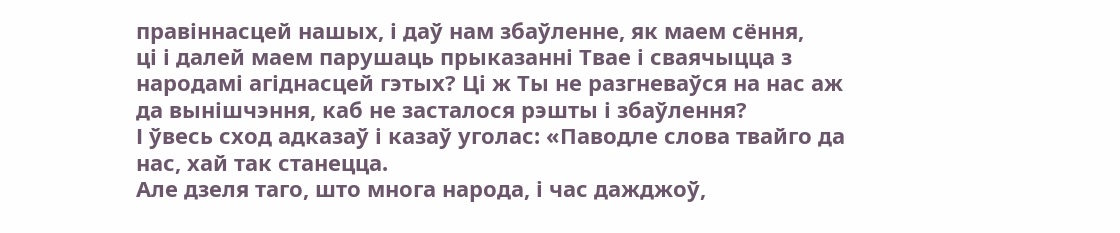правіннасцей нашых, і даў нам збаўленне, як маем сёння,
ці і далей маем парушаць прыказанні Твае і сваячыцца з народамі агіднасцей гэтых? Ці ж Ты не разгневаўся на нас аж да вынішчэння, каб не засталося рэшты і збаўлення?
І ўвесь сход адказаў і казаў уголас: «Паводле слова твайго да нас, хай так станецца.
Але дзеля таго, што многа народа, і час дажджоў,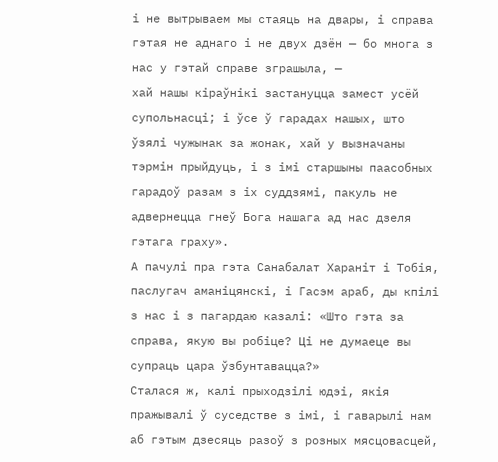і не вытрываем мы стаяць на двары, і справа гэтая не аднаго і не двух дзён — бо многа з нас у гэтай справе зграшыла, —
хай нашы кіраўнікі застануцца замест усёй супольнасці; і ўсе ў гарадах нашых, што ўзялі чужынак за жонак, хай у вызначаны тэрмін прыйдуць, і з імі старшыны паасобных гарадоў разам з іх суддзямі, пакуль не адвернецца гнеў Бога нашага ад нас дзеля гэтага граху».
А пачулі пра гэта Санабалат Хараніт і Тобія, паслугач аманіцянскі, і Гасэм араб, ды кпілі з нас і з пагардаю казалі: «Што гэта за справа, якую вы робіце? Ці не думаеце вы супраць цара ўзбунтавацца?»
Сталася ж, калі прыходзілі юдэі, якія пражывалі ў суседстве з імі, і гаварылі нам аб гэтым дзесяць разоў з розных мясцовасцей,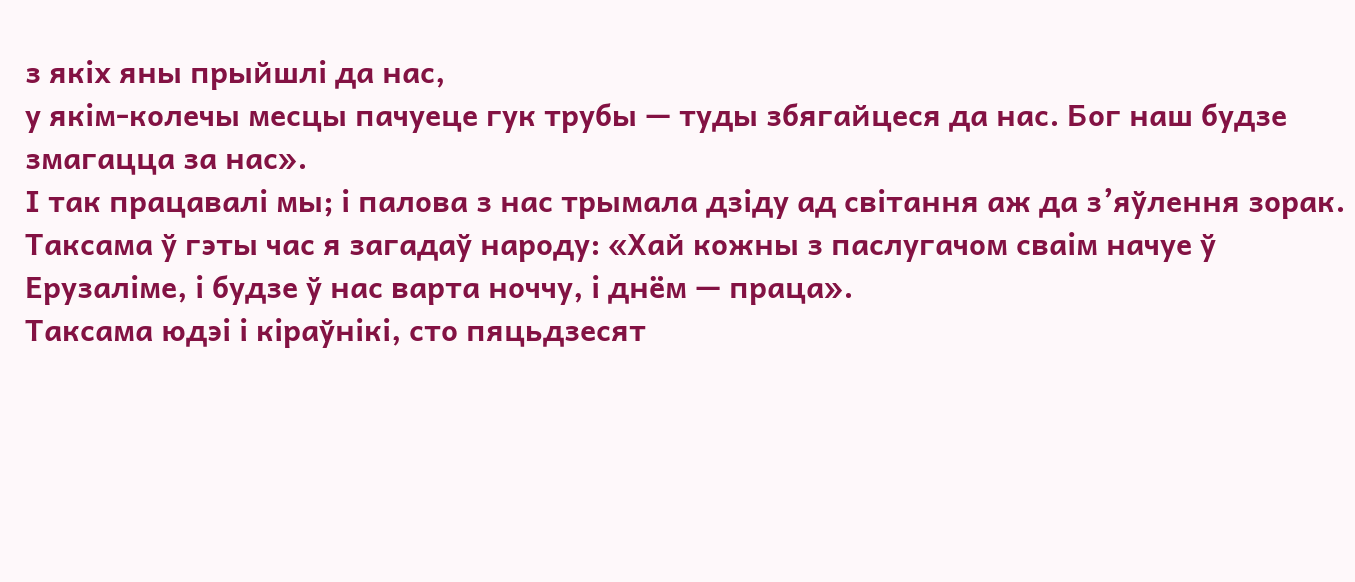з якіх яны прыйшлі да нас,
у якім-колечы месцы пачуеце гук трубы — туды збягайцеся да нас. Бог наш будзе змагацца за нас».
І так працавалі мы; і палова з нас трымала дзіду ад світання аж да з’яўлення зорак.
Таксама ў гэты час я загадаў народу: «Хай кожны з паслугачом сваім начуе ў Ерузаліме, і будзе ў нас варта ноччу, і днём — праца».
Таксама юдэі і кіраўнікі, сто пяцьдзесят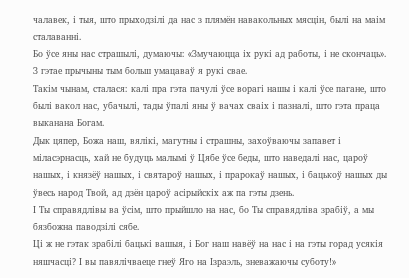чалавек, і тыя, што прыходзілі да нас з плямён навакольных мясцін, былі на маім сталаванні.
Бо ўсе яны нас страшылі, думаючы: «Змучаюцца іх рукі ад работы, і не скончаць». З гэтае прычыны тым больш умацаваў я рукі свае.
Такім чынам, сталася: калі пра гэта пачулі ўсе ворагі нашы і калі ўсе пагане, што былі вакол нас, убачылі, тады ўпалі яны ў вачах сваіх і пазналі, што гэта праца выканана Богам.
Дык цяпер, Божа наш, вялікі, магутны і страшны, захоўваючы запавет і міласэрнасць, хай не будуць малымі ў Цябе ўсе беды, што наведалі нас, цароў нашых, і князёў нашых, і святароў нашых, і прарокаў нашых, і бацькоў нашых ды ўвесь народ Твой, ад дзён цароў асірыйскіх аж па гэты дзень.
І Ты справядлівы ва ўсім, што прыйшло на нас, бо Ты справядліва зрабіў, а мы бязбожна паводзілі сябе.
Ці ж не гэтак зрабілі бацькі вашыя, і Бог наш навёў на нас і на гэты горад усякія няшчасці? І вы павялічваеце гнеў Яго на Ізраэль, зневажаючы суботу!»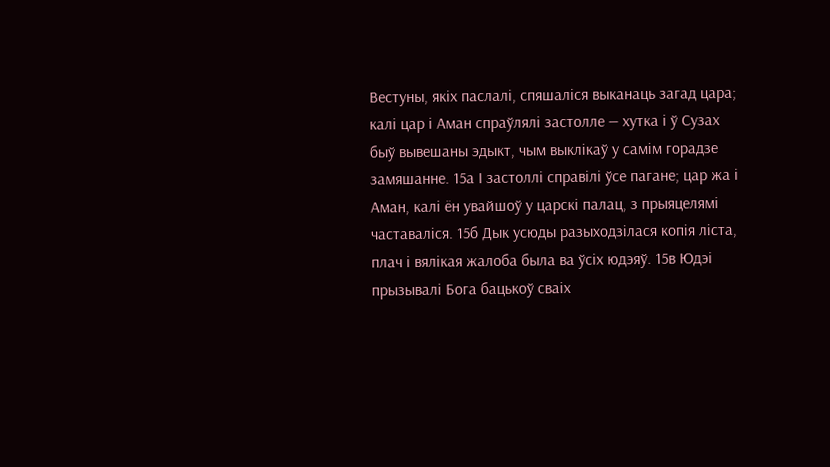Вестуны, якіх паслалі, спяшаліся выканаць загад цара; калі цар і Аман спраўлялі застолле — хутка і ў Сузах быў вывешаны эдыкт, чым выклікаў у самім горадзе замяшанне. 15а І застоллі справілі ўсе пагане; цар жа і Аман, калі ён увайшоў у царскі палац, з прыяцелямі частаваліся. 15б Дык усюды разыходзілася копія ліста, плач і вялікая жалоба была ва ўсіх юдэяў. 15в Юдэі прызывалі Бога бацькоў сваіх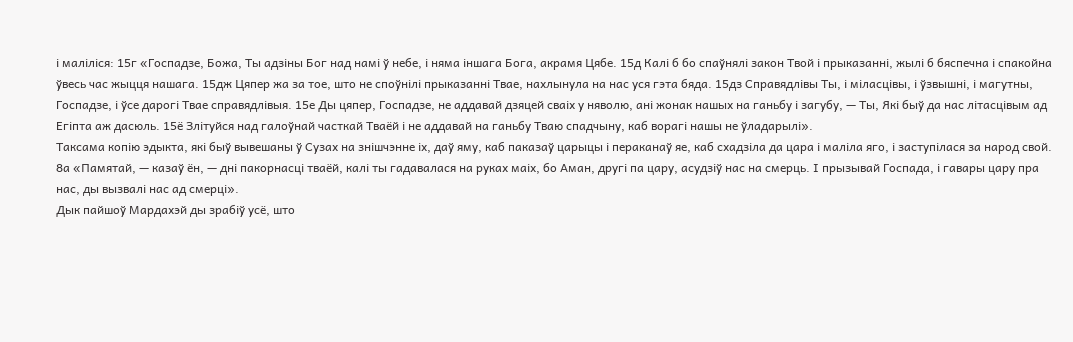і маліліся: 15г «Госпадзе, Божа, Ты адзіны Бог над намі ў небе, і няма іншага Бога, акрамя Цябе. 15д Калі б бо спаўнялі закон Твой і прыказанні, жылі б бяспечна і спакойна ўвесь час жыцця нашага. 15дж Цяпер жа за тое, што не споўнілі прыказанні Твае, нахлынула на нас уся гэта бяда. 15дз Справядлівы Ты, і міласцівы, і ўзвышні, і магутны, Госпадзе, і ўсе дарогі Твае справядлівыя. 15е Ды цяпер, Госпадзе, не аддавай дзяцей сваіх у няволю, ані жонак нашых на ганьбу і загубу, — Ты, Які быў да нас літасцівым ад Егіпта аж дасюль. 15ё Злітуйся над галоўнай часткай Тваёй і не аддавай на ганьбу Тваю спадчыну, каб ворагі нашы не ўладарылі».
Таксама копію эдыкта, які быў вывешаны ў Сузах на знішчэнне іх, даў яму, каб паказаў царыцы і пераканаў яе, каб схадзіла да цара і маліла яго, і заступілася за народ свой. 8а «Памятай, — казаў ён, — дні пакорнасці тваёй, калі ты гадавалася на руках маіх, бо Аман, другі па цару, асудзіў нас на смерць. І прызывай Госпада, і гавары цару пра нас, ды вызвалі нас ад смерці».
Дык пайшоў Мардахэй ды зрабіў усё, што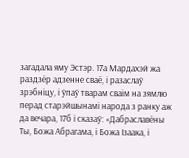загадала яму Эстэр. 17а Мардахэй жа раздзёр адзенне сваё, і разаслаў зрэбніцу, і ўпаў тварам сваім на зямлю перад старэйшынамі народа з ранку аж да вечара, 17б і сказаў: «Дабраславёны Ты, Божа Абрагама, і Божа Ізаака, і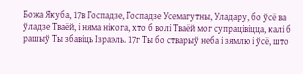Божа Якуба, 17в Госпадзе, Госпадзе Усемагутны, Уладару, бо ўсё ва ўладзе Тваёй, і няма нікога, хто б волі Тваёй мог супрацівіцца, калі б рашыў Ты збавіць Ізраэль. 17г Ты бо стварыў неба і зямлю і ўсё, што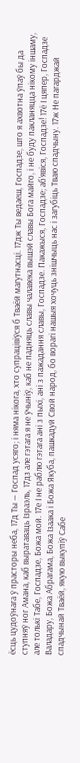ёсць цудоўнага ў прасторы неба, 17д Ты — Госпад усяго; і няма нікога, хто супрацівіўся б Тваёй магутнасці. 17дж Ты ведаеш, Госпадзе, што я ахвотна ўпаў бы да ступняў ног Амана, каб выратаваць Ізраэль, 17дз але гэтага я не ўчыніў, каб не падняць славы чалавека вышэй славы Бога майго, і не буду пакланяцца нікому іншаму, але толькі Табе, Госпадзе, Божа мой. 17е І не раблю гэтага ані з пыхі, ані з пажадання славы, Госпадзе. Пакажыся, Госпадзе; аб’явіся, Госпадзе! 17ё І цяпер, Госпадзе Валадару, Божа Абрагама, Божа Ізаака і Божа Якуба, пашкадуй Свой народ, бо ворагі нашыя хочуць знішчыць нас і загубіць Тваю спадчыну. 17ж Не пагарджай спадчынай Тваёй, якую выкупіў Сабе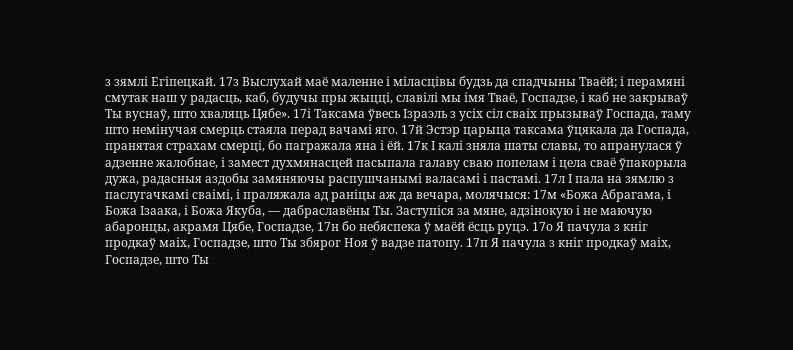з зямлі Егіпецкай. 17з Выслухай маё маленне і міласцівы будзь да спадчыны Тваёй; і перамяні смутак наш у радасць, каб, будучы пры жыцці, славілі мы імя Тваё, Госпадзе, і каб не закрываў Ты вуснаў, што хваляць Цябе». 17і Таксама ўвесь Ізраэль з усіх сіл сваіх прызываў Госпада, таму што немінучая смерць стаяла перад вачамі яго. 17й Эстэр царыца таксама ўцякала да Госпада, пранятая страхам смерці, бо пагражала яна і ёй. 17к І калі зняла шаты славы, то апранулася ў адзенне жалобнае, і замест духмянасцей пасыпала галаву сваю попелам і цела сваё ўпакорыла дужа, радасныя аздобы замяняючы распушчанымі валасамі і пастамі. 17л І пала на зямлю з паслугачкамі сваімі, і праляжала ад раніцы аж да вечара, молячыся: 17м «Божа Абрагама, і Божа Ізаака, і Божа Якуба, — дабраславёны Ты. Заступіся за мяне, адзінокую і не маючую абаронцы, акрамя Цябе, Госпадзе, 17н бо небяспека ў маёй ёсць руцэ. 17о Я пачула з кніг продкаў маіх, Госпадзе, што Ты збярог Ноя ў вадзе патопу. 17п Я пачула з кніг продкаў маіх, Госпадзе, што Ты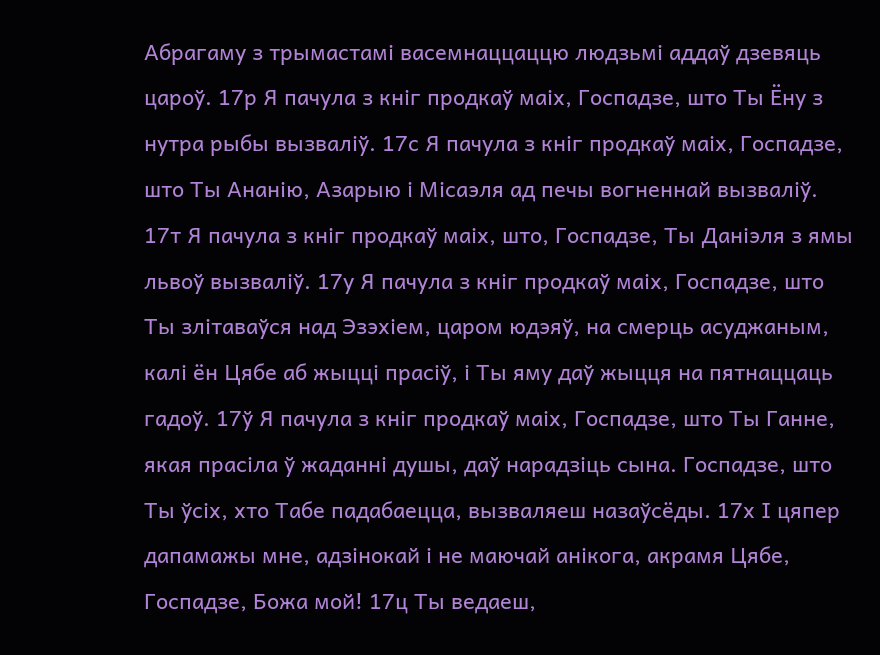Абрагаму з трымастамі васемнаццаццю людзьмі аддаў дзевяць цароў. 17р Я пачула з кніг продкаў маіх, Госпадзе, што Ты Ёну з нутра рыбы вызваліў. 17с Я пачула з кніг продкаў маіх, Госпадзе, што Ты Ананію, Азарыю і Місаэля ад печы вогненнай вызваліў. 17т Я пачула з кніг продкаў маіх, што, Госпадзе, Ты Даніэля з ямы львоў вызваліў. 17у Я пачула з кніг продкаў маіх, Госпадзе, што Ты злітаваўся над Эзэхіем, царом юдэяў, на смерць асуджаным, калі ён Цябе аб жыцці прасіў, і Ты яму даў жыцця на пятнаццаць гадоў. 17ў Я пачула з кніг продкаў маіх, Госпадзе, што Ты Ганне, якая прасіла ў жаданні душы, даў нарадзіць сына. Госпадзе, што Ты ўсіх, хто Табе падабаецца, вызваляеш назаўсёды. 17х І цяпер дапамажы мне, адзінокай і не маючай анікога, акрамя Цябе, Госпадзе, Божа мой! 17ц Ты ведаеш,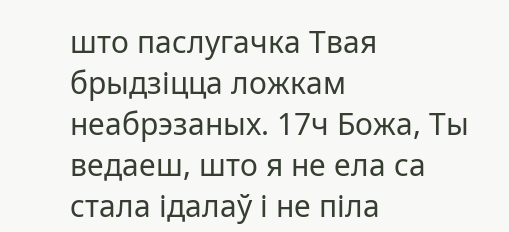што паслугачка Твая брыдзіцца ложкам неабрэзаных. 17ч Божа, Ты ведаеш, што я не ела са стала ідалаў і не піла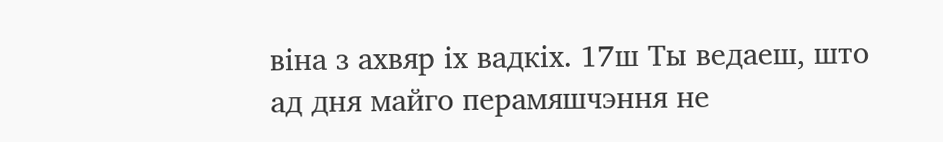віна з ахвяр іх вадкіх. 17ш Ты ведаеш, што ад дня майго перамяшчэння не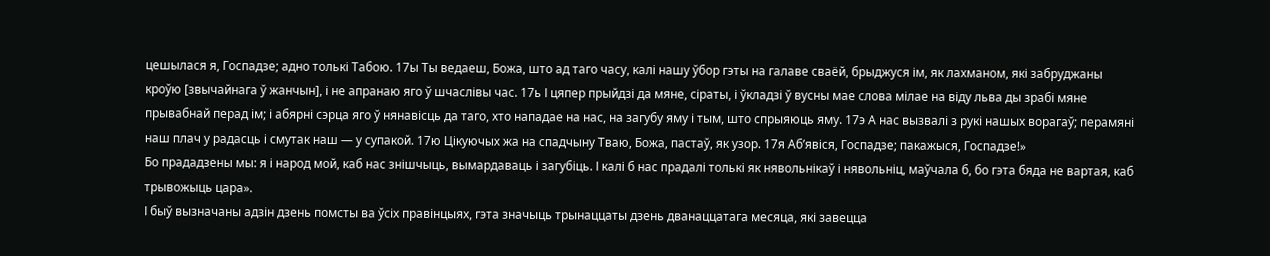цешылася я, Госпадзе; адно толькі Табою. 17ы Ты ведаеш, Божа, што ад таго часу, калі нашу ўбор гэты на галаве сваёй, брыджуся ім, як лахманом, які забруджаны кроўю [звычайнага ў жанчын], і не апранаю яго ў шчаслівы час. 17ь І цяпер прыйдзі да мяне, сіраты, і ўкладзі ў вусны мае слова мілае на віду льва ды зрабі мяне прывабнай перад ім; і абярні сэрца яго ў нянавісць да таго, хто нападае на нас, на загубу яму і тым, што спрыяюць яму. 17э А нас вызвалі з рукі нашых ворагаў; перамяні наш плач у радасць і смутак наш — у супакой. 17ю Цікуючых жа на спадчыну Тваю, Божа, пастаў, як узор. 17я Аб’явіся, Госпадзе; пакажыся, Госпадзе!»
Бо прададзены мы: я і народ мой, каб нас знішчыць, вымардаваць і загубіць. І калі б нас прадалі толькі як нявольнікаў і нявольніц, маўчала б, бо гэта бяда не вартая, каб трывожыць цара».
І быў вызначаны адзін дзень помсты ва ўсіх правінцыях, гэта значыць трынаццаты дзень дванаццатага месяца, які завецца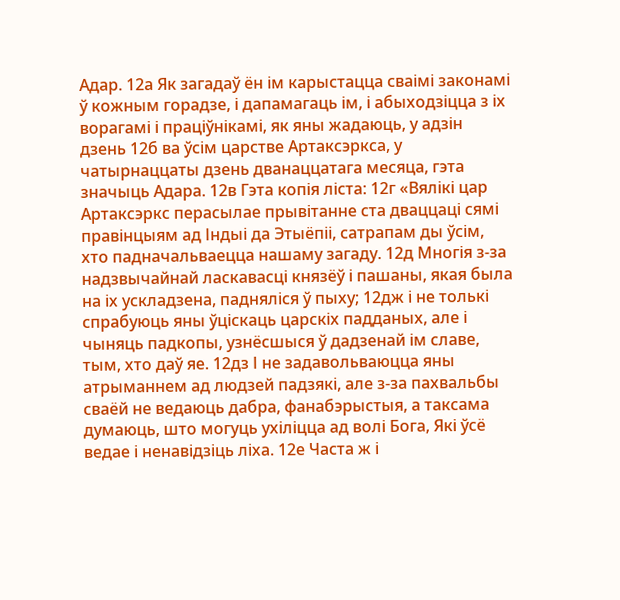Адар. 12а Як загадаў ён ім карыстацца сваімі законамі ў кожным горадзе, і дапамагаць ім, і абыходзіцца з іх ворагамі і праціўнікамі, як яны жадаюць, у адзін дзень 12б ва ўсім царстве Артаксэркса, у чатырнаццаты дзень дванаццатага месяца, гэта значыць Адара. 12в Гэта копія ліста: 12г «Вялікі цар Артаксэркс перасылае прывітанне ста дваццаці сямі правінцыям ад Індыі да Этыёпіі, сатрапам ды ўсім, хто падначальваецца нашаму загаду. 12д Многія з-за надзвычайнай ласкавасці князёў і пашаны, якая была на іх ускладзена, падняліся ў пыху; 12дж і не толькі спрабуюць яны ўціскаць царскіх падданых, але і чыняць падкопы, узнёсшыся ў дадзенай ім славе, тым, хто даў яе. 12дз І не задавольваюцца яны атрыманнем ад людзей падзякі, але з-за пахвальбы сваёй не ведаюць дабра, фанабэрыстыя, а таксама думаюць, што могуць ухіліцца ад волі Бога, Які ўсё ведае і ненавідзіць ліха. 12е Часта ж і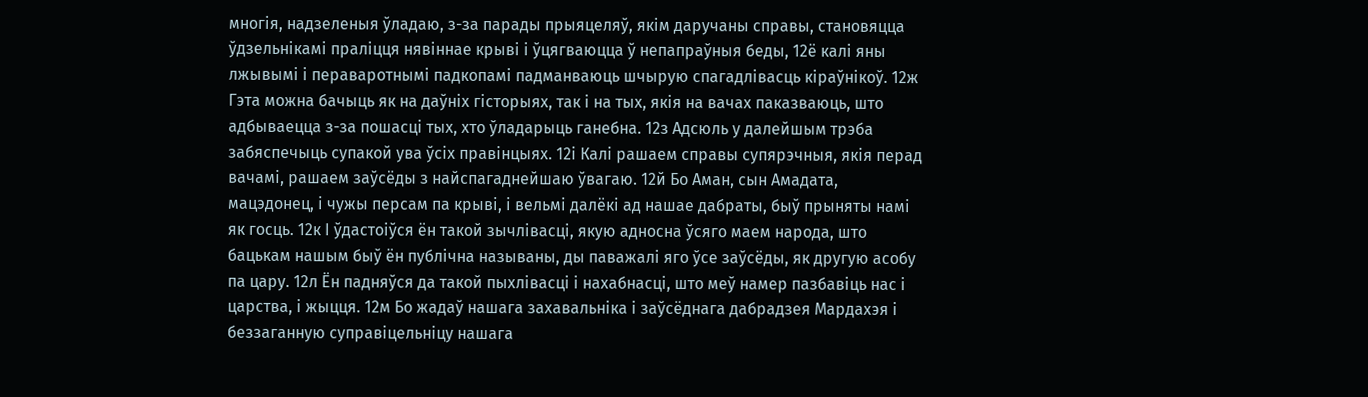многія, надзеленыя ўладаю, з-за парады прыяцеляў, якім даручаны справы, становяцца ўдзельнікамі праліцця нявіннае крыві і ўцягваюцца ў непапраўныя беды, 12ё калі яны лжывымі і пераваротнымі падкопамі падманваюць шчырую спагадлівасць кіраўнікоў. 12ж Гэта можна бачыць як на даўніх гісторыях, так і на тых, якія на вачах паказваюць, што адбываецца з-за пошасці тых, хто ўладарыць ганебна. 12з Адсюль у далейшым трэба забяспечыць супакой ува ўсіх правінцыях. 12і Калі рашаем справы супярэчныя, якія перад вачамі, рашаем заўсёды з найспагаднейшаю ўвагаю. 12й Бо Аман, сын Амадата, мацэдонец, і чужы персам па крыві, і вельмі далёкі ад нашае дабраты, быў прыняты намі як госць. 12к І ўдастоіўся ён такой зычлівасці, якую адносна ўсяго маем народа, што бацькам нашым быў ён публічна называны, ды паважалі яго ўсе заўсёды, як другую асобу па цару. 12л Ён падняўся да такой пыхлівасці і нахабнасці, што меў намер пазбавіць нас і царства, і жыцця. 12м Бо жадаў нашага захавальніка і заўсёднага дабрадзея Мардахэя і беззаганную суправіцельніцу нашага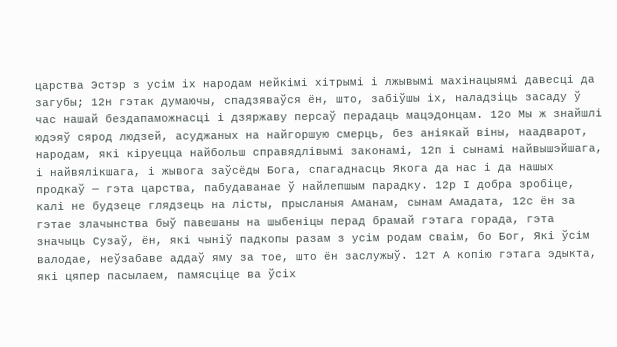царства Эстэр з усім іх народам нейкімі хітрымі і лжывымі махінацыямі давесці да загубы; 12н гэтак думаючы, спадзяваўся ён, што, забіўшы іх, наладзіць засаду ў час нашай бездапаможнасці і дзяржаву персаў перадаць мацэдонцам. 12о Мы ж знайшлі юдэяў сярод людзей, асуджаных на найгоршую смерць, без аніякай віны, наадварот, народам, які кіруецца найбольш справядлівымі законамі, 12п і сынамі найвышэйшага, і найвялікшага, і жывога заўсёды Бога, спагаднасць Якога да нас і да нашых продкаў — гэта царства, пабудаванае ў найлепшым парадку. 12р І добра зробіце, калі не будзеце глядзець на лісты, прысланыя Аманам, сынам Амадата, 12с ён за гэтае злачынства быў павешаны на шыбеніцы перад брамай гэтага горада, гэта значыць Сузаў, ён, які чыніў падкопы разам з усім родам сваім, бо Бог, Які ўсім валодае, неўзабаве аддаў яму за тое, што ён заслужыў. 12т А копію гэтага эдыкта, які цяпер пасылаем, памясціце ва ўсіх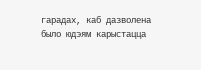гарадах, каб дазволена было юдэям карыстацца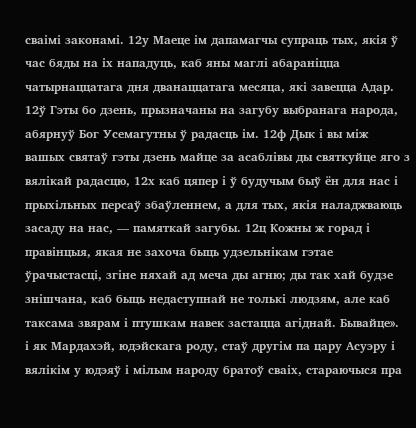сваімі законамі. 12у Маеце ім дапамагчы супраць тых, якія ў час бяды на іх нападуць, каб яны маглі абараніцца чатырнаццатага дня дванаццатага месяца, які завецца Адар. 12ў Гэты бо дзень, прызначаны на загубу выбранага народа, абярнуў Бог Усемагутны ў радасць ім. 12ф Дык і вы між вашых святаў гэты дзень майце за асаблівы ды святкуйце яго з вялікай радасцю, 12х каб цяпер і ў будучым быў ён для нас і прыхільных персаў збаўленнем, а для тых, якія наладжваюць засаду на нас, — памяткай загубы. 12ц Кожны ж горад і правінцыя, якая не захоча быць удзельнікам гэтае ўрачыстасці, згіне няхай ад меча ды агню; ды так хай будзе знішчана, каб быць недаступнай не толькі людзям, але каб таксама звярам і птушкам навек застацца агіднай. Бывайце».
і як Мардахэй, юдэйскага роду, стаў другім па цару Асуэру і вялікім у юдэяў і мілым народу братоў сваіх, стараючыся пра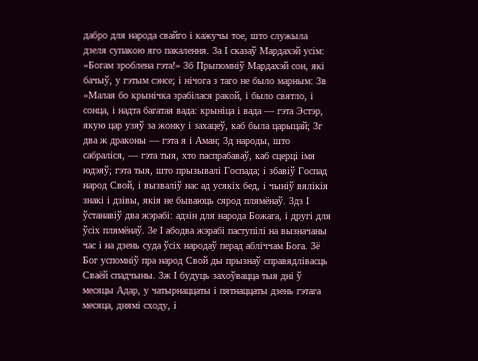дабро для народа свайго і кажучы тое, што служыла дзеля супакою яго пакалення. 3а І сказаў Мардахэй усім: «Богам зроблена гэта!» 3б Прыпомніў Мардахэй сон, які бачыў, у гэтым сэнсе; і нічога з таго не было марным: 3в «Малая бо крынічка зрабілася ракой, і было святло, і сонца, і надта багатая вада: крыніца і вада — гэта Эстэр, якую цар узяў за жонку і захацеў, каб была царыцай; 3г два ж драконы — гэта я і Аман; 3д народы, што сабраліся, — гэта тыя, хто паспрабаваў, каб сцерці імя юдэяў; гэта тыя, што прызывалі Госпада; і збавіў Госпад народ Свой, і вызваліў нас ад усякіх бед, і чыніў вялікія знакі і дзівы, якія не бываюць сярод плямёнаў. 3дз І ўстанавіў два жэрабі: адзін для народа Божага, і другі для ўсіх плямёнаў. 3е І абодва жэрабі паступілі на вызначаны час і на дзень суда ўсіх народаў перад абліччам Бога. 3ё Бог успомніў пра народ Свой ды прызнаў справядлівасць Сваёй спадчыны. 3ж І будуць захоўвацца тыя дні ў месяцы Адар, у чатырнаццаты і пятнаццаты дзень гэтага месяца, днямі сходу, і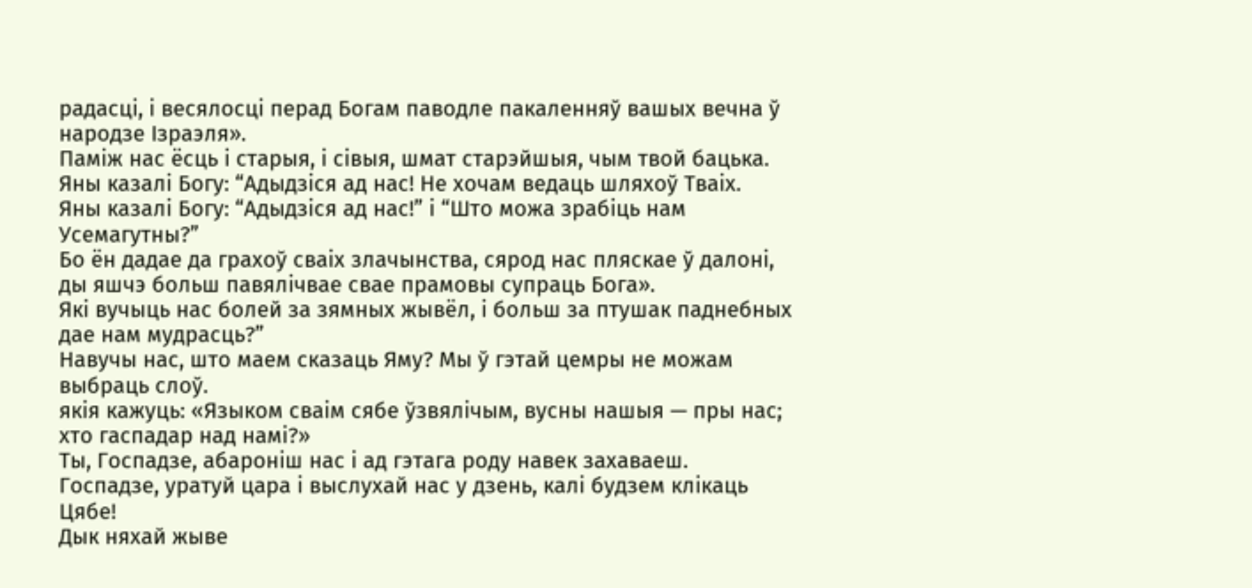радасці, і весялосці перад Богам паводле пакаленняў вашых вечна ў народзе Ізраэля».
Паміж нас ёсць і старыя, і сівыя, шмат старэйшыя, чым твой бацька.
Яны казалі Богу: “Адыдзіся ад нас! Не хочам ведаць шляхоў Тваіх.
Яны казалі Богу: “Адыдзіся ад нас!” і “Што можа зрабіць нам Усемагутны?”
Бо ён дадае да грахоў сваіх злачынства, сярод нас пляскае ў далоні, ды яшчэ больш павялічвае свае прамовы супраць Бога».
Які вучыць нас болей за зямных жывёл, і больш за птушак паднебных дае нам мудрасць?”
Навучы нас, што маем сказаць Яму? Мы ў гэтай цемры не можам выбраць слоў.
якія кажуць: «Языком сваім сябе ўзвялічым, вусны нашыя — пры нас; хто гаспадар над намі?»
Ты, Госпадзе, абароніш нас і ад гэтага роду навек захаваеш.
Госпадзе, уратуй цара і выслухай нас у дзень, калі будзем клікаць Цябе!
Дык няхай жыве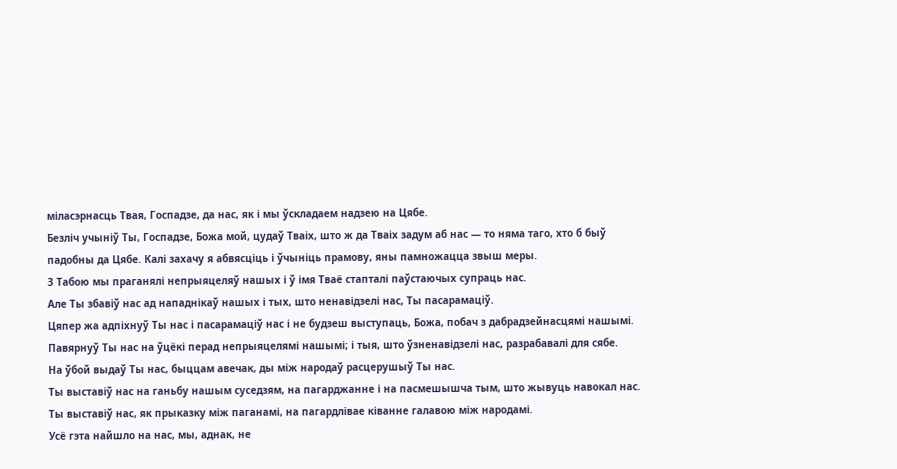міласэрнасць Твая, Госпадзе, да нас, як і мы ўскладаем надзею на Цябе.
Безліч учыніў Ты, Госпадзе, Божа мой, цудаў Тваіх, што ж да Тваіх задум аб нас — то няма таго, хто б быў падобны да Цябе. Калі захачу я абвясціць і ўчыніць прамову, яны памножацца звыш меры.
З Табою мы праганялі непрыяцеляў нашых і ў імя Тваё стапталі паўстаючых супраць нас.
Але Ты збавіў нас ад нападнікаў нашых і тых, што ненавідзелі нас, Ты пасарамаціў.
Цяпер жа адпіхнуў Ты нас і пасарамаціў нас і не будзеш выступаць, Божа, побач з дабрадзейнасцямі нашымі.
Павярнуў Ты нас на ўцёкі перад непрыяцелямі нашымі; і тыя, што ўзненавідзелі нас, разрабавалі для сябе.
На ўбой выдаў Ты нас, быццам авечак, ды між народаў расцерушыў Ты нас.
Ты выставіў нас на ганьбу нашым суседзям, на пагарджанне і на пасмешышча тым, што жывуць навокал нас.
Ты выставіў нас, як прыказку між паганамі, на пагардлівае ківанне галавою між народамі.
Усё гэта найшло на нас, мы, аднак, не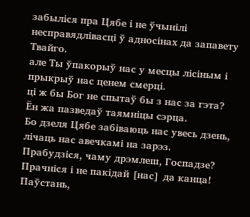забыліся пра Цябе і не ўчынілі несправядлівасці ў адносінах да запавету Твайго.
але Ты ўпакорыў нас у месцы лісіным і прыкрыў нас ценем смерці.
ці ж бы Бог не спытаў бы з нас за гэта? Ён жа пазведаў таямніцы сэрца.
Бо дзеля Цябе забіваюць нас увесь дзень, лічаць нас авечкамі на зарэз.
Прабудзіся, чаму дрэмлеш, Госпадзе? Прачніся і не пакідай [нас] да канца!
Паўстань,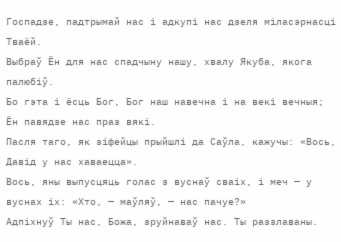Госпадзе, падтрымай нас і адкупі нас дзеля міласэрнасці Тваёй.
Выбраў Ён для нас спадчыну нашу, хвалу Якуба, якога палюбіў.
Бо гэта і ёсць Бог, Бог наш навечна і на векі вечныя; Ён павядзе нас праз вякі.
Пасля таго, як зіфейцы прыйшлі да Саўла, кажучы: «Вось, Давід у нас хаваецца».
Вось, яны выпусцяць голас з вуснаў сваіх, і меч — у вуснах іх: «Хто, — маўляў, — нас пачуе?»
Адпіхнуў Ты нас, Божа, зруйнаваў нас. Ты раззлаваны.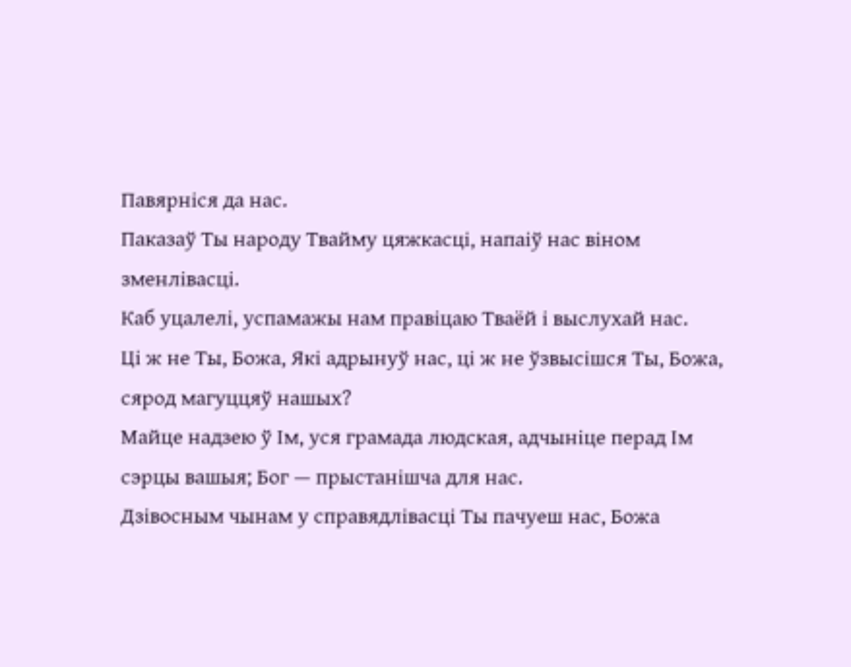Павярніся да нас.
Паказаў Ты народу Твайму цяжкасці, напаіў нас віном зменлівасці.
Каб уцалелі, успамажы нам правіцаю Тваёй і выслухай нас.
Ці ж не Ты, Божа, Які адрынуў нас, ці ж не ўзвысішся Ты, Божа, сярод магуццяў нашых?
Майце надзею ў Ім, уся грамада людская, адчыніце перад Ім сэрцы вашыя; Бог — прыстанішча для нас.
Дзівосным чынам у справядлівасці Ты пачуеш нас, Божа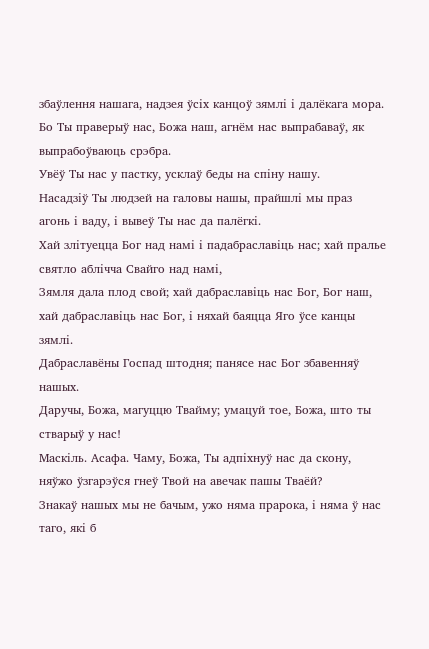збаўлення нашага, надзея ўсіх канцоў зямлі і далёкага мора.
Бо Ты праверыў нас, Божа наш, агнём нас выпрабаваў, як выпрабоўваюць срэбра.
Увёў Ты нас у пастку, усклаў беды на спіну нашу.
Насадзіў Ты людзей на галовы нашы, прайшлі мы праз агонь і ваду, і вывеў Ты нас да палёгкі.
Хай злітуецца Бог над намі і падабраславіць нас; хай пралье святло аблічча Свайго над намі,
Зямля дала плод свой; хай дабраславіць нас Бог, Бог наш,
хай дабраславіць нас Бог, і няхай баяцца Яго ўсе канцы зямлі.
Дабраславёны Госпад штодня; панясе нас Бог збавенняў нашых.
Даручы, Божа, магуццю Твайму; умацуй тое, Божа, што ты стварыў у нас!
Маскіль. Асафа. Чаму, Божа, Ты адпіхнуў нас да скону, няўжо ўзгарэўся гнеў Твой на авечак пашы Тваёй?
Знакаў нашых мы не бачым, ужо няма прарока, і няма ў нас таго, які б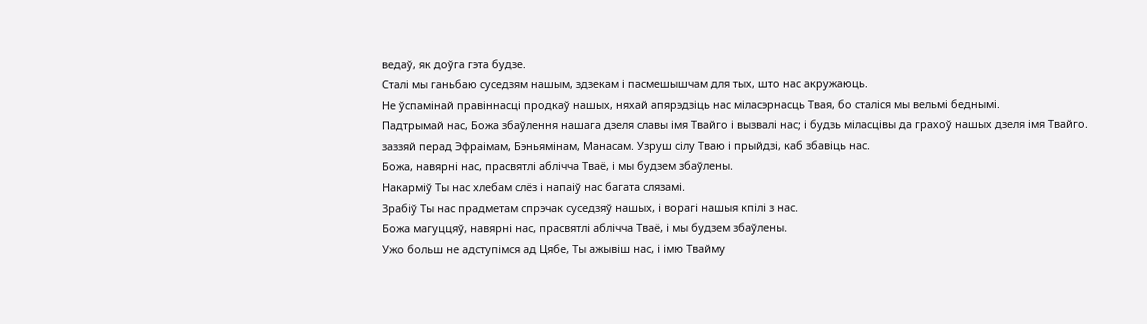ведаў, як доўга гэта будзе.
Сталі мы ганьбаю суседзям нашым, здзекам і пасмешышчам для тых, што нас акружаюць.
Не ўспамінай правіннасці продкаў нашых, няхай апярэдзіць нас міласэрнасць Твая, бо сталіся мы вельмі беднымі.
Падтрымай нас, Божа збаўлення нашага дзеля славы імя Твайго і вызвалі нас; і будзь міласцівы да грахоў нашых дзеля імя Твайго.
заззяй перад Эфраімам, Бэньямінам, Манасам. Узруш сілу Тваю і прыйдзі, каб збавіць нас.
Божа, навярні нас, прасвятлі аблічча Тваё, і мы будзем збаўлены.
Накарміў Ты нас хлебам слёз і напаіў нас багата слязамі.
Зрабіў Ты нас прадметам спрэчак суседзяў нашых, і ворагі нашыя кпілі з нас.
Божа магуццяў, навярні нас, прасвятлі аблічча Тваё, і мы будзем збаўлены.
Ужо больш не адступімся ад Цябе, Ты ажывіш нас, і імю Твайму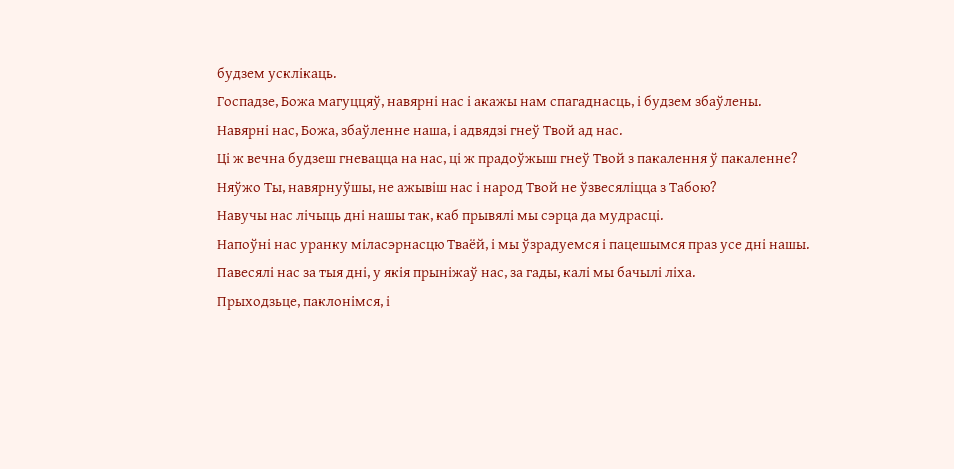будзем усклікаць.
Госпадзе, Божа магуццяў, навярні нас і акажы нам спагаднасць, і будзем збаўлены.
Навярні нас, Божа, збаўленне наша, і адвядзі гнеў Твой ад нас.
Ці ж вечна будзеш гневацца на нас, ці ж прадоўжыш гнеў Твой з пакалення ў пакаленне?
Няўжо Ты, навярнуўшы, не ажывіш нас і народ Твой не ўзвесяліцца з Табою?
Навучы нас лічыць дні нашы так, каб прывялі мы сэрца да мудрасці.
Напоўні нас уранку міласэрнасцю Тваёй, і мы ўзрадуемся і пацешымся праз усе дні нашы.
Павесялі нас за тыя дні, у якія прыніжаў нас, за гады, калі мы бачылі ліха.
Прыходзьце, паклонімся, і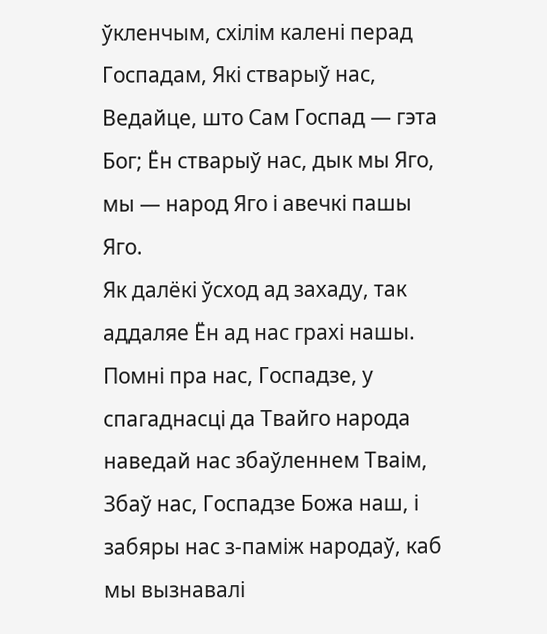ўкленчым, схілім калені перад Госпадам, Які стварыў нас,
Ведайце, што Сам Госпад — гэта Бог; Ён стварыў нас, дык мы Яго, мы — народ Яго і авечкі пашы Яго.
Як далёкі ўсход ад захаду, так аддаляе Ён ад нас грахі нашы.
Помні пра нас, Госпадзе, у спагаднасці да Твайго народа наведай нас збаўленнем Тваім,
Збаў нас, Госпадзе Божа наш, і забяры нас з-паміж народаў, каб мы вызнавалі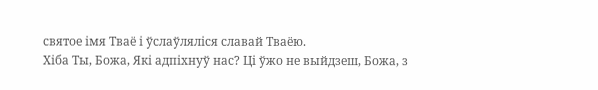святое імя Тваё і ўслаўляліся славай Тваёю.
Хіба Ты, Божа, Які адпіхнуў нас? Ці ўжо не выйдзеш, Божа, з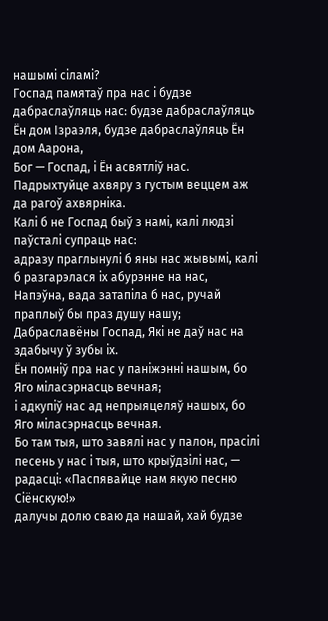нашымі сіламі?
Госпад памятаў пра нас і будзе дабраслаўляць нас: будзе дабраслаўляць Ён дом Ізраэля, будзе дабраслаўляць Ён дом Аарона,
Бог — Госпад, і Ён асвятліў нас. Падрыхтуйце ахвяру з густым веццем аж да рагоў ахвярніка.
Калі б не Госпад быў з намі, калі людзі паўсталі супраць нас:
адразу праглынулі б яны нас жывымі, калі б разгарэлася іх абурэнне на нас,
Напэўна, вада затапіла б нас, ручай праплыў бы праз душу нашу;
Дабраславёны Госпад, Які не даў нас на здабычу ў зубы іх.
Ён помніў пра нас у паніжэнні нашым, бо Яго міласэрнасць вечная;
і адкупіў нас ад непрыяцеляў нашых, бо Яго міласэрнасць вечная.
Бо там тыя, што завялі нас у палон, прасілі песень у нас і тыя, што крыўдзілі нас, — радасці: «Паспявайце нам якую песню Сіёнскую!»
далучы долю сваю да нашай, хай будзе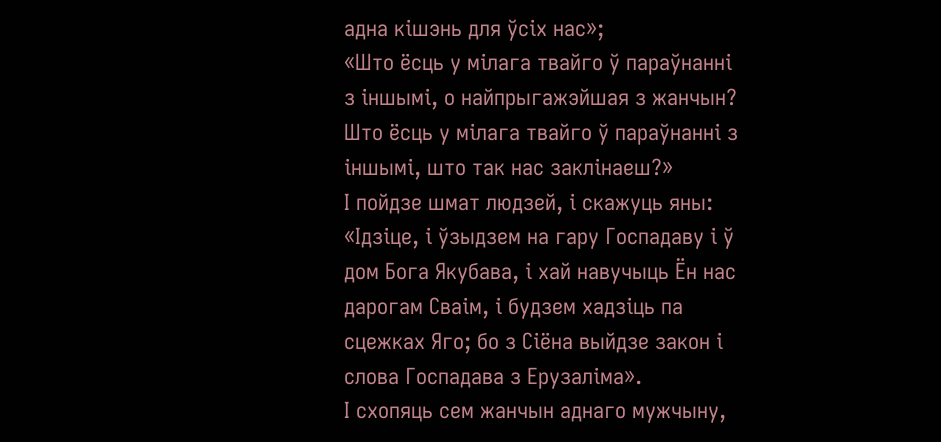адна кішэнь для ўсіх нас»;
«Што ёсць у мілага твайго ў параўнанні з іншымі, о найпрыгажэйшая з жанчын? Што ёсць у мілага твайго ў параўнанні з іншымі, што так нас заклінаеш?»
І пойдзе шмат людзей, і скажуць яны: «Ідзіце, і ўзыдзем на гару Госпадаву і ў дом Бога Якубава, і хай навучыць Ён нас дарогам Сваім, і будзем хадзіць па сцежках Яго; бо з Сіёна выйдзе закон і слова Госпадава з Ерузаліма».
І схопяць сем жанчын аднаго мужчыну,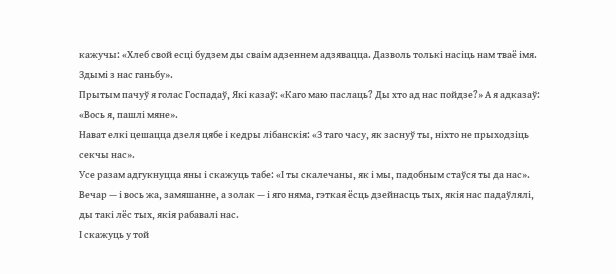кажучы: «Хлеб свой есці будзем ды сваім адзеннем адзявацца. Дазволь толькі насіць нам тваё імя. Здымі з нас ганьбу».
Прытым пачуў я голас Госпадаў, Які казаў: «Каго маю паслаць? Ды хто ад нас пойдзе?» А я адказаў: «Вось я, пашлі мяне».
Нават елкі цешацца дзеля цябе і кедры лібанскія: «З таго часу, як заснуў ты, ніхто не прыходзіць секчы нас».
Усе разам адгукнуцца яны і скажуць табе: «І ты скалечаны, як і мы, падобным стаўся ты да нас».
Вечар — і вось жа, замяшанне, а золак — і яго няма, гэткая ёсць дзейнасць тых, якія нас падаўлялі, ды такі лёс тых, якія рабавалі нас.
І скажуць у той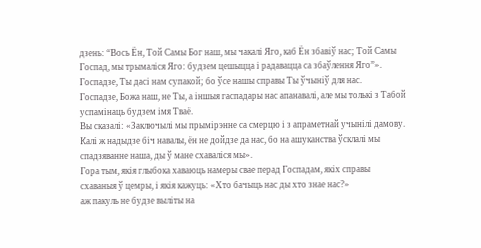дзень: “Вось Ён, Той Самы Бог наш, мы чакалі Яго, каб Ён збавіў нас; Той Самы Госпад, мы трымаліся Яго: будзем цешыцца і радавацца са збаўлення Яго”».
Госпадзе, Ты дасі нам супакой; бо ўсе нашы справы Ты ўчыніў для нас.
Госпадзе, Божа наш, не Ты, а іншыя гаспадары нас апанавалі, але мы толькі з Табой успамінаць будзем імя Тваё.
Вы сказалі: «Заключылі мы прымірэнне са смерцю і з апраметнай учынілі дамову. Калі ж надыдзе біч навалы, ён не дойдзе да нас, бо на ашуканства ўсклалі мы спадзяванне наша, ды ў мане схаваліся мы».
Гора тым, якія глыбока хаваюць намеры свае перад Госпадам, якіх справы схаваныя ў цемры, і якія кажуць: «Хто бачыць нас ды хто знае нас?»
аж пакуль не будзе выліты на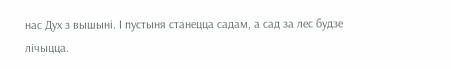нас Дух з вышыні. І пустыня станецца садам, а сад за лес будзе лічыцца.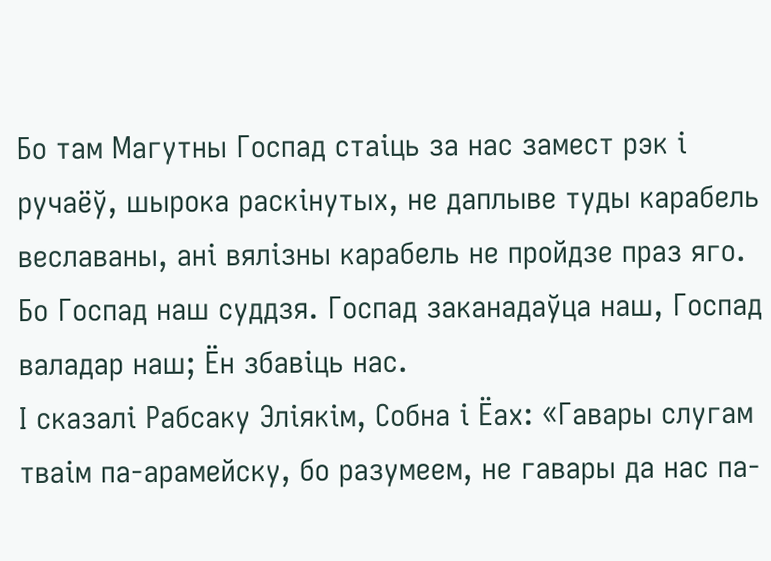Бо там Магутны Госпад стаіць за нас замест рэк і ручаёў, шырока раскінутых, не даплыве туды карабель веславаны, ані вялізны карабель не пройдзе праз яго.
Бо Госпад наш суддзя. Госпад заканадаўца наш, Госпад валадар наш; Ён збавіць нас.
І сказалі Рабсаку Эліякім, Собна і Ёах: «Гавары слугам тваім па-арамейску, бо разумеем, не гавары да нас па-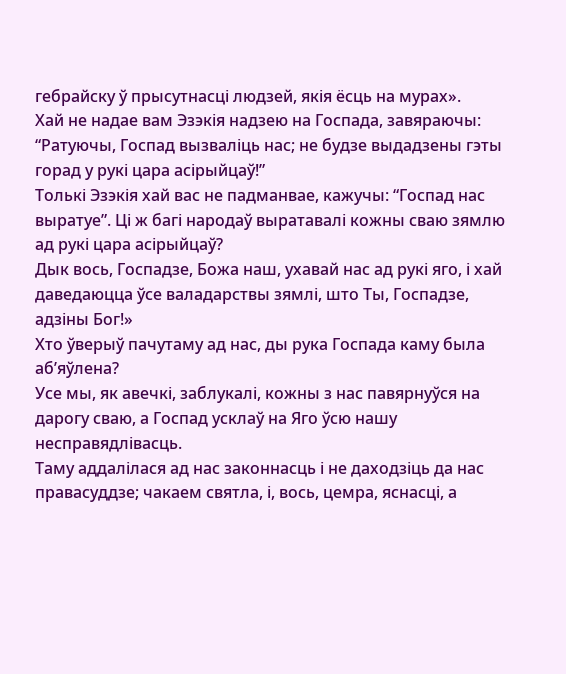гебрайску ў прысутнасці людзей, якія ёсць на мурах».
Хай не надае вам Эзэкія надзею на Госпада, завяраючы: “Ратуючы, Госпад вызваліць нас; не будзе выдадзены гэты горад у рукі цара асірыйцаў!”
Толькі Эзэкія хай вас не падманвае, кажучы: “Госпад нас выратуе”. Ці ж багі народаў выратавалі кожны сваю зямлю ад рукі цара асірыйцаў?
Дык вось, Госпадзе, Божа наш, ухавай нас ад рукі яго, і хай даведаюцца ўсе валадарствы зямлі, што Ты, Госпадзе, адзіны Бог!»
Хто ўверыў пачутаму ад нас, ды рука Госпада каму была аб’яўлена?
Усе мы, як авечкі, заблукалі, кожны з нас павярнуўся на дарогу сваю, а Госпад усклаў на Яго ўсю нашу несправядлівасць.
Таму аддалілася ад нас законнасць і не даходзіць да нас правасуддзе; чакаем святла, і, вось, цемра, яснасці, а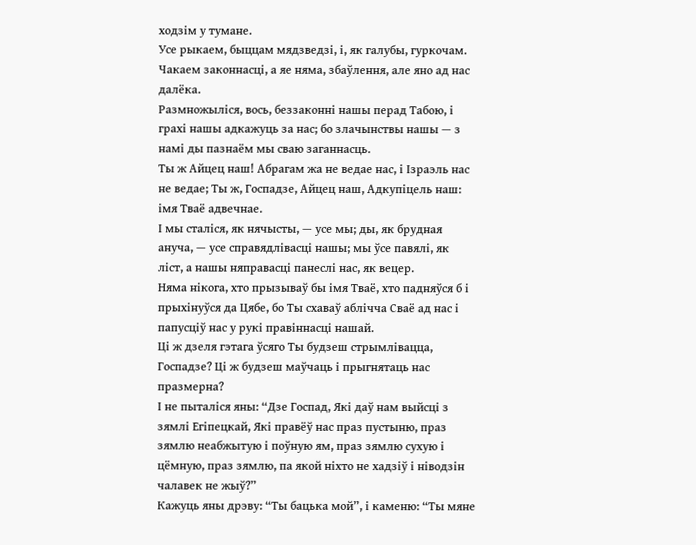ходзім у тумане.
Усе рыкаем, быццам мядзведзі, і, як галубы, гуркочам. Чакаем законнасці, а яе няма, збаўлення, але яно ад нас далёка.
Размножыліся, вось, беззаконні нашы перад Табою, і грахі нашы адкажуць за нас; бо злачынствы нашы — з намі ды пазнаём мы сваю заганнасць.
Ты ж Айцец наш! Абрагам жа не ведае нас, і Ізраэль нас не ведае; Ты ж, Госпадзе, Айцец наш, Адкупіцель наш: імя Тваё адвечнае.
І мы сталіся, як нячысты, — усе мы; ды, як брудная ануча, — усе справядлівасці нашы; мы ўсе павялі, як ліст, а нашы няправасці панеслі нас, як вецер.
Няма нікога, хто прызываў бы імя Тваё, хто падняўся б і прыхінуўся да Цябе, бо Ты схаваў аблічча Сваё ад нас і папусціў нас у рукі правіннасці нашай.
Ці ж дзеля гэтага ўсяго Ты будзеш стрымлівацца, Госпадзе? Ці ж будзеш маўчаць і прыгнятаць нас празмерна?
І не пыталіся яны: “Дзе Госпад, Які даў нам выйсці з зямлі Егіпецкай, Які правёў нас праз пустыню, праз зямлю неабжытую і поўную ям, праз зямлю сухую і цёмную, праз зямлю, па якой ніхто не хадзіў і ніводзін чалавек не жыў?”
Кажуць яны дрэву: “Ты бацька мой”, і каменю: “Ты мяне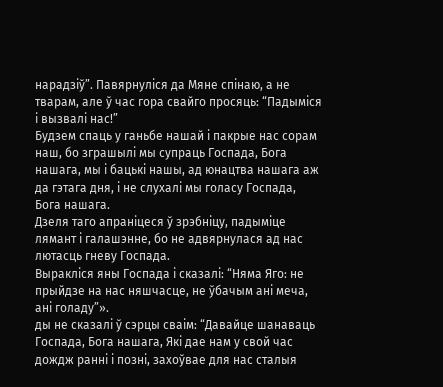нарадзіў”. Павярнуліся да Мяне спінаю, а не тварам, але ў час гора свайго просяць: “Падыміся і вызвалі нас!”
Будзем спаць у ганьбе нашай і пакрые нас сорам наш, бо зграшылі мы супраць Госпада, Бога нашага, мы і бацькі нашы, ад юнацтва нашага аж да гэтага дня, і не слухалі мы голасу Госпада, Бога нашага.
Дзеля таго апраніцеся ў зрэбніцу, падыміце лямант і галашэнне, бо не адвярнулася ад нас лютасць гневу Госпада.
Выракліся яны Госпада і сказалі: “Няма Яго: не прыйдзе на нас няшчасце, не ўбачым ані меча, ані голаду”».
ды не сказалі ў сэрцы сваім: “Давайце шанаваць Госпада, Бога нашага, Які дае нам у свой час дождж ранні і позні, захоўвае для нас сталыя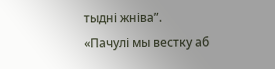тыдні жніва”.
«Пачулі мы вестку аб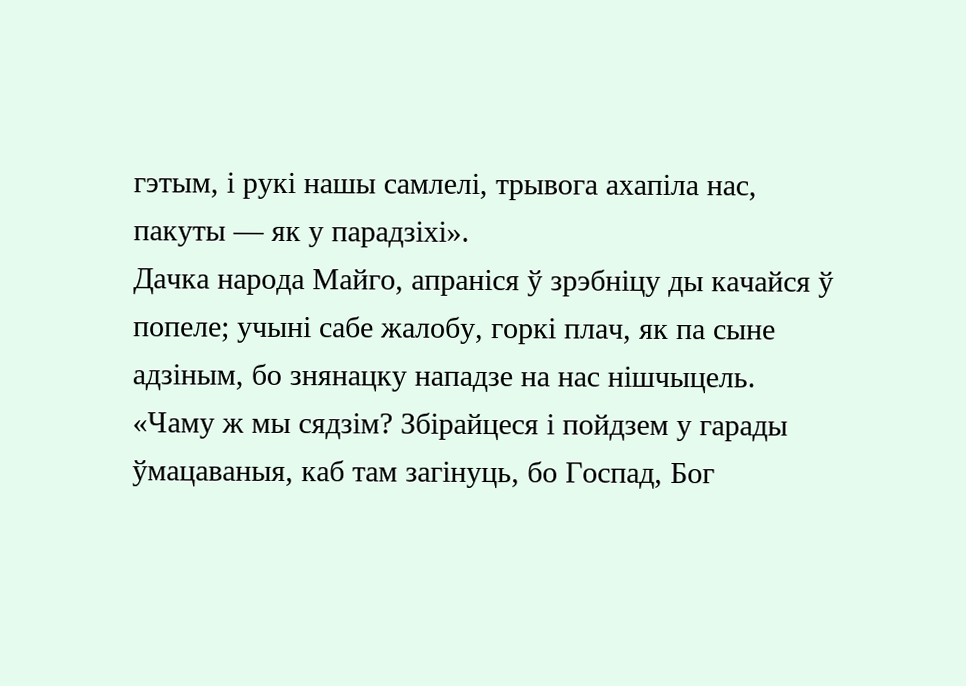гэтым, і рукі нашы самлелі, трывога ахапіла нас, пакуты — як у парадзіхі».
Дачка народа Майго, апраніся ў зрэбніцу ды качайся ў попеле; учыні сабе жалобу, горкі плач, як па сыне адзіным, бо знянацку нападзе на нас нішчыцель.
«Чаму ж мы сядзім? Збірайцеся і пойдзем у гарады ўмацаваныя, каб там загінуць, бо Госпад, Бог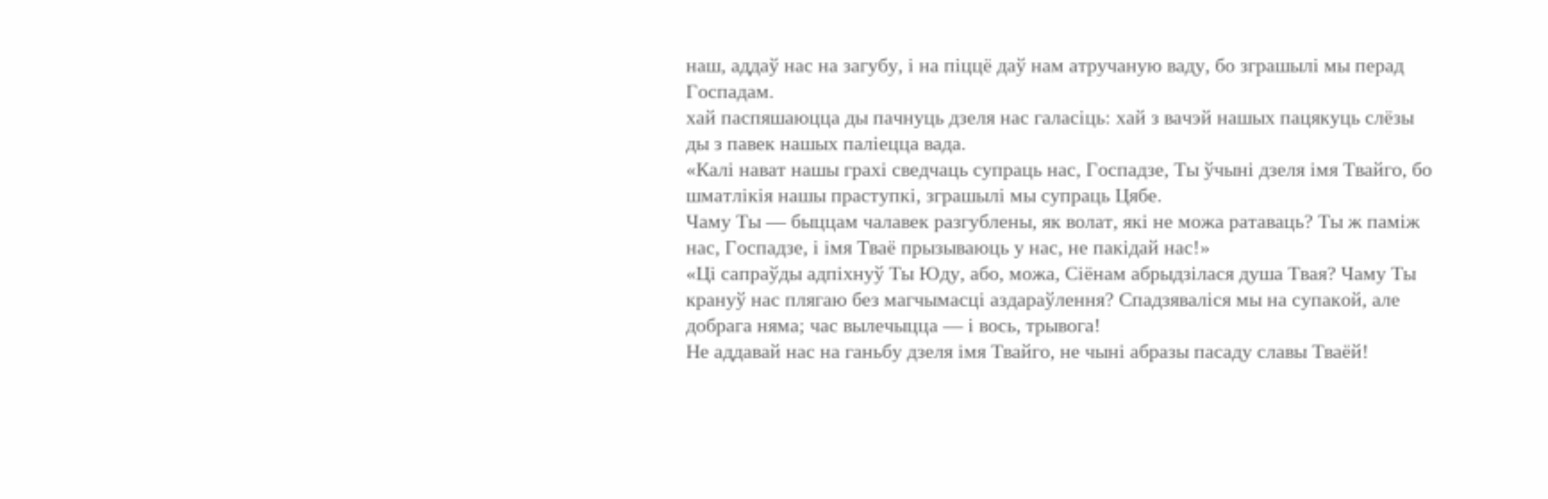наш, аддаў нас на загубу, і на піццё даў нам атручаную ваду, бо зграшылі мы перад Госпадам.
хай паспяшаюцца ды пачнуць дзеля нас галасіць: хай з вачэй нашых пацякуць слёзы ды з павек нашых паліецца вада.
«Калі нават нашы грахі сведчаць супраць нас, Госпадзе, Ты ўчыні дзеля імя Твайго, бо шматлікія нашы праступкі, зграшылі мы супраць Цябе.
Чаму Ты — быццам чалавек разгублены, як волат, які не можа ратаваць? Ты ж паміж нас, Госпадзе, і імя Тваё прызываюць у нас, не пакідай нас!»
«Ці сапраўды адпіхнуў Ты Юду, або, можа, Сіёнам абрыдзілася душа Твая? Чаму Ты крануў нас плягаю без магчымасці аздараўлення? Спадзяваліся мы на супакой, але добрага няма; час вылечыцца — і вось, трывога!
Не аддавай нас на ганьбу дзеля імя Твайго, не чыні абразы пасаду славы Тваёй!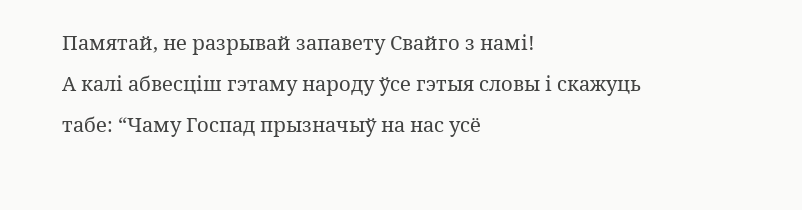Памятай, не разрывай запавету Свайго з намі!
А калі абвесціш гэтаму народу ўсе гэтыя словы і скажуць табе: “Чаму Госпад прызначыў на нас усё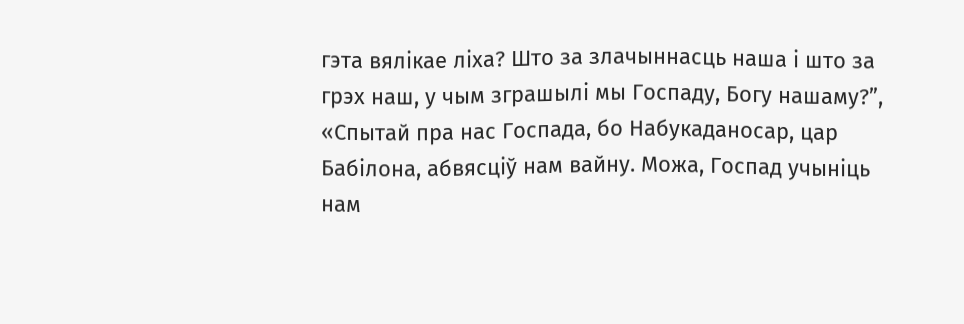гэта вялікае ліха? Што за злачыннасць наша і што за грэх наш, у чым зграшылі мы Госпаду, Богу нашаму?”,
«Спытай пра нас Госпада, бо Набукаданосар, цар Бабілона, абвясціў нам вайну. Можа, Госпад учыніць нам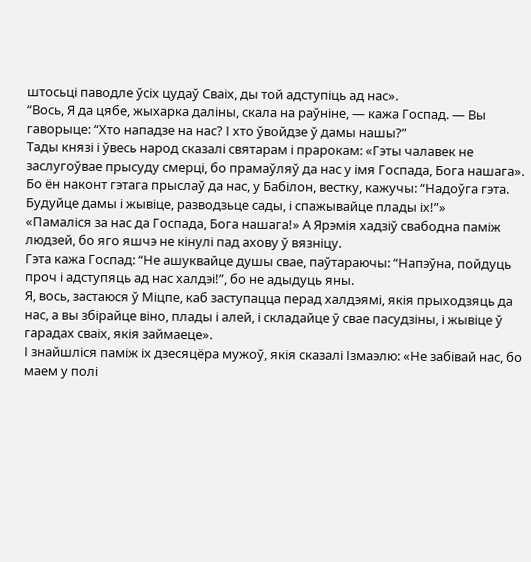штосьці паводле ўсіх цудаў Сваіх, ды той адступіць ад нас».
“Вось, Я да цябе, жыхарка даліны, скала на раўніне, — кажа Госпад. — Вы гаворыце: “Хто нападзе на нас? І хто ўвойдзе ў дамы нашы?”
Тады князі і ўвесь народ сказалі святарам і прарокам: «Гэты чалавек не заслугоўвае прысуду смерці, бо прамаўляў да нас у імя Госпада, Бога нашага».
Бо ён наконт гэтага прыслаў да нас, у Бабілон, вестку, кажучы: “Надоўга гэта. Будуйце дамы і жывіце, разводзьце сады, і спажывайце плады іх!”»
«Памаліся за нас да Госпада, Бога нашага!» А Ярэмія хадзіў свабодна паміж людзей, бо яго яшчэ не кінулі пад ахову ў вязніцу.
Гэта кажа Госпад: “Не ашуквайце душы свае, паўтараючы: “Напэўна, пойдуць проч і адступяць ад нас халдэі!”, бо не адыдуць яны.
Я, вось, застаюся ў Міцпе, каб заступацца перад халдэямі, якія прыходзяць да нас, а вы збірайце віно, плады і алей, і складайце ў свае пасудзіны, і жывіце ў гарадах сваіх, якія займаеце».
І знайшліся паміж іх дзесяцёра мужоў, якія сказалі Ізмаэлю: «Не забівай нас, бо маем у полі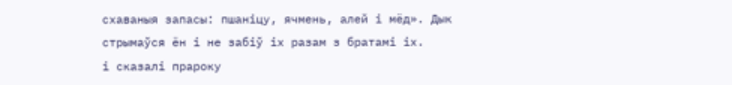схаваныя запасы: пшаніцу, ячмень, алей і мёд». Дык стрымаўся ён і не забіў іх разам з братамі іх.
і сказалі прароку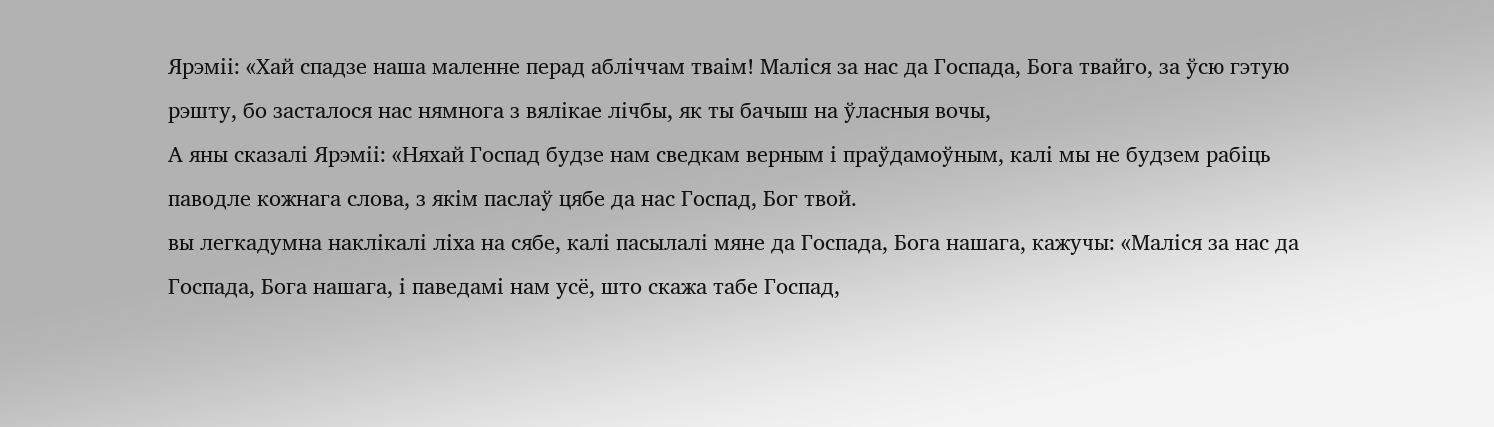Ярэміі: «Хай спадзе наша маленне перад абліччам тваім! Маліся за нас да Госпада, Бога твайго, за ўсю гэтую рэшту, бо засталося нас нямнога з вялікае лічбы, як ты бачыш на ўласныя вочы,
А яны сказалі Ярэміі: «Няхай Госпад будзе нам сведкам верным і праўдамоўным, калі мы не будзем рабіць паводле кожнага слова, з якім паслаў цябе да нас Госпад, Бог твой.
вы легкадумна наклікалі ліха на сябе, калі пасылалі мяне да Госпада, Бога нашага, кажучы: «Маліся за нас да Госпада, Бога нашага, і паведамі нам усё, што скажа табе Госпад,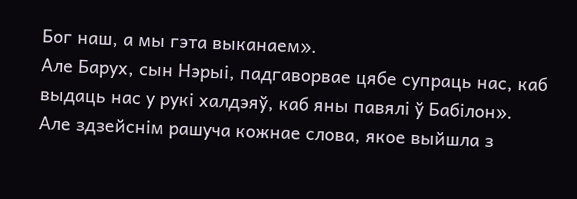Бог наш, а мы гэта выканаем».
Але Барух, сын Нэрыі, падгаворвае цябе супраць нас, каб выдаць нас у рукі халдэяў, каб яны павялі ў Бабілон».
Але здзейснім рашуча кожнае слова, якое выйшла з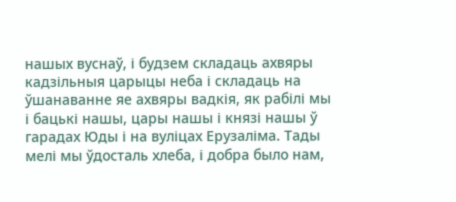нашых вуснаў, і будзем складаць ахвяры кадзільныя царыцы неба і складаць на ўшанаванне яе ахвяры вадкія, як рабілі мы і бацькі нашы, цары нашы і князі нашы ў гарадах Юды і на вуліцах Ерузаліма. Тады мелі мы ўдосталь хлеба, і добра было нам,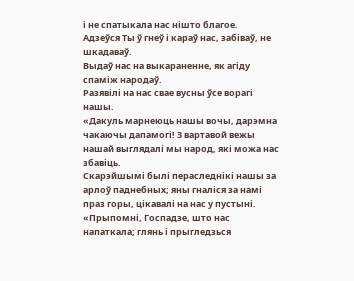і не спатыкала нас нішто благое.
Адзеўся Ты ў гнеў і караў нас, забіваў, не шкадаваў.
Выдаў нас на выкараненне, як агіду спаміж народаў.
Разявілі на нас свае вусны ўсе ворагі нашы.
«Дакуль марнеюць нашы вочы, дарэмна чакаючы дапамогі! З вартавой вежы нашай выглядалі мы народ, які можа нас збавіць.
Скарэйшымі былі пераследнікі нашы за арлоў паднебных; яны гналіся за намі праз горы, цікавалі на нас у пустыні.
«Прыпомні, Госпадзе, што нас напаткала; глянь і прыгледзься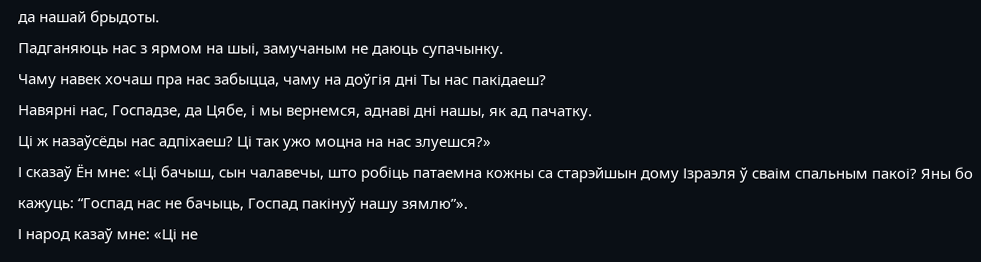да нашай брыдоты.
Падганяюць нас з ярмом на шыі, замучаным не даюць супачынку.
Чаму навек хочаш пра нас забыцца, чаму на доўгія дні Ты нас пакідаеш?
Навярні нас, Госпадзе, да Цябе, і мы вернемся, аднаві дні нашы, як ад пачатку.
Ці ж назаўсёды нас адпіхаеш? Ці так ужо моцна на нас злуешся?»
І сказаў Ён мне: «Ці бачыш, сын чалавечы, што робіць патаемна кожны са старэйшын дому Ізраэля ў сваім спальным пакоі? Яны бо кажуць: “Госпад нас не бачыць, Госпад пакінуў нашу зямлю”».
І народ казаў мне: «Ці не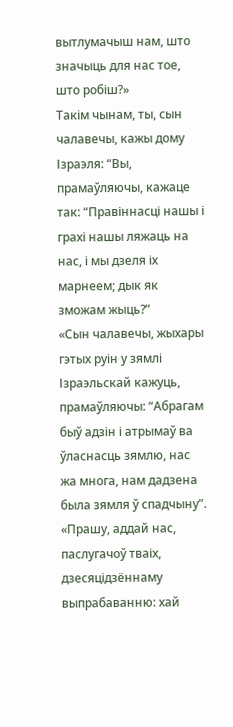вытлумачыш нам, што значыць для нас тое, што робіш?»
Такім чынам, ты, сын чалавечы, кажы дому Ізраэля: “Вы, прамаўляючы, кажаце так: “Правіннасці нашы і грахі нашы ляжаць на нас, і мы дзеля іх марнеем; дык як зможам жыць?”
«Сын чалавечы, жыхары гэтых руін у зямлі Ізраэльскай кажуць, прамаўляючы: “Абрагам быў адзін і атрымаў ва ўласнасць зямлю, нас жа многа, нам дадзена была зямля ў спадчыну”.
«Прашу, аддай нас, паслугачоў тваіх, дзесяцідзённаму выпрабаванню: хай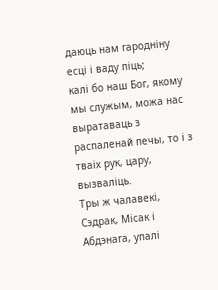даюць нам гародніну есці і ваду піць;
калі бо наш Бог, якому мы служым, можа нас выратаваць з распаленай печы, то і з тваіх рук, цару, вызваліць.
Тры ж чалавекі, Сэдрак, Місак і Абдэнага, упалі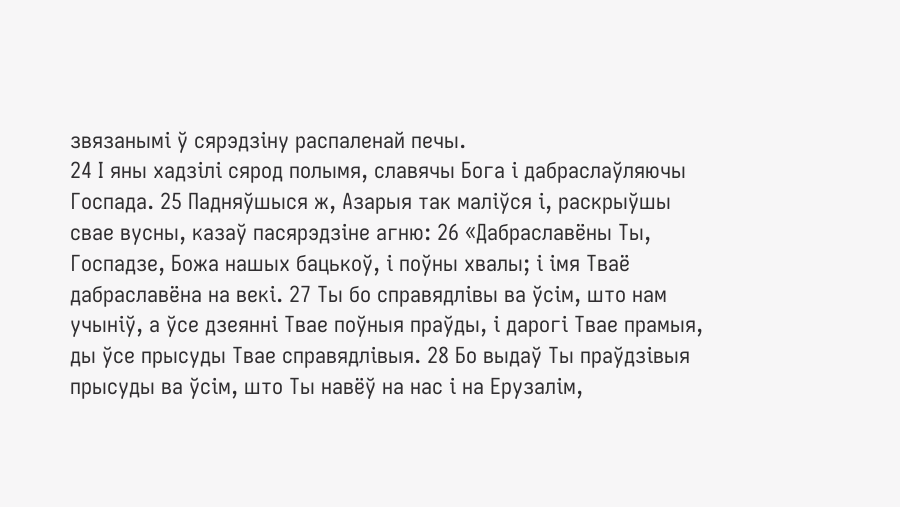звязанымі ў сярэдзіну распаленай печы.
24 І яны хадзілі сярод полымя, славячы Бога і дабраслаўляючы Госпада. 25 Падняўшыся ж, Азарыя так маліўся і, раскрыўшы свае вусны, казаў пасярэдзіне агню: 26 «Дабраславёны Ты, Госпадзе, Божа нашых бацькоў, і поўны хвалы; і імя Тваё дабраславёна на векі. 27 Ты бо справядлівы ва ўсім, што нам учыніў, а ўсе дзеянні Твае поўныя праўды, і дарогі Твае прамыя, ды ўсе прысуды Твае справядлівыя. 28 Бо выдаў Ты праўдзівыя прысуды ва ўсім, што Ты навёў на нас і на Ерузалім,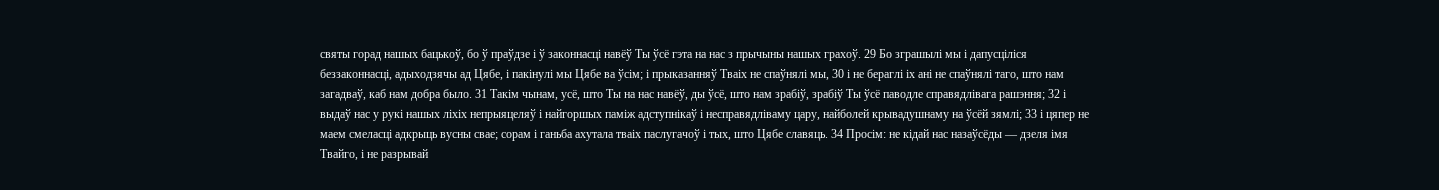святы горад нашых бацькоў, бо ў праўдзе і ў законнасці навёў Ты ўсё гэта на нас з прычыны нашых грахоў. 29 Бо зграшылі мы і дапусціліся беззаконнасці, адыходзячы ад Цябе, і пакінулі мы Цябе ва ўсім; і прыказанняў Тваіх не спаўнялі мы, 30 і не бераглі іх ані не спаўнялі таго, што нам загадваў, каб нам добра было. 31 Такім чынам, усё, што Ты на нас навёў, ды ўсё, што нам зрабіў, зрабіў Ты ўсё паводле справядлівага рашэння; 32 і выдаў нас у рукі нашых ліхіх непрыяцеляў і найгоршых паміж адступнікаў і несправядліваму цару, найболей крывадушнаму на ўсёй зямлі; 33 і цяпер не маем смеласці адкрыць вусны свае; сорам і ганьба ахутала тваіх паслугачоў і тых, што Цябе славяць. 34 Просім: не кідай нас назаўсёды — дзеля імя Твайго, і не разрывай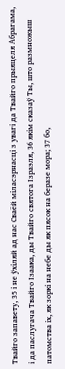Твайго запавету, 35 і не ўхіляй ад нас Сваёй міласэрнасці з увагі да Твайго прыяцеля Абрагама, і да паслугача Твайго Ізаака, ды Твайго святога Ізраэля, 36 якім сказаў Ты, што размножыш патомства іх, як зоркі на небе ды як пясок на беразе мора; 37 бо,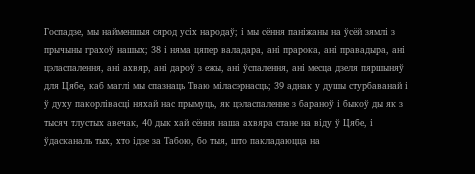Госпадзе, мы найменшыя сярод усіх народаў; і мы сёння паніжаны на ўсёй зямлі з прычыны грахоў нашых; 38 і няма цяпер валадара, ані прарока, ані правадыра, ані цэласпалення, ані ахвяр, ані дароў з ежы, ані ўспалення, ані месца дзеля пяршыняў для Цябе, каб маглі мы спазнаць Тваю міласэрнасць; 39 аднак у душы стурбаванай і ў духу пакорлівасці няхай нас прымуць, як цэласпаленне з бараноў і быкоў ды як з тысяч тлустых авечак, 40 дык хай сёння наша ахвяра стане на віду ў Цябе, і ўдасканаль тых, хто ідзе за Табою, бо тыя, што пакладаюцца на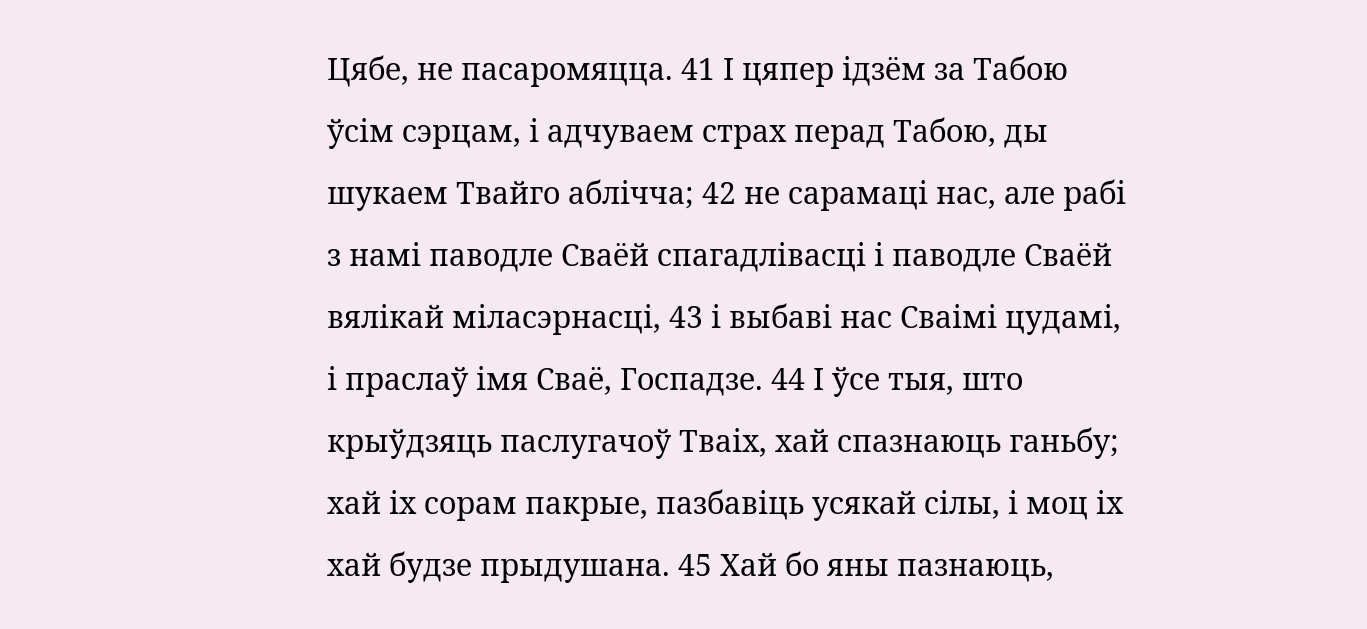Цябе, не пасаромяцца. 41 І цяпер ідзём за Табою ўсім сэрцам, і адчуваем страх перад Табою, ды шукаем Твайго аблічча; 42 не сарамаці нас, але рабі з намі паводле Сваёй спагадлівасці і паводле Сваёй вялікай міласэрнасці, 43 і выбаві нас Сваімі цудамі, і праслаў імя Сваё, Госпадзе. 44 І ўсе тыя, што крыўдзяць паслугачоў Тваіх, хай спазнаюць ганьбу; хай іх сорам пакрые, пазбавіць усякай сілы, і моц іх хай будзе прыдушана. 45 Хай бо яны пазнаюць,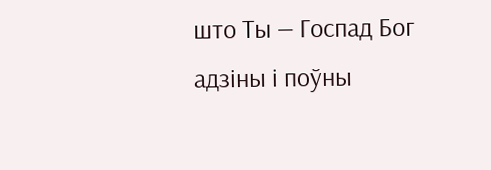што Ты — Госпад Бог адзіны і поўны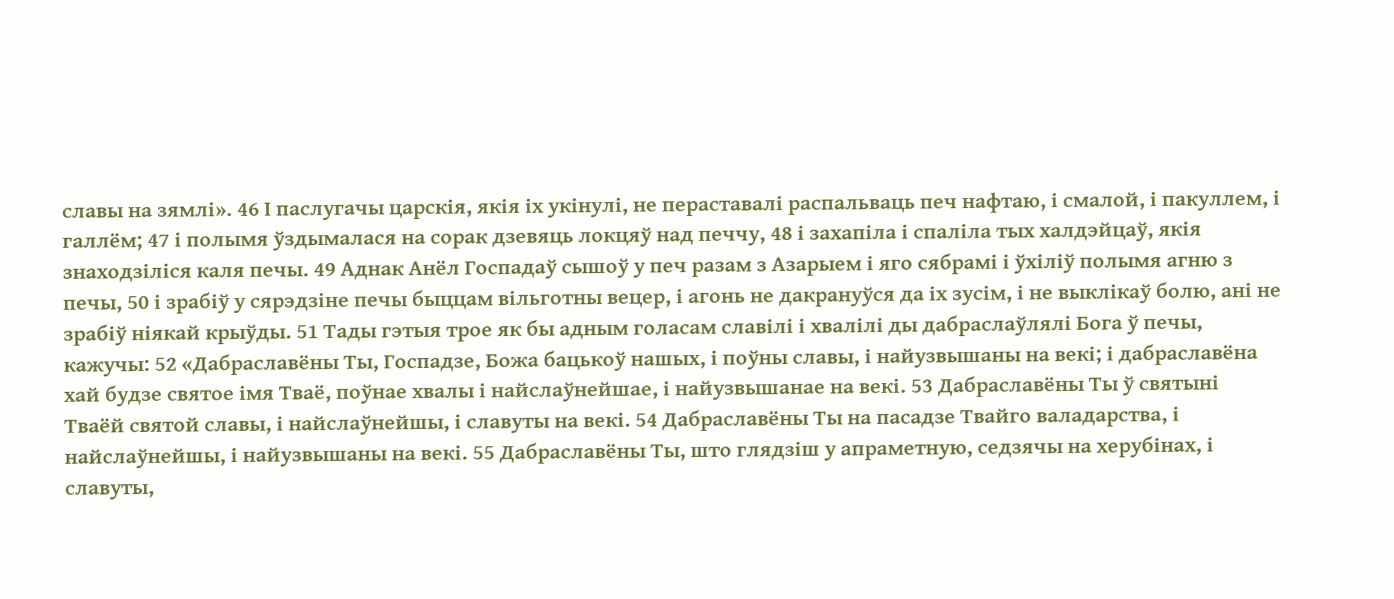славы на зямлі». 46 І паслугачы царскія, якія іх укінулі, не пераставалі распальваць печ нафтаю, і смалой, і пакуллем, і галлём; 47 і полымя ўздымалася на сорак дзевяць локцяў над печчу, 48 і захапіла і спаліла тых халдэйцаў, якія знаходзіліся каля печы. 49 Аднак Анёл Госпадаў сышоў у печ разам з Азарыем і яго сябрамі і ўхіліў полымя агню з печы, 50 і зрабіў у сярэдзіне печы быццам вільготны вецер, і агонь не дакрануўся да іх зусім, і не выклікаў болю, ані не зрабіў ніякай крыўды. 51 Тады гэтыя трое як бы адным голасам славілі і хвалілі ды дабраслаўлялі Бога ў печы, кажучы: 52 «Дабраславёны Ты, Госпадзе, Божа бацькоў нашых, і поўны славы, і найузвышаны на векі; і дабраславёна хай будзе святое імя Тваё, поўнае хвалы і найслаўнейшае, і найузвышанае на векі. 53 Дабраславёны Ты ў святыні Тваёй святой славы, і найслаўнейшы, і славуты на векі. 54 Дабраславёны Ты на пасадзе Твайго валадарства, і найслаўнейшы, і найузвышаны на векі. 55 Дабраславёны Ты, што глядзіш у апраметную, седзячы на херубінах, і славуты,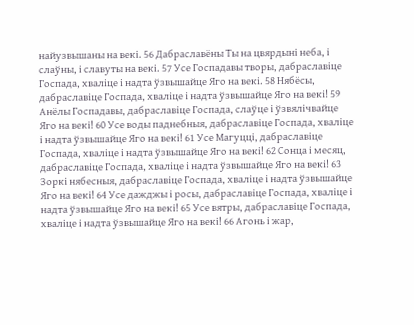найузвышаны на векі. 56 Дабраславёны Ты на цвярдыні неба, і слаўны, і славуты на векі. 57 Усе Госпадавы творы, дабраславіце Госпада, хваліце і надта ўзвышайце Яго на векі. 58 Нябёсы, дабраславіце Госпада, хваліце і надта ўзвышайце Яго на векі! 59 Анёлы Госпадавы, дабраславіце Госпада, слаўце і ўзвялічвайце Яго на векі! 60 Усе воды паднебныя, дабраславіце Госпада, хваліце і надта ўзвышайце Яго на векі! 61 Усе Магуцці, дабраславіце Госпада, хваліце і надта ўзвышайце Яго на векі! 62 Сонца і месяц, дабраславіце Госпада, хваліце і надта ўзвышайце Яго на векі! 63 Зоркі нябесныя, дабраславіце Госпада, хваліце і надта ўзвышайце Яго на векі! 64 Усе дажджы і росы, дабраславіце Госпада, хваліце і надта ўзвышайце Яго на векі! 65 Усе вятры, дабраславіце Госпада, хваліце і надта ўзвышайце Яго на векі! 66 Агонь і жар,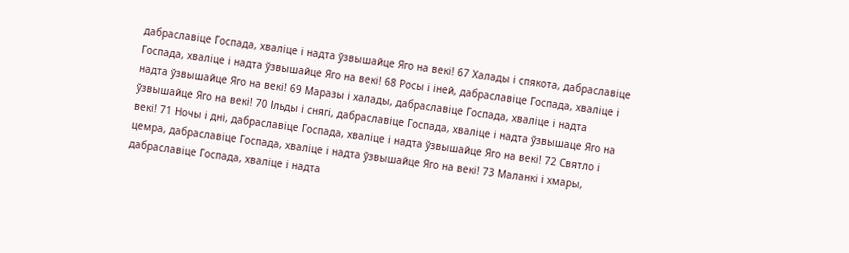дабраславіце Госпада, хваліце і надта ўзвышайце Яго на векі! 67 Халады і спякота, дабраславіце Госпада, хваліце і надта ўзвышайце Яго на векі! 68 Росы і іней, дабраславіце Госпада, хваліце і надта ўзвышайце Яго на векі! 69 Маразы і халады, дабраславіце Госпада, хваліце і надта ўзвышайце Яго на векі! 70 Ільды і снягі, дабраславіце Госпада, хваліце і надта ўзвышаце Яго на векі! 71 Ночы і дні, дабраславіце Госпада, хваліце і надта ўзвышайце Яго на векі! 72 Святло і цемра, дабраславіце Госпада, хваліце і надта ўзвышайце Яго на векі! 73 Маланкі і хмары, дабраславіце Госпада, хваліце і надта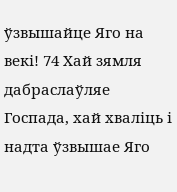ўзвышайце Яго на векі! 74 Хай зямля дабраслаўляе Госпада, хай хваліць і надта ўзвышае Яго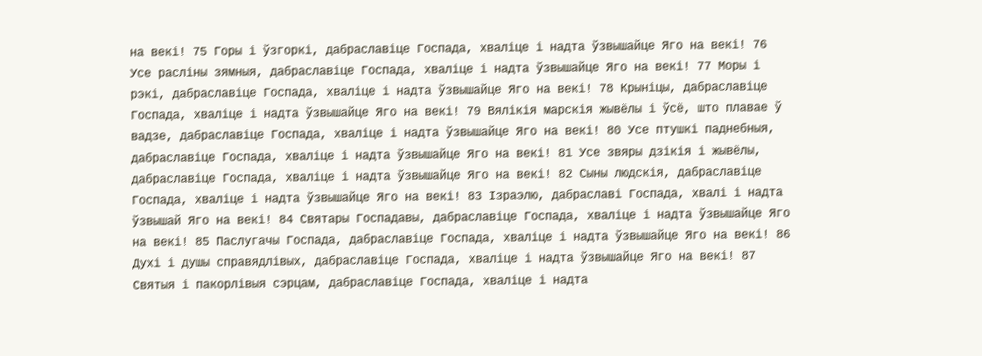на векі! 75 Горы і ўзгоркі, дабраславіце Госпада, хваліце і надта ўзвышайце Яго на векі! 76 Усе расліны зямныя, дабраславіце Госпада, хваліце і надта ўзвышайце Яго на векі! 77 Моры і рэкі, дабраславіце Госпада, хваліце і надта ўзвышайце Яго на векі! 78 Крыніцы, дабраславіце Госпада, хваліце і надта ўзвышайце Яго на векі! 79 Вялікія марскія жывёлы і ўсё, што плавае ў вадзе, дабраславіце Госпада, хваліце і надта ўзвышайце Яго на векі! 80 Усе птушкі паднебныя, дабраславіце Госпада, хваліце і надта ўзвышайце Яго на векі! 81 Усе звяры дзікія і жывёлы, дабраславіце Госпада, хваліце і надта ўзвышайце Яго на векі! 82 Сыны людскія, дабраславіце Госпада, хваліце і надта ўзвышайце Яго на векі! 83 Ізраэлю, дабраславі Госпада, хвалі і надта ўзвышай Яго на векі! 84 Святары Госпадавы, дабраславіце Госпада, хваліце і надта ўзвышайце Яго на векі! 85 Паслугачы Госпада, дабраславіце Госпада, хваліце і надта ўзвышайце Яго на векі! 86 Духі і душы справядлівых, дабраславіце Госпада, хваліце і надта ўзвышайце Яго на векі! 87 Святыя і пакорлівыя сэрцам, дабраславіце Госпада, хваліце і надта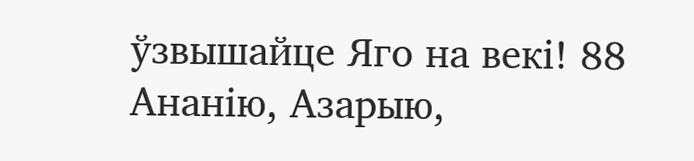ўзвышайце Яго на векі! 88 Ананію, Азарыю,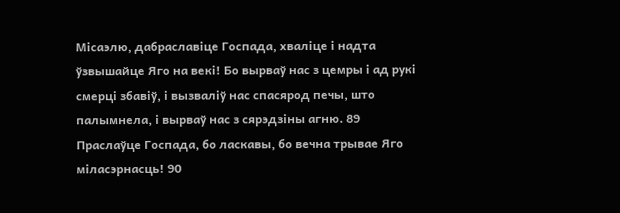Місаэлю, дабраславіце Госпада, хваліце і надта ўзвышайце Яго на векі! Бо вырваў нас з цемры і ад рукі смерці збавіў, і вызваліў нас спасярод печы, што палымнела, і вырваў нас з сярэдзіны агню. 89 Праслаўце Госпада, бо ласкавы, бо вечна трывае Яго міласэрнасць! 90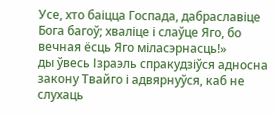Усе, хто баіцца Госпада, дабраславіце Бога багоў; хваліце і слаўце Яго, бо вечная ёсць Яго міласэрнасць!»
ды ўвесь Ізраэль спракудзіўся адносна закону Твайго і адвярнуўся, каб не слухаць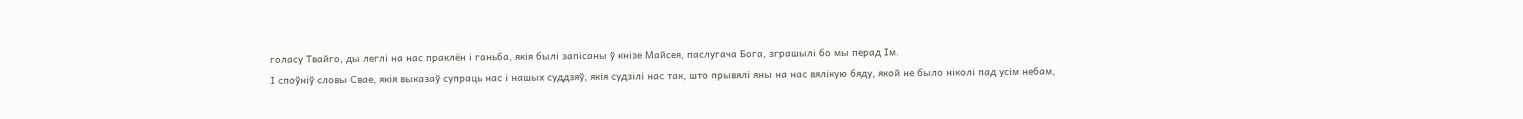голасу Твайго, ды леглі на нас праклён і ганьба, якія былі запісаны ў кнізе Майсея, паслугача Бога, зграшылі бо мы перад Ім.
І споўніў словы Свае, якія выказаў супраць нас і нашых суддзяў, якія судзілі нас так, што прывялі яны на нас вялікую бяду, якой не было ніколі пад усім небам,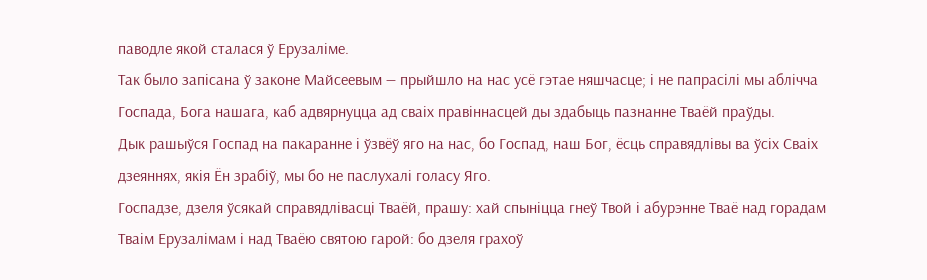паводле якой сталася ў Ерузаліме.
Так было запісана ў законе Майсеевым — прыйшло на нас усё гэтае няшчасце; і не папрасілі мы аблічча Госпада, Бога нашага, каб адвярнуцца ад сваіх правіннасцей ды здабыць пазнанне Тваёй праўды.
Дык рашыўся Госпад на пакаранне і ўзвёў яго на нас, бо Госпад, наш Бог, ёсць справядлівы ва ўсіх Сваіх дзеяннях, якія Ён зрабіў, мы бо не паслухалі голасу Яго.
Госпадзе, дзеля ўсякай справядлівасці Тваёй, прашу: хай спыніцца гнеў Твой і абурэнне Тваё над горадам Тваім Ерузалімам і над Тваёю святою гарой: бо дзеля грахоў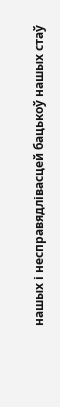нашых і несправядлівасцей бацькоў нашых стаў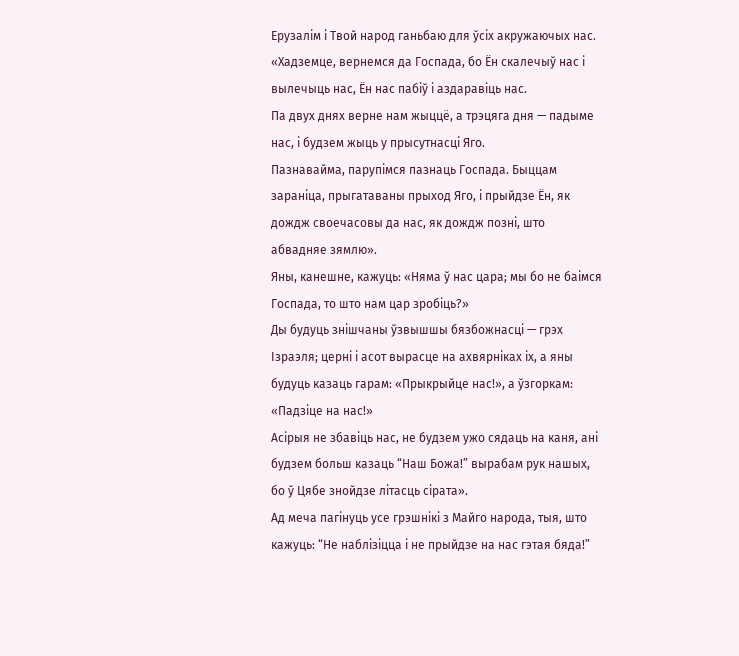Ерузалім і Твой народ ганьбаю для ўсіх акружаючых нас.
«Хадземце, вернемся да Госпада, бо Ён скалечыў нас і вылечыць нас, Ён нас пабіў і аздаравіць нас.
Па двух днях верне нам жыццё, а трэцяга дня — падыме нас, і будзем жыць у прысутнасці Яго.
Пазнавайма, парупімся пазнаць Госпада. Быццам зараніца, прыгатаваны прыход Яго, і прыйдзе Ён, як дождж своечасовы да нас, як дождж позні, што абвадняе зямлю».
Яны, канешне, кажуць: «Няма ў нас цара; мы бо не баімся Госпада, то што нам цар зробіць?»
Ды будуць знішчаны ўзвышшы бязбожнасці — грэх Ізраэля; церні і асот вырасце на ахвярніках іх, а яны будуць казаць гарам: «Прыкрыйце нас!», а ўзгоркам: «Падзіце на нас!»
Асірыя не збавіць нас, не будзем ужо сядаць на каня, ані будзем больш казаць “Наш Божа!” вырабам рук нашых, бо ў Цябе знойдзе літасць сірата».
Ад меча пагінуць усе грэшнікі з Майго народа, тыя, што кажуць: “Не наблізіцца і не прыйдзе на нас гэтая бяда!”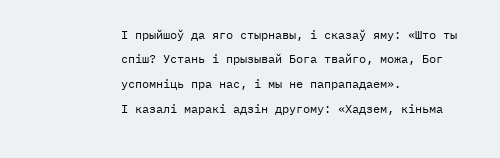І прыйшоў да яго стырнавы, і сказаў яму: «Што ты спіш? Устань і прызывай Бога твайго, можа, Бог успомніць пра нас, і мы не папрападаем».
І казалі маракі адзін другому: «Хадзем, кіньма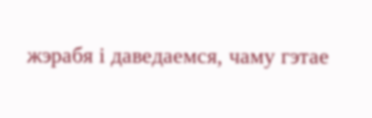жэрабя і даведаемся, чаму гэтае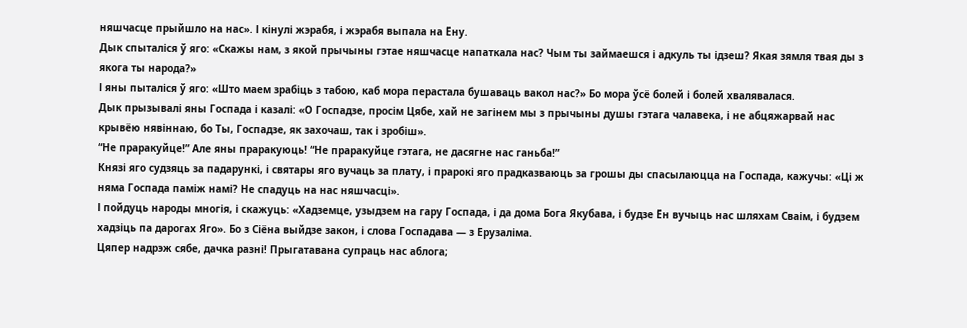няшчасце прыйшло на нас». І кінулі жэрабя, і жэрабя выпала на Ёну.
Дык спыталіся ў яго: «Скажы нам, з якой прычыны гэтае няшчасце напаткала нас? Чым ты займаешся і адкуль ты ідзеш? Якая зямля твая ды з якога ты народа?»
І яны пыталіся ў яго: «Што маем зрабіць з табою, каб мора перастала бушаваць вакол нас?» Бо мора ўсё болей і болей хвалявалася.
Дык прызывалі яны Госпада і казалі: «О Госпадзе, просім Цябе, хай не загінем мы з прычыны душы гэтага чалавека, і не абцяжарвай нас крывёю нявіннаю, бо Ты, Госпадзе, як захочаш, так і зробіш».
“Не праракуйце!” Але яны праракуюць! “Не праракуйце гэтага, не дасягне нас ганьба!”
Князі яго судзяць за падарункі, і святары яго вучаць за плату, і прарокі яго прадказваюць за грошы ды спасылаюцца на Госпада, кажучы: «Ці ж няма Госпада паміж намі? Не спадуць на нас няшчасці».
І пойдуць народы многія, і скажуць: «Хадземце, узыдзем на гару Госпада, і да дома Бога Якубава, і будзе Ён вучыць нас шляхам Сваім, і будзем хадзіць па дарогах Яго». Бо з Сіёна выйдзе закон, і слова Госпадава — з Ерузаліма.
Цяпер надрэж сябе, дачка разні! Прыгатавана супраць нас аблога;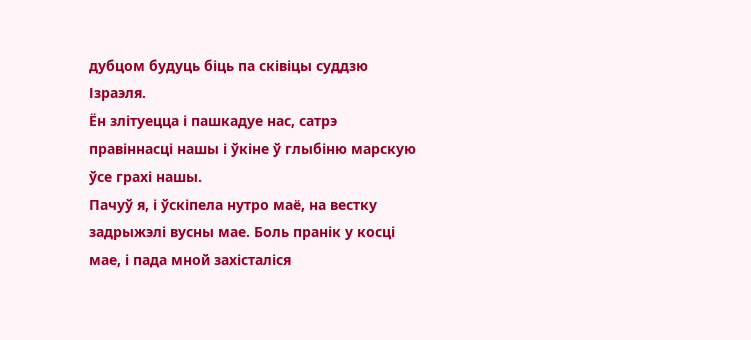дубцом будуць біць па сківіцы суддзю Ізраэля.
Ён злітуецца і пашкадуе нас, сатрэ правіннасці нашы і ўкіне ў глыбіню марскую ўсе грахі нашы.
Пачуў я, і ўскіпела нутро маё, на вестку задрыжэлі вусны мае. Боль пранік у косці мае, і пада мной захісталіся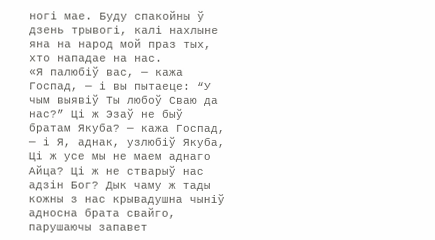ногі мае. Буду спакойны ў дзень трывогі, калі нахлыне яна на народ мой праз тых, хто нападае на нас.
«Я палюбіў вас, — кажа Госпад, — і вы пытаеце: “У чым выявіў Ты любоў Сваю да нас?” Ці ж Эзаў не быў братам Якуба? — кажа Госпад, — і Я, аднак, узлюбіў Якуба,
Ці ж усе мы не маем аднаго Айца? Ці ж не стварыў нас адзін Бог? Дык чаму ж тады кожны з нас крывадушна чыніў адносна брата свайго, парушаючы запавет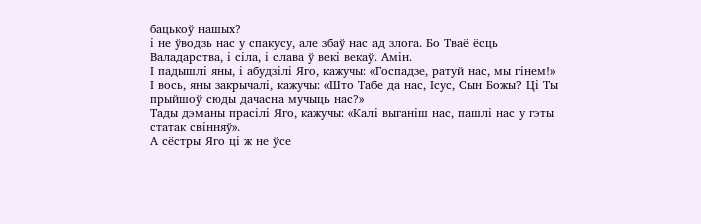бацькоў нашых?
і не ўводзь нас у спакусу, але збаў нас ад злога. Бо Тваё ёсць Валадарства, і сіла, і слава ў векі векаў. Амін.
І падышлі яны, і абудзілі Яго, кажучы: «Госпадзе, ратуй нас, мы гінем!»
І вось, яны закрычалі, кажучы: «Што Табе да нас, Ісус, Сын Божы? Ці Ты прыйшоў сюды дачасна мучыць нас?»
Тады дэманы прасілі Яго, кажучы: «Калі выганіш нас, пашлі нас у гэты статак свінняў».
А сёстры Яго ці ж не ўсе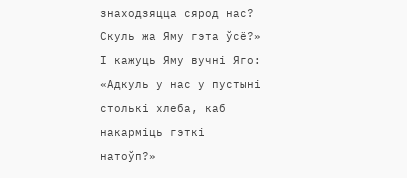знаходзяцца сярод нас? Скуль жа Яму гэта ўсё?»
І кажуць Яму вучні Яго: «Адкуль у нас у пустыні столькі хлеба, каб накарміць гэткі натоўп?»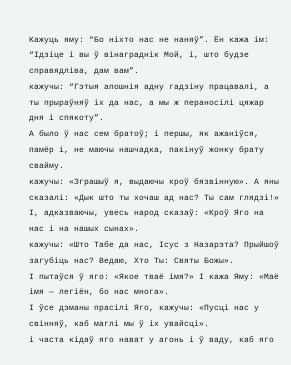Кажуць яму: “Бо ніхто нас не наняў”. Ён кажа ім: “Ідзіце і вы ў вінаграднік Мой, і, што будзе справядліва, дам вам”.
кажучы: “Гэтыя апошнія адну гадзіну працавалі, а ты прыраўняў іх да нас, а мы ж пераносілі цяжар дня і спякоту”.
А было ў нас сем братоў; і першы, як ажаніўся, памёр і, не маючы нашчадка, пакінуў жонку брату свайму.
кажучы: «Зграшыў я, выдаючы кроў бязвінную». А яны сказалі: «Дык што ты хочаш ад нас? Ты сам глядзі!»
І, адказваючы, увесь народ сказаў: «Кроў Яго на нас і на нашых сынах».
кажучы: «Што Табе да нас, Ісус з Назарэта? Прыйшоў загубіць нас? Ведаю, Хто Ты: Святы Божы».
І пытаўся ў яго: «Якое тваё імя?» І кажа Яму: «Маё імя — легіён, бо нас многа».
І ўсе дэманы прасілі Яго, кажучы: «Пусці нас у свінняў, каб маглі мы ў іх увайсці».
і часта кідаў яго нават у агонь і ў ваду, каб яго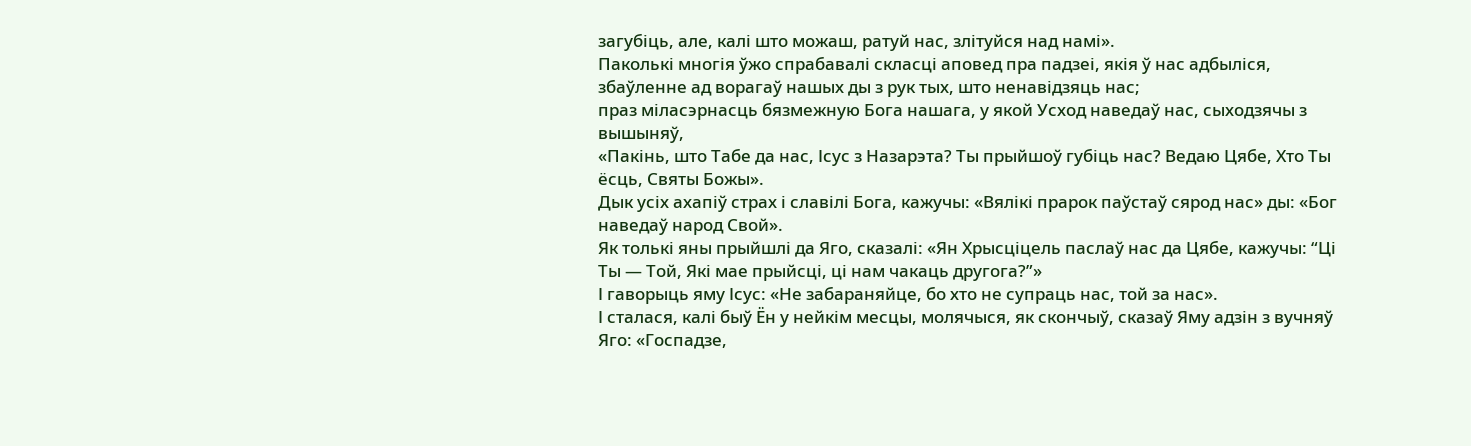загубіць, але, калі што можаш, ратуй нас, злітуйся над намі».
Паколькі многія ўжо спрабавалі скласці аповед пра падзеі, якія ў нас адбыліся,
збаўленне ад ворагаў нашых ды з рук тых, што ненавідзяць нас;
праз міласэрнасць бязмежную Бога нашага, у якой Усход наведаў нас, сыходзячы з вышыняў,
«Пакінь, што Табе да нас, Ісус з Назарэта? Ты прыйшоў губіць нас? Ведаю Цябе, Хто Ты ёсць, Святы Божы».
Дык усіх ахапіў страх і славілі Бога, кажучы: «Вялікі прарок паўстаў сярод нас» ды: «Бог наведаў народ Свой».
Як толькі яны прыйшлі да Яго, сказалі: «Ян Хрысціцель паслаў нас да Цябе, кажучы: “Ці Ты — Той, Які мае прыйсці, ці нам чакаць другога?”»
І гаворыць яму Ісус: «Не забараняйце, бо хто не супраць нас, той за нас».
І сталася, калі быў Ён у нейкім месцы, молячыся, як скончыў, сказаў Яму адзін з вучняў Яго: «Госпадзе,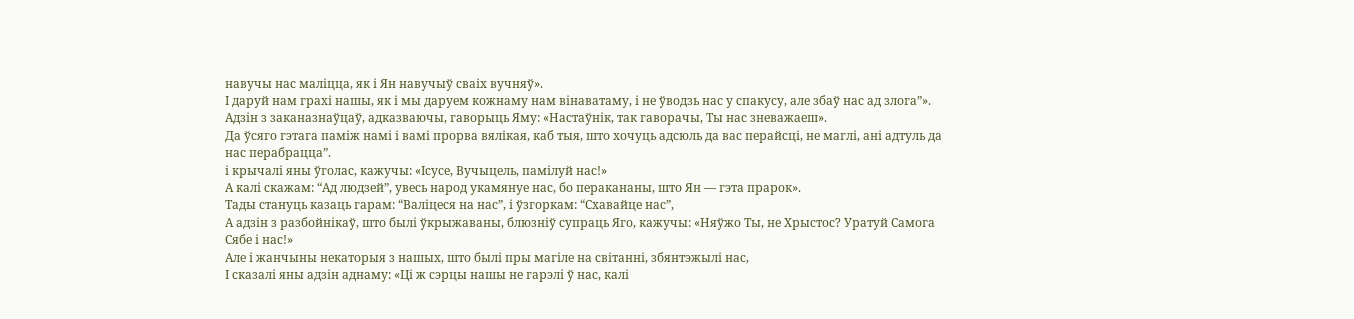навучы нас маліцца, як і Ян навучыў сваіх вучняў».
І даруй нам грахі нашы, як і мы даруем кожнаму нам вінаватаму, і не ўводзь нас у спакусу, але збаў нас ад злога”».
Адзін з заканазнаўцаў, адказваючы, гаворыць Яму: «Настаўнік, так гаворачы, Ты нас зневажаеш».
Да ўсяго гэтага паміж намі і вамі прорва вялікая, каб тыя, што хочуць адсюль да вас перайсці, не маглі, ані адтуль да нас перабрацца”.
і крычалі яны ўголас, кажучы: «Ісусе, Вучыцель, памілуй нас!»
А калі скажам: “Ад людзей”, увесь народ укамянуе нас, бо перакананы, што Ян — гэта прарок».
Тады стануць казаць гарам: “Валіцеся на нас”, і ўзгоркам: “Схавайце нас”,
А адзін з разбойнікаў, што былі ўкрыжаваны, блюзніў супраць Яго, кажучы: «Няўжо Ты, не Хрыстос? Уратуй Самога Сябе і нас!»
Але і жанчыны некаторыя з нашых, што былі пры магіле на світанні, збянтэжылі нас,
І сказалі яны адзін аднаму: «Ці ж сэрцы нашы не гарэлі ў нас, калі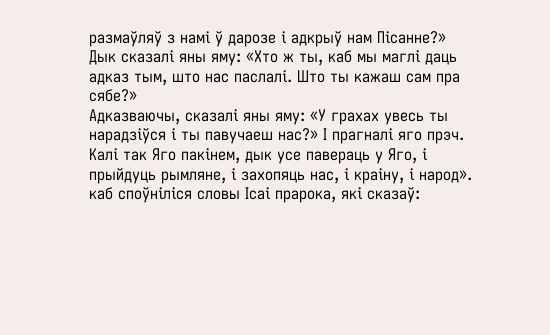размаўляў з намі ў дарозе і адкрыў нам Пісанне?»
Дык сказалі яны яму: «Хто ж ты, каб мы маглі даць адказ тым, што нас паслалі. Што ты кажаш сам пра сябе?»
Адказваючы, сказалі яны яму: «У грахах увесь ты нарадзіўся і ты павучаеш нас?» І прагналі яго прэч.
Калі так Яго пакінем, дык усе павераць у Яго, і прыйдуць рымляне, і захопяць нас, і краіну, і народ».
каб споўніліся словы Ісаі прарока, які сказаў: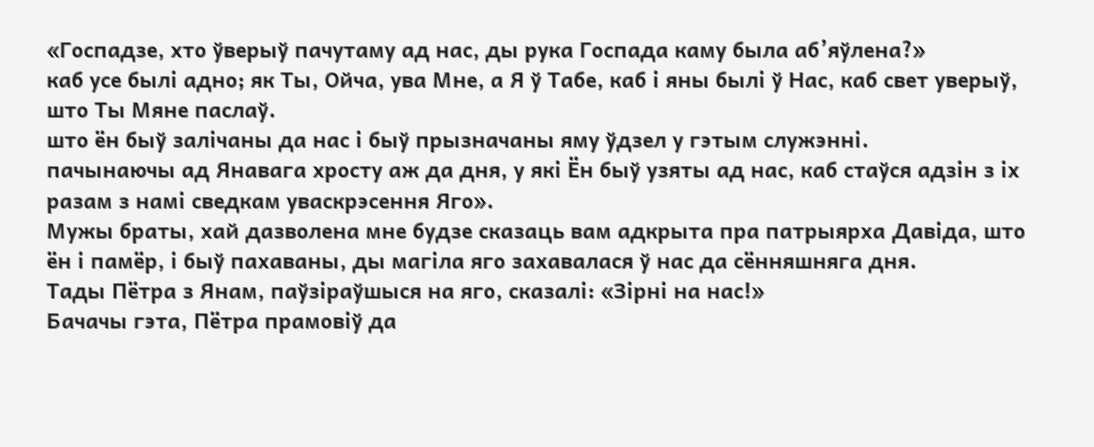«Госпадзе, хто ўверыў пачутаму ад нас, ды рука Госпада каму была аб’яўлена?»
каб усе былі адно; як Ты, Ойча, ува Мне, а Я ў Табе, каб і яны былі ў Нас, каб свет уверыў, што Ты Мяне паслаў.
што ён быў залічаны да нас і быў прызначаны яму ўдзел у гэтым служэнні.
пачынаючы ад Янавага хросту аж да дня, у які Ён быў узяты ад нас, каб стаўся адзін з іх разам з намі сведкам уваскрэсення Яго».
Мужы браты, хай дазволена мне будзе сказаць вам адкрыта пра патрыярха Давіда, што ён і памёр, і быў пахаваны, ды магіла яго захавалася ў нас да сённяшняга дня.
Тады Пётра з Янам, паўзіраўшыся на яго, сказалі: «Зірні на нас!»
Бачачы гэта, Пётра прамовіў да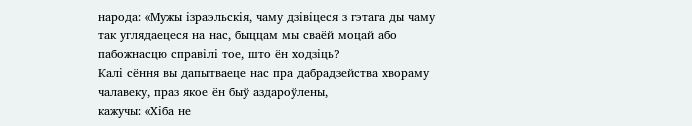народа: «Мужы ізраэльскія, чаму дзівіцеся з гэтага ды чаму так углядаецеся на нас, быццам мы сваёй моцай або пабожнасцю справілі тое, што ён ходзіць?
Калі сёння вы дапытваеце нас пра дабрадзейства хвораму чалавеку, праз якое ён быў аздароўлены,
кажучы: «Хіба не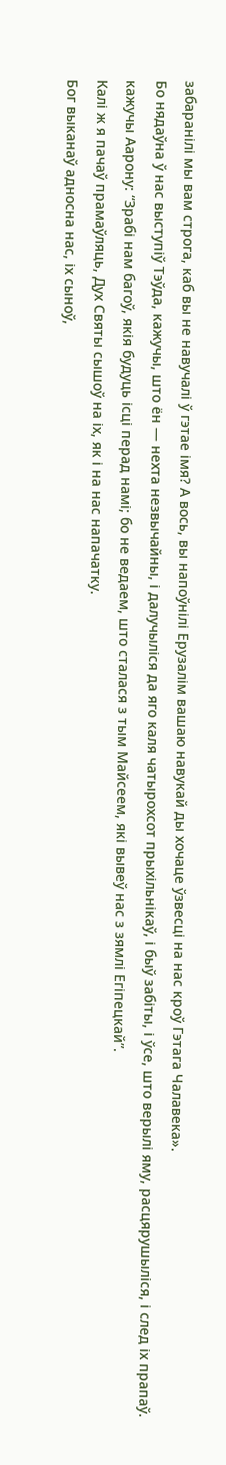забаранілі мы вам строга, каб вы не навучалі ў гэтае імя? А вось, вы напоўнілі Ерузалім вашаю навукай ды хочаце ўзвесці на нас кроў Гэтага Чалавека».
Бо нядаўна ў нас выступіў Тэўда, кажучы, што ён — нехта незвычайны, і далучыліся да яго каля чатырохсот прыхільнікаў, і быў забіты, і ўсе, што верылі яму, расцярушыліся, і след іх прапаў.
кажучы Аарону: “Зрабі нам багоў, якія будуць ісці перад намі; бо не ведаем, што сталася з тым Майсеем, які вывеў нас з зямлі Егіпецкай”.
Калі ж я пачаў прамаўляць, Дух Святы сышоў на іх, як і на нас напачатку.
Бог выканаў адносна нас, іх сыноў,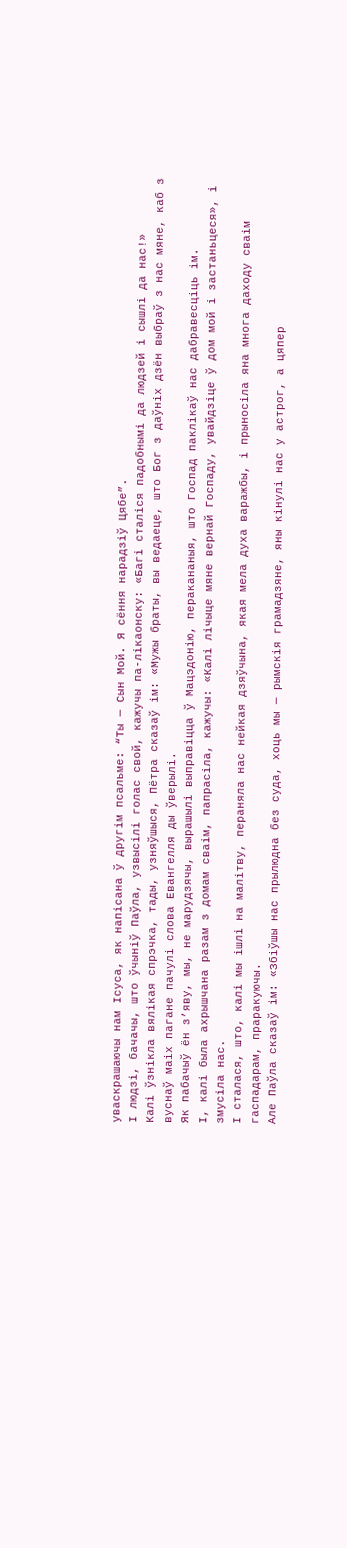уваскрашаючы нам Ісуса, як напісана ў другім псальме: “Ты — Сын Мой. Я сёння нарадзіў Цябе”.
І людзі, бачачы, што ўчыніў Паўла, узвысілі голас свой, кажучы па-лікаонску: «Багі сталіся падобнымі да людзей і сышлі да нас!»
Калі ўзнікла вялікая спрэчка, тады, узняўшыся, Пётра сказаў ім: «Мужы браты, вы ведаеце, што Бог з даўніх дзён выбраў з нас мяне, каб з вуснаў маіх пагане пачулі слова Евангелля ды ўверылі.
Як пабачыў ён з’яву, мы, не марудзячы, вырашылі выправіцца ў Мацэдонію, перакананыя, што Госпад паклікаў нас дабравесціць ім.
І, калі была ахрышчана разам з домам сваім, папрасіла, кажучы: «Калі лічыце мяне вернай Госпаду, увайдзіце ў дом мой і застаньцеся», і змусіла нас.
І сталася, што, калі мы ішлі на малітву, пераняла нас нейкая дзяўчына, якая мела духа варажбы, і прыносіла яна многа даходу сваім гаспадарам, праракуючы.
Але Паўла сказаў ім: «Збіўшы нас прылюдна без суда, хоць мы — рымскія грамадзяне, яны кінулі нас у астрог, а цяпер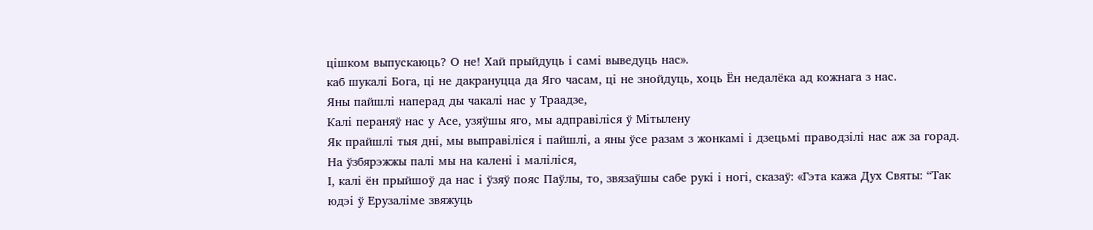цішком выпускаюць? О не! Хай прыйдуць і самі выведуць нас».
каб шукалі Бога, ці не дакрануцца да Яго часам, ці не знойдуць, хоць Ён недалёка ад кожнага з нас.
Яны пайшлі наперад ды чакалі нас у Траадзе,
Калі пераняў нас у Асе, узяўшы яго, мы адправіліся ў Мітылену
Як прайшлі тыя дні, мы выправіліся і пайшлі, а яны ўсе разам з жонкамі і дзецьмі праводзілі нас аж за горад. На ўзбярэжжы палі мы на калені і маліліся,
І, калі ён прыйшоў да нас і ўзяў пояс Паўлы, то, звязаўшы сабе рукі і ногі, сказаў: «Гэта кажа Дух Святы: “Так юдэі ў Ерузаліме звяжуць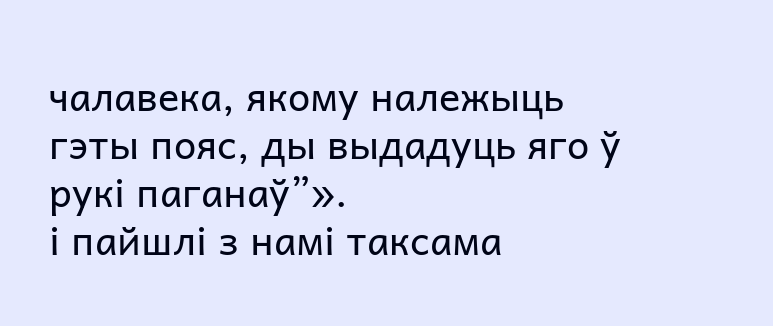чалавека, якому належыць гэты пояс, ды выдадуць яго ў рукі паганаў”».
і пайшлі з намі таксама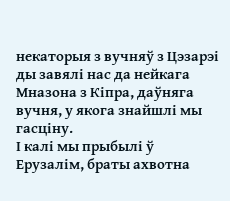некаторыя з вучняў з Цэзарэі ды завялі нас да нейкага Мназона з Кіпра, даўняга вучня, у якога знайшлі мы гасціну.
І калі мы прыбылі ў Ерузалім, браты ахвотна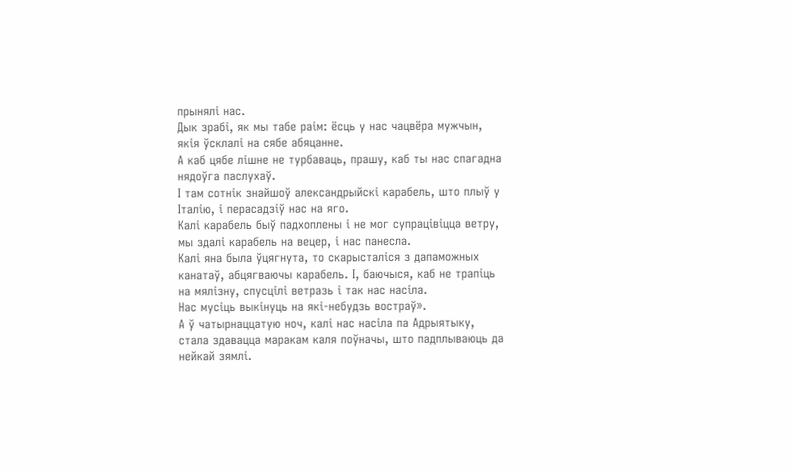прынялі нас.
Дык зрабі, як мы табе раім: ёсць у нас чацвёра мужчын, якія ўсклалі на сябе абяцанне.
А каб цябе лішне не турбаваць, прашу, каб ты нас спагадна нядоўга паслухаў.
І там сотнік знайшоў александрыйскі карабель, што плыў у Італію, і перасадзіў нас на яго.
Калі карабель быў падхоплены і не мог супрацівіцца ветру, мы здалі карабель на вецер, і нас панесла.
Калі яна была ўцягнута, то скарысталіся з дапаможных канатаў, абцягваючы карабель. І, баючыся, каб не трапіць на мялізну, спусцілі ветразь і так нас насіла.
Нас мусіць выкінуць на які-небудзь востраў».
А ў чатырнаццатую ноч, калі нас насіла па Адрыятыку, стала здавацца маракам каля поўначы, што падплываюць да нейкай зямлі.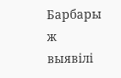Барбары ж выявілі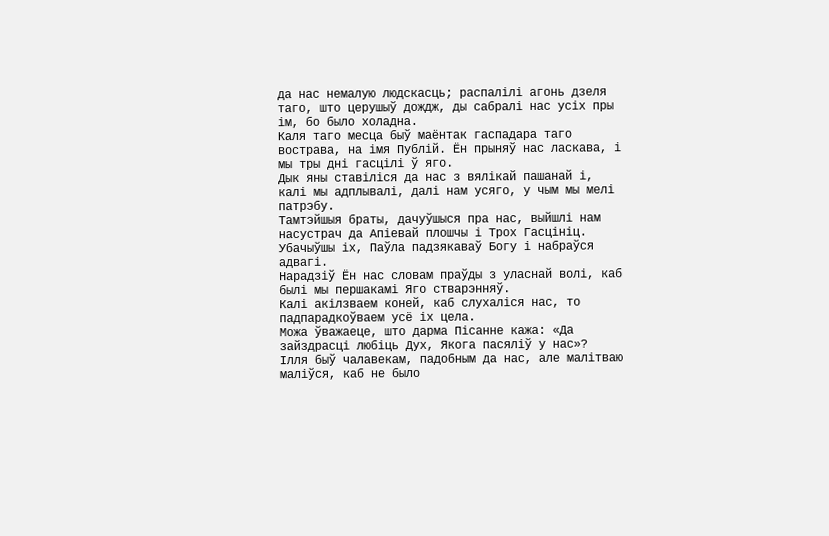да нас немалую людскасць; распалілі агонь дзеля таго, што церушыў дождж, ды сабралі нас усіх пры ім, бо было холадна.
Каля таго месца быў маёнтак гаспадара таго вострава, на імя Публій. Ён прыняў нас ласкава, і мы тры дні гасцілі ў яго.
Дык яны ставіліся да нас з вялікай пашанай і, калі мы адплывалі, далі нам усяго, у чым мы мелі патрэбу.
Тамтэйшыя браты, дачуўшыся пра нас, выйшлі нам насустрач да Апіевай плошчы і Трох Гасцініц. Убачыўшы іх, Паўла падзякаваў Богу і набраўся адвагі.
Нарадзіў Ён нас словам праўды з уласнай волі, каб былі мы першакамі Яго стварэнняў.
Калі акілзваем коней, каб слухаліся нас, то падпарадкоўваем усё іх цела.
Можа ўважаеце, што дарма Пісанне кажа: «Да зайздрасці любіць Дух, Якога пасяліў у нас»?
Ілля быў чалавекам, падобным да нас, але малітваю маліўся, каб не было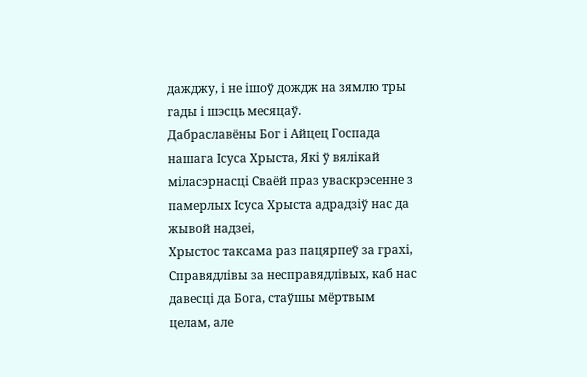дажджу, і не ішоў дождж на зямлю тры гады і шэсць месяцаў.
Дабраславёны Бог і Айцец Госпада нашага Ісуса Хрыста, Які ў вялікай міласэрнасці Сваёй праз уваскрэсенне з памерлых Ісуса Хрыста адрадзіў нас да жывой надзеі,
Хрыстос таксама раз пацярпеў за грахі, Справядлівы за несправядлівых, каб нас давесці да Бога, стаўшы мёртвым целам, але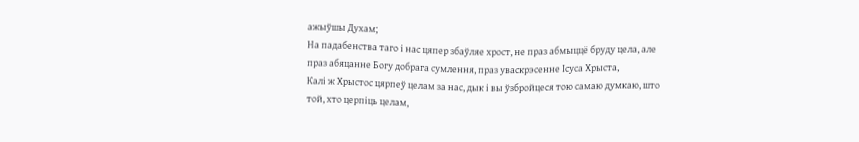ажыўшы Духам;
На падабенства таго і нас цяпер збаўляе хрост, не праз абмыццё бруду цела, але праз абяцанне Богу добрага сумлення, праз уваскрэсенне Ісуса Хрыста,
Калі ж Хрыстос цярпеў целам за нас, дык і вы ўзбройцеся тою самаю думкаю, што той, хто церпіць целам,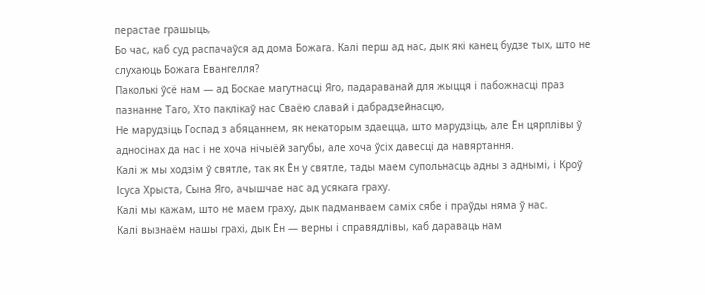перастае грашыць,
Бо час, каб суд распачаўся ад дома Божага. Калі перш ад нас, дык які канец будзе тых, што не слухаюць Божага Евангелля?
Паколькі ўсё нам — ад Боскае магутнасці Яго, падараванай для жыцця і пабожнасці праз пазнанне Таго, Хто паклікаў нас Сваёю славай і дабрадзейнасцю,
Не марудзіць Госпад з абяцаннем, як некаторым здаецца, што марудзіць, але Ён цярплівы ў адносінах да нас і не хоча нічыёй загубы, але хоча ўсіх давесці да навяртання.
Калі ж мы ходзім ў святле, так як Ён у святле, тады маем супольнасць адны з аднымі, і Кроў Ісуса Хрыста, Сына Яго, ачышчае нас ад усякага граху.
Калі мы кажам, што не маем граху, дык падманваем саміх сябе і праўды няма ў нас.
Калі вызнаём нашы грахі, дык Ён — верны і справядлівы, каб дараваць нам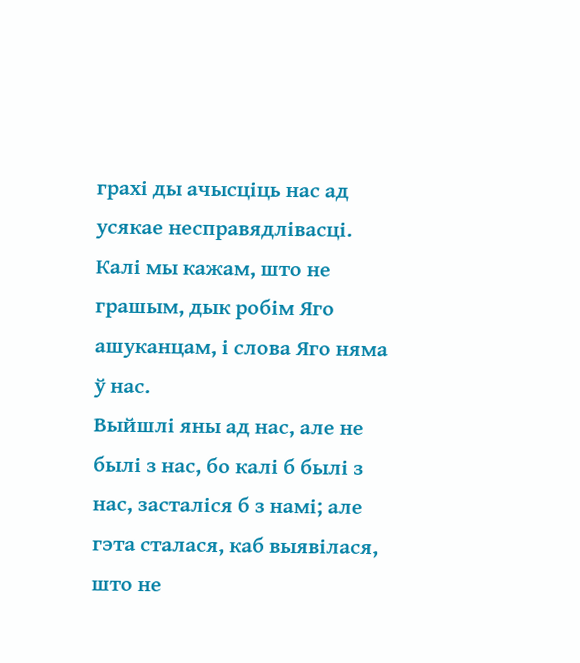грахі ды ачысціць нас ад усякае несправядлівасці.
Калі мы кажам, што не грашым, дык робім Яго ашуканцам, і слова Яго няма ў нас.
Выйшлі яны ад нас, але не былі з нас, бо калі б былі з нас, засталіся б з намі; але гэта сталася, каб выявілася, што не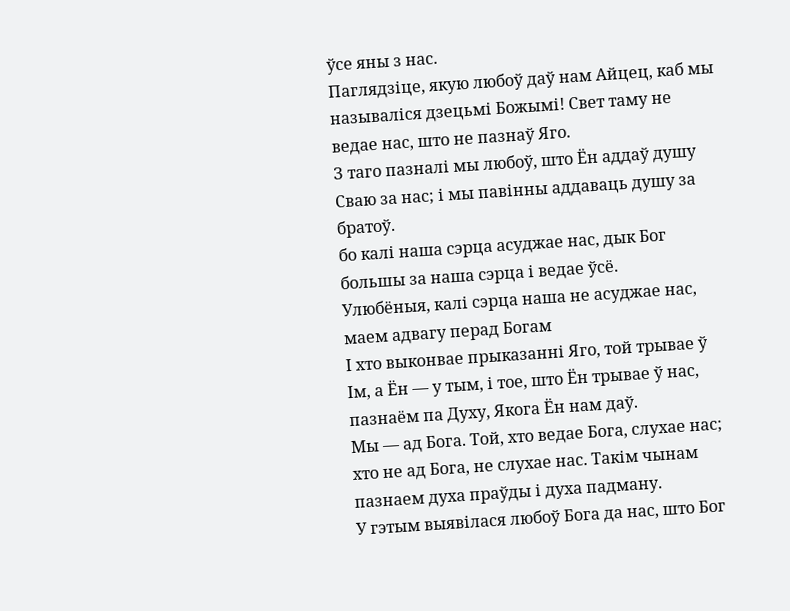ўсе яны з нас.
Паглядзіце, якую любоў даў нам Айцец, каб мы называліся дзецьмі Божымі! Свет таму не ведае нас, што не пазнаў Яго.
З таго пазналі мы любоў, што Ён аддаў душу Сваю за нас; і мы павінны аддаваць душу за братоў.
бо калі наша сэрца асуджае нас, дык Бог большы за наша сэрца і ведае ўсё.
Улюбёныя, калі сэрца наша не асуджае нас, маем адвагу перад Богам
І хто выконвае прыказанні Яго, той трывае ў Ім, а Ён — у тым, і тое, што Ён трывае ў нас, пазнаём па Духу, Якога Ён нам даў.
Мы — ад Бога. Той, хто ведае Бога, слухае нас; хто не ад Бога, не слухае нас. Такім чынам пазнаем духа праўды і духа падману.
У гэтым выявілася любоў Бога да нас, што Бог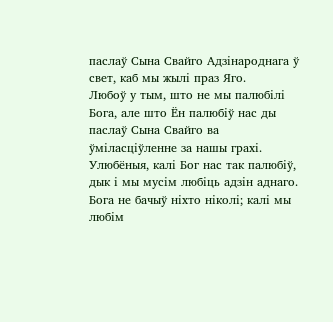паслаў Сына Свайго Адзінароднага ў свет, каб мы жылі праз Яго.
Любоў у тым, што не мы палюбілі Бога, але што Ён палюбіў нас ды паслаў Сына Свайго ва ўміласціўленне за нашы грахі.
Улюбёныя, калі Бог нас так палюбіў, дык і мы мусім любіць адзін аднаго.
Бога не бачыў ніхто ніколі; калі мы любім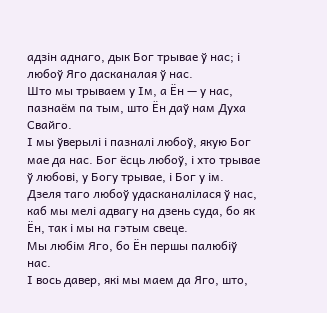адзін аднаго, дык Бог трывае ў нас; і любоў Яго дасканалая ў нас.
Што мы трываем у Ім, а Ён — у нас, пазнаём па тым, што Ён даў нам Духа Свайго.
І мы ўверылі і пазналі любоў, якую Бог мае да нас. Бог ёсць любоў, і хто трывае ў любові, у Богу трывае, і Бог у ім.
Дзеля таго любоў удасканалілася ў нас, каб мы мелі адвагу на дзень суда, бо як Ён, так і мы на гэтым свеце.
Мы любім Яго, бо Ён першы палюбіў нас.
І вось давер, які мы маем да Яго, што,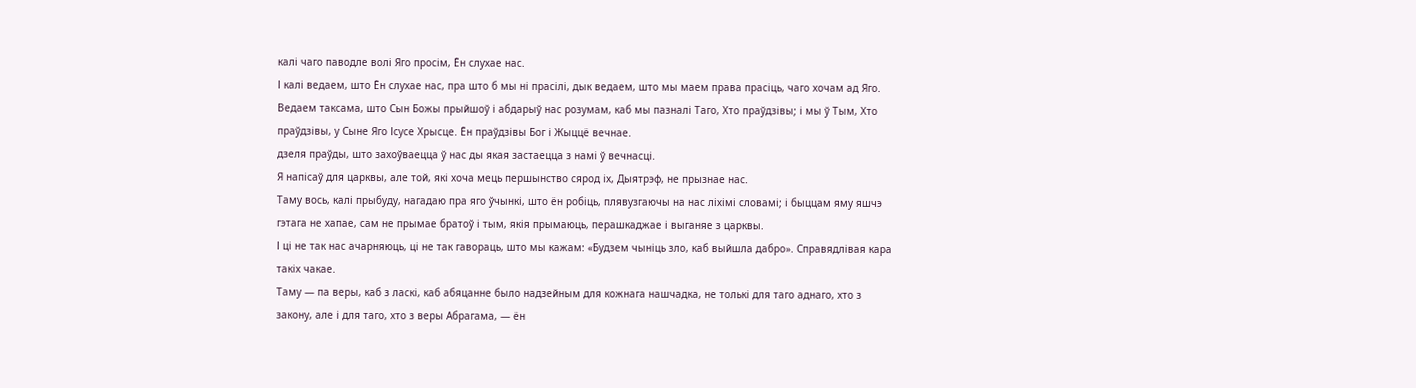калі чаго паводле волі Яго просім, Ён слухае нас.
І калі ведаем, што Ён слухае нас, пра што б мы ні прасілі, дык ведаем, што мы маем права прасіць, чаго хочам ад Яго.
Ведаем таксама, што Сын Божы прыйшоў і абдарыў нас розумам, каб мы пазналі Таго, Хто праўдзівы; і мы ў Тым, Хто праўдзівы, у Сыне Яго Ісусе Хрысце. Ён праўдзівы Бог і Жыццё вечнае.
дзеля праўды, што захоўваецца ў нас ды якая застаецца з намі ў вечнасці.
Я напісаў для царквы, але той, які хоча мець першынство сярод іх, Дыятрэф, не прызнае нас.
Таму вось, калі прыбуду, нагадаю пра яго ўчынкі, што ён робіць, плявузгаючы на нас ліхімі словамі; і быццам яму яшчэ гэтага не хапае, сам не прымае братоў і тым, якія прымаюць, перашкаджае і выганяе з царквы.
І ці не так нас ачарняюць, ці не так гавораць, што мы кажам: «Будзем чыніць зло, каб выйшла дабро». Справядлівая кара такіх чакае.
Таму — па веры, каб з ласкі, каб абяцанне было надзейным для кожнага нашчадка, не толькі для таго аднаго, хто з закону, але і для таго, хто з веры Абрагама, — ён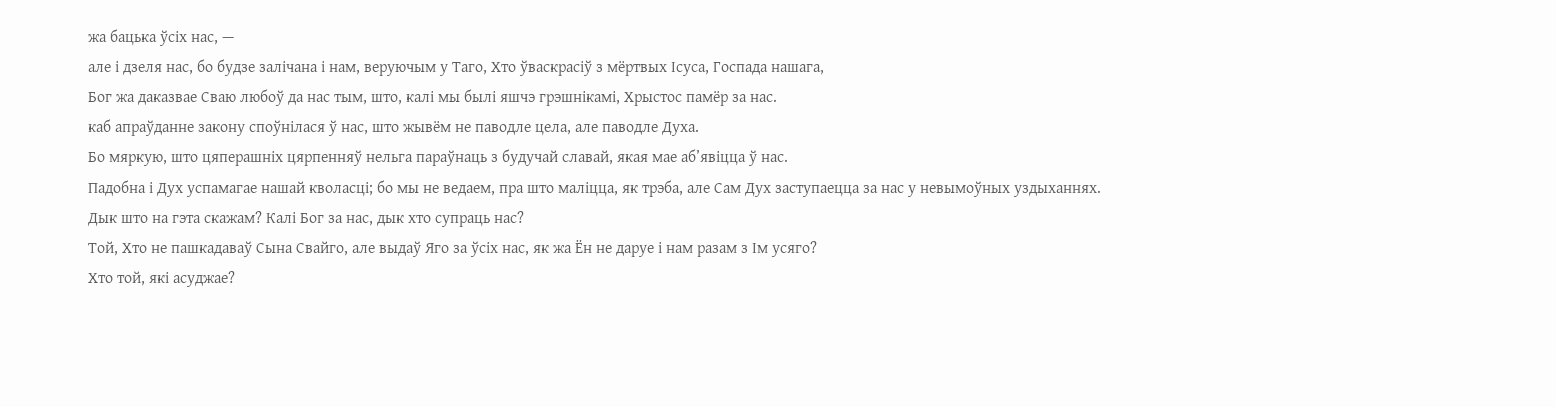жа бацька ўсіх нас, —
але і дзеля нас, бо будзе залічана і нам, веруючым у Таго, Хто ўваскрасіў з мёртвых Ісуса, Госпада нашага,
Бог жа даказвае Сваю любоў да нас тым, што, калі мы былі яшчэ грэшнікамі, Хрыстос памёр за нас.
каб апраўданне закону споўнілася ў нас, што жывём не паводле цела, але паводле Духа.
Бо мяркую, што цяперашніх цярпенняў нельга параўнаць з будучай славай, якая мае аб’явіцца ў нас.
Падобна і Дух успамагае нашай кволасці; бо мы не ведаем, пра што маліцца, як трэба, але Сам Дух заступаецца за нас у невымоўных уздыханнях.
Дык што на гэта скажам? Калі Бог за нас, дык хто супраць нас?
Той, Хто не пашкадаваў Сына Свайго, але выдаў Яго за ўсіх нас, як жа Ён не даруе і нам разам з Ім усяго?
Хто той, які асуджае?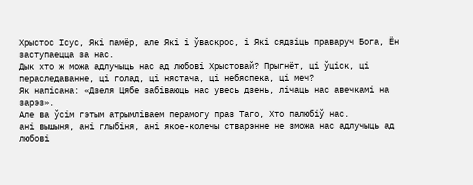Хрыстос Ісус, Які памёр, але Які і ўваскрос, і Які сядзіць праваруч Бога, Ён заступаецца за нас.
Дык хто ж можа адлучыць нас ад любові Хрыстовай? Прыгнёт, ці ўціск, ці пераследаванне, ці голад, ці нястача, ці небяспека, ці меч?
Як напісана: «Дзеля Цябе забіваюць нас увесь дзень, лічаць нас авечкамі на зарэз».
Але ва ўсім гэтым атрымліваем перамогу праз Таго, Хто палюбіў нас.
ані вышыня, ані глыбіня, ані якое-колечы стварэнне не зможа нас адлучыць ад любові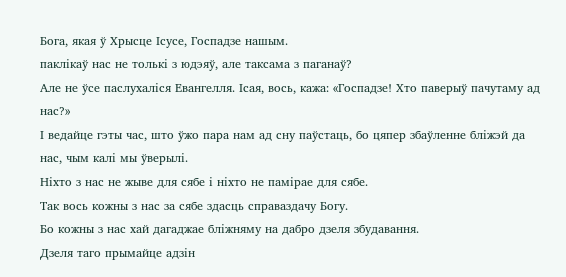Бога, якая ў Хрысце Ісусе, Госпадзе нашым.
паклікаў нас не толькі з юдэяў, але таксама з паганаў?
Але не ўсе паслухаліся Евангелля. Ісая, вось, кажа: «Госпадзе! Хто паверыў пачутаму ад нас?»
І ведайце гэты час, што ўжо пара нам ад сну паўстаць, бо цяпер збаўленне бліжэй да нас, чым калі мы ўверылі.
Ніхто з нас не жыве для сябе і ніхто не памірае для сябе.
Так вось кожны з нас за сябе здасць справаздачу Богу.
Бо кожны з нас хай дагаджае бліжняму на дабро дзеля збудавання.
Дзеля таго прымайце адзін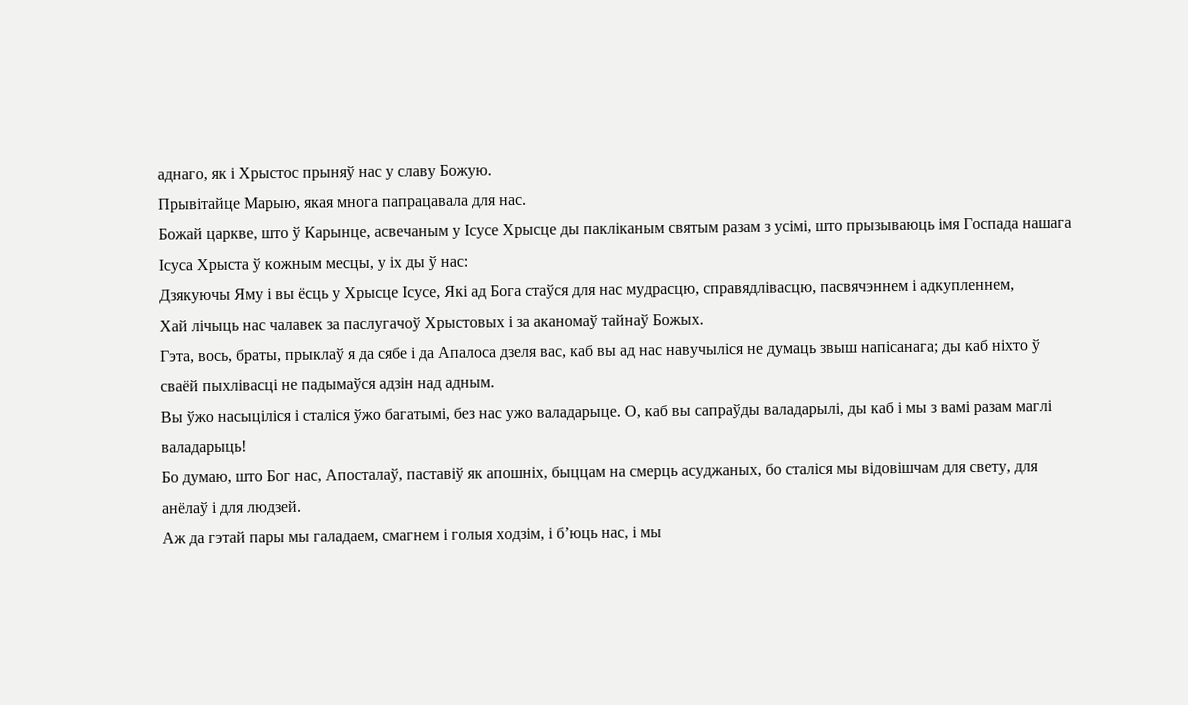аднаго, як і Хрыстос прыняў нас у славу Божую.
Прывітайце Марыю, якая многа папрацавала для нас.
Божай царкве, што ў Карынце, асвечаным у Ісусе Хрысце ды пакліканым святым разам з усімі, што прызываюць імя Госпада нашага Ісуса Хрыста ў кожным месцы, у іх ды ў нас:
Дзякуючы Яму і вы ёсць у Хрысце Ісусе, Які ад Бога стаўся для нас мудрасцю, справядлівасцю, пасвячэннем і адкупленнем,
Хай лічыць нас чалавек за паслугачоў Хрыстовых і за аканомаў тайнаў Божых.
Гэта, вось, браты, прыклаў я да сябе і да Апалоса дзеля вас, каб вы ад нас навучыліся не думаць звыш напісанага; ды каб ніхто ў сваёй пыхлівасці не падымаўся адзін над адным.
Вы ўжо насыціліся і сталіся ўжо багатымі, без нас ужо валадарыце. О, каб вы сапраўды валадарылі, ды каб і мы з вамі разам маглі валадарыць!
Бо думаю, што Бог нас, Апосталаў, паставіў як апошніх, быццам на смерць асуджаных, бо сталіся мы відовішчам для свету, для анёлаў і для людзей.
Аж да гэтай пары мы галадаем, смагнем і голыя ходзім, і б’юць нас, і мы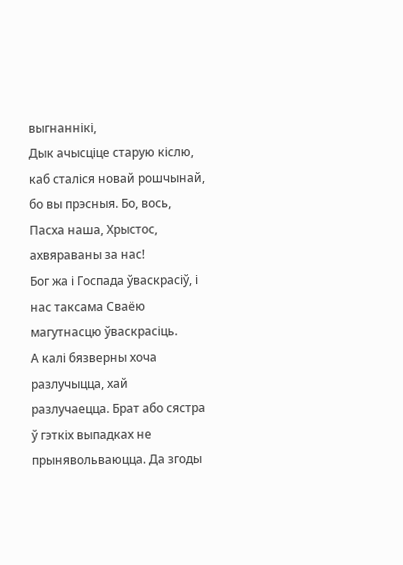выгнаннікі,
Дык ачысціце старую кіслю, каб сталіся новай рошчынай, бо вы прэсныя. Бо, вось, Пасха наша, Хрыстос, ахвяраваны за нас!
Бог жа і Госпада ўваскрасіў, і нас таксама Сваёю магутнасцю ўваскрасіць.
А калі бязверны хоча разлучыцца, хай разлучаецца. Брат або сястра ў гэткіх выпадках не прынявольваюцца. Да згоды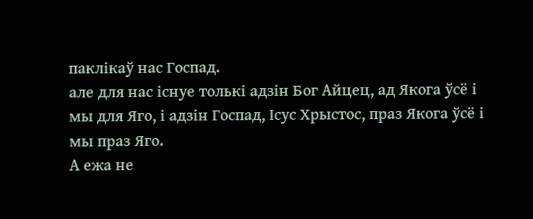паклікаў нас Госпад.
але для нас існуе толькі адзін Бог Айцец, ад Якога ўсё і мы для Яго, і адзін Госпад, Ісус Хрыстос, праз Якога ўсё і мы праз Яго.
А ежа не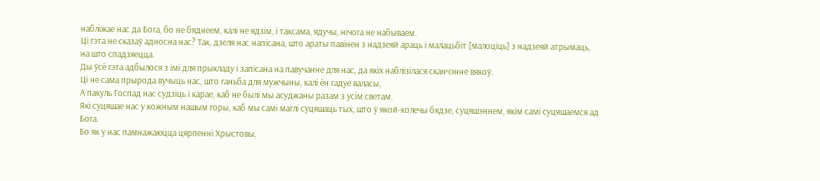набліжае нас да Бога, бо не бяднеем, калі не ядзім, і таксама, ядучы, нічога не набываем.
Ці гэта не сказаў адносна нас? Так, дзеля нас напісана, што араты павінен з надзеяй араць і малацьбіт [малоціць] з надзеяй атрымаць, на што спадзяецца.
Ды ўсё гэта адбылося з імі для прыкладу і запісана на павучанне для нас, да якіх наблізілася сканчэнне вякоў.
Ці не сама прырода вучыць нас, што ганьба для мужчыны, калі ён гадуе валасы,
А пакуль Госпад нас судзіць і карае, каб не былі мы асуджаны разам з усім светам.
Які суцяшае нас у кожным нашым горы, каб мы самі маглі суцяшаць тых, што ў якой-колечы бядзе, суцяшэннем, якім самі суцяшаемся ад Бога.
Бо як у нас памнажаюцца цярпенні Хрыстовы,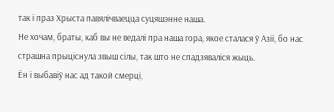так і праз Хрыста павялічваецца суцяшэнне наша.
Не хочам, браты, каб вы не ведалі пра наша гора, якое сталася ў Азіі, бо нас страшна прыціснула звыш сілы, так што не спадзяваліся жыць.
Ён і выбавіў нас ад такой смерці,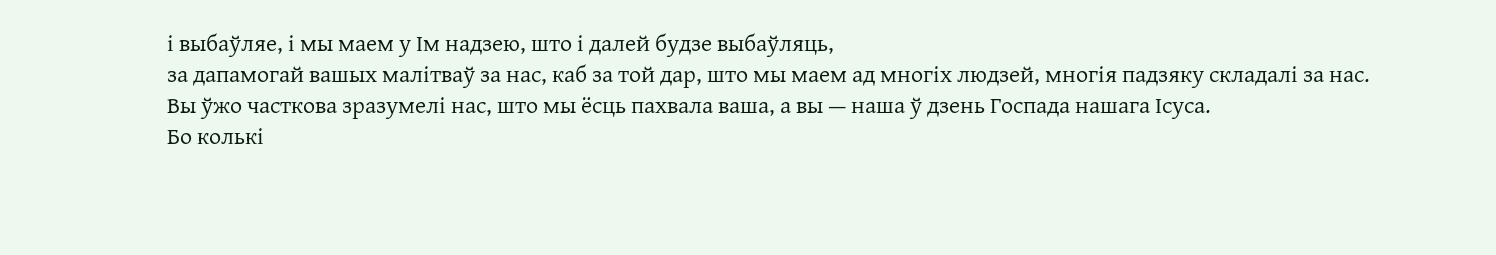і выбаўляе, і мы маем у Ім надзею, што і далей будзе выбаўляць,
за дапамогай вашых малітваў за нас, каб за той дар, што мы маем ад многіх людзей, многія падзяку складалі за нас.
Вы ўжо часткова зразумелі нас, што мы ёсць пахвала ваша, а вы — наша ў дзень Госпада нашага Ісуса.
Бо колькі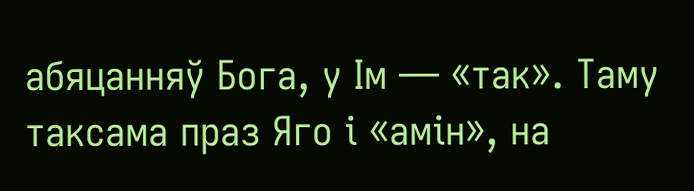абяцанняў Бога, у Ім — «так». Таму таксама праз Яго і «амін», на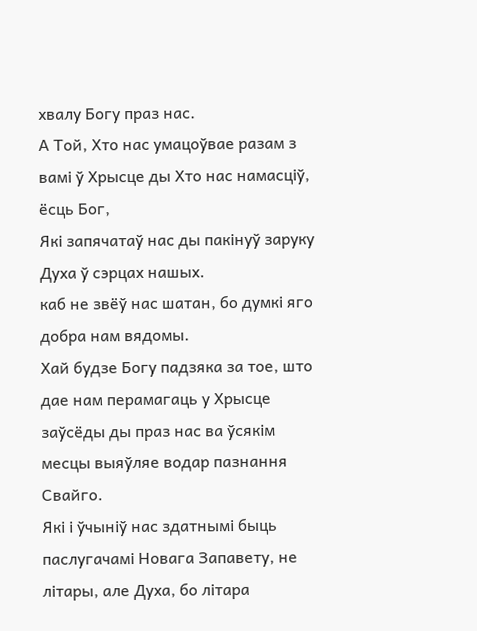хвалу Богу праз нас.
А Той, Хто нас умацоўвае разам з вамі ў Хрысце ды Хто нас намасціў, ёсць Бог,
Які запячатаў нас ды пакінуў заруку Духа ў сэрцах нашых.
каб не звёў нас шатан, бо думкі яго добра нам вядомы.
Хай будзе Богу падзяка за тое, што дае нам перамагаць у Хрысце заўсёды ды праз нас ва ўсякім месцы выяўляе водар пазнання Свайго.
Які і ўчыніў нас здатнымі быць паслугачамі Новага Запавету, не літары, але Духа, бо літара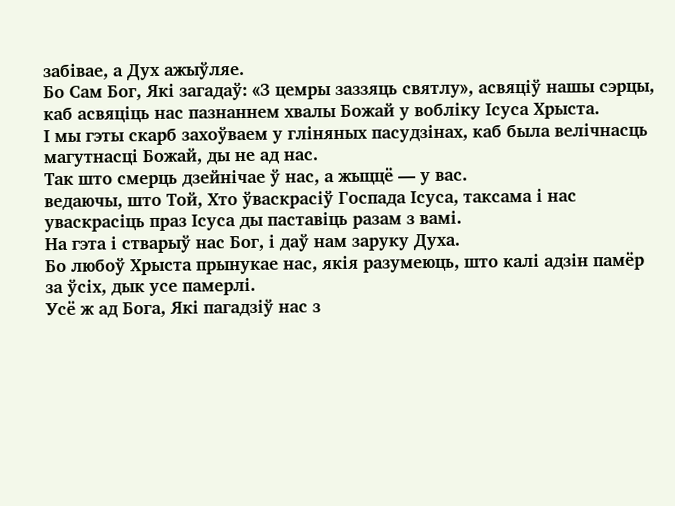забівае, а Дух ажыўляе.
Бо Сам Бог, Які загадаў: «З цемры заззяць святлу», асвяціў нашы сэрцы, каб асвяціць нас пазнаннем хвалы Божай у вобліку Ісуса Хрыста.
І мы гэты скарб захоўваем у гліняных пасудзінах, каб была велічнасць магутнасці Божай, ды не ад нас.
Так што смерць дзейнічае ў нас, а жыццё — у вас.
ведаючы, што Той, Хто ўваскрасіў Госпада Ісуса, таксама і нас уваскрасіць праз Ісуса ды паставіць разам з вамі.
На гэта і стварыў нас Бог, і даў нам заруку Духа.
Бо любоў Хрыста прынукае нас, якія разумеюць, што калі адзін памёр за ўсіх, дык усе памерлі.
Усё ж ад Бога, Які пагадзіў нас з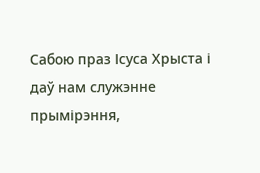Сабою праз Ісуса Хрыста і даў нам служэнне прымірэння,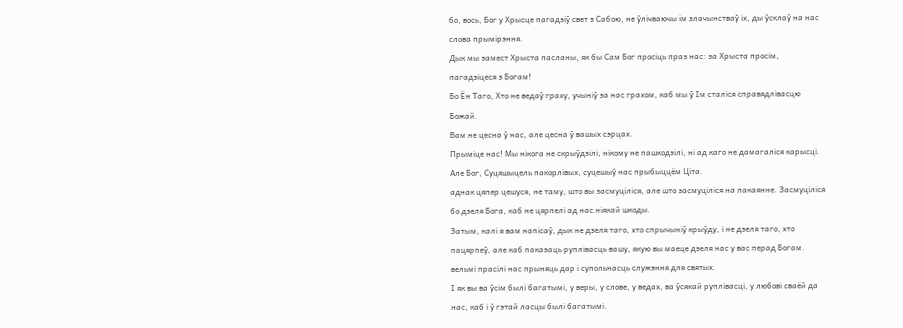бо, вось, Бог у Хрысце пагадзіў свет з Сабою, не ўлічваючы ім злачынстваў іх, ды ўсклаў на нас слова прымірэння.
Дык мы замест Хрыста пасланы, як бы Сам Бог просіць праз нас: за Хрыста просім, пагадзіцеся з Богам!
Бо Ён Таго, Хто не ведаў граху, учыніў за нас грахом, каб мы ў Ім сталіся справядлівасцю Божай.
Вам не цесна ў нас, але цесна ў вашых сэрцах.
Прыміце нас! Мы нікога не скрыўдзілі, нікому не пашкодзілі, ні ад каго не дамагаліся карысці.
Але Бог, Суцяшыцель пакорлівых, суцешыў нас прыбыццём Ціта.
аднак цяпер цешуся, не таму, што вы засмуціліся, але што засмуціліся на пакаянне. Засмуціліся бо дзеля Бога, каб не цярпелі ад нас ніякай шкоды.
Затым, калі я вам напісаў, дык не дзеля таго, хто спрычыніў крыўду, і не дзеля таго, хто пацярпеў, але каб паказаць руплівасць вашу, якую вы маеце дзеля нас у вас перад Богам.
вельмі прасілі нас прыняць дар і супольнасць служэння для святых.
І як вы ва ўсім былі багатымі, у веры, у слове, у ведах, ва ўсякай руплівасці, у любові сваёй да нас, каб і ў гэтай ласцы былі багатымі.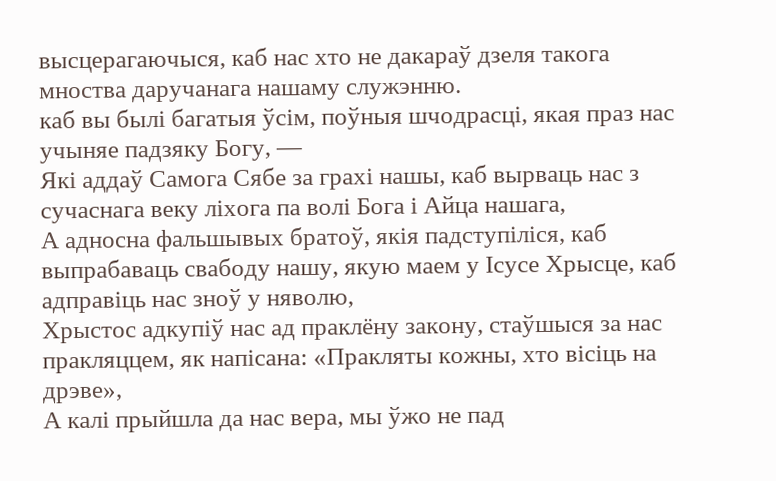высцерагаючыся, каб нас хто не дакараў дзеля такога мноства даручанага нашаму служэнню.
каб вы былі багатыя ўсім, поўныя шчодрасці, якая праз нас учыняе падзяку Богу, —
Які аддаў Самога Сябе за грахі нашы, каб вырваць нас з сучаснага веку ліхога па волі Бога і Айца нашага,
А адносна фальшывых братоў, якія падступіліся, каб выпрабаваць свабоду нашу, якую маем у Ісусе Хрысце, каб адправіць нас зноў у няволю,
Хрыстос адкупіў нас ад праклёну закону, стаўшыся за нас пракляццем, як напісана: «Пракляты кожны, хто вісіць на дрэве»,
А калі прыйшла да нас вера, мы ўжо не пад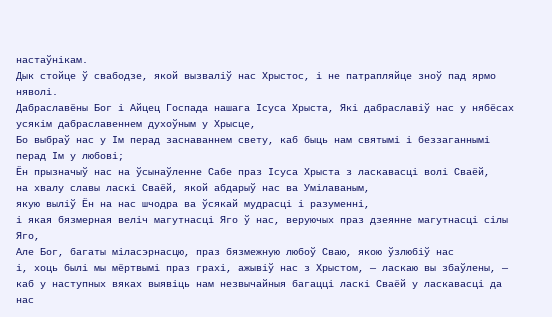настаўнікам.
Дык стойце ў свабодзе, якой вызваліў нас Хрыстос, і не патрапляйце зноў пад ярмо няволі.
Дабраславёны Бог і Айцец Госпада нашага Ісуса Хрыста, Які дабраславіў нас у нябёсах усякім дабраславеннем духоўным у Хрысце,
Бо выбраў нас у Ім перад заснаваннем свету, каб быць нам святымі і беззаганнымі перад Ім у любові;
Ён прызначыў нас на ўсынаўленне Сабе праз Ісуса Хрыста з ласкавасці волі Сваёй,
на хвалу славы ласкі Сваёй, якой абдарыў нас ва Умілаваным,
якую выліў Ён на нас шчодра ва ўсякай мудрасці і разуменні,
і якая бязмерная веліч магутнасці Яго ў нас, веруючых праз дзеянне магутнасці сілы Яго,
Але Бог, багаты міласэрнасцю, праз бязмежную любоў Сваю, якою ўзлюбіў нас
і, хоць былі мы мёртвымі праз грахі, ажывіў нас з Хрыстом, — ласкаю вы збаўлены, —
каб у наступных вяках выявіць нам незвычайныя багацці ласкі Сваёй у ласкавасці да нас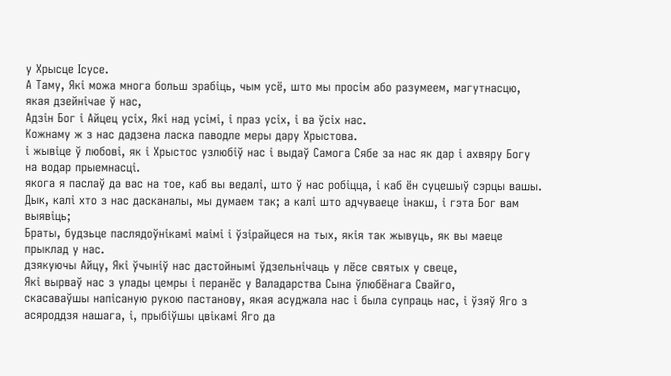у Хрысце Ісусе.
А Таму, Які можа многа больш зрабіць, чым усё, што мы просім або разумеем, магутнасцю, якая дзейнічае ў нас,
Адзін Бог і Айцец усіх, Які над усімі, і праз усіх, і ва ўсіх нас.
Кожнаму ж з нас дадзена ласка паводле меры дару Хрыстова.
і жывіце ў любові, як і Хрыстос узлюбіў нас і выдаў Самога Сябе за нас як дар і ахвяру Богу на водар прыемнасці.
якога я паслаў да вас на тое, каб вы ведалі, што ў нас робіцца, і каб ён суцешыў сэрцы вашы.
Дык, калі хто з нас дасканалы, мы думаем так; а калі што адчуваеце інакш, і гэта Бог вам выявіць;
Браты, будзьце паслядоўнікамі маімі і ўзірайцеся на тых, якія так жывуць, як вы маеце прыклад у нас.
дзякуючы Айцу, Які ўчыніў нас дастойнымі ўдзельнічаць у лёсе святых у свеце,
Які вырваў нас з улады цемры і перанёс у Валадарства Сына ўлюбёнага Свайго,
скасаваўшы напісаную рукою пастанову, якая асуджала нас і была супраць нас, і ўзяў Яго з асяроддзя нашага, і, прыбіўшы цвікамі Яго да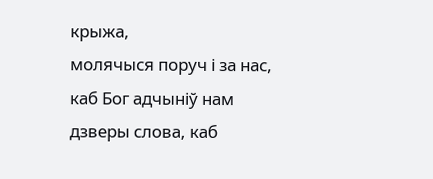крыжа,
молячыся поруч і за нас, каб Бог адчыніў нам дзверы слова, каб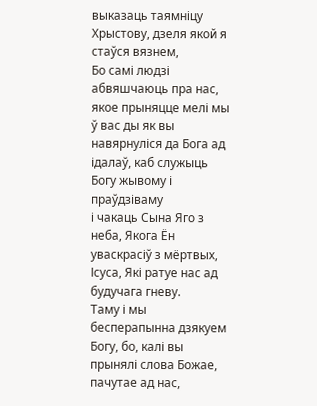выказаць таямніцу Хрыстову, дзеля якой я стаўся вязнем,
Бо самі людзі абвяшчаюць пра нас, якое прыняцце мелі мы ў вас ды як вы навярнуліся да Бога ад ідалаў, каб служыць Богу жывому і праўдзіваму
і чакаць Сына Яго з неба, Якога Ён уваскрасіў з мёртвых, Ісуса, Які ратуе нас ад будучага гневу.
Таму і мы бесперапынна дзякуем Богу, бо, калі вы прынялі слова Божае, пачутае ад нас,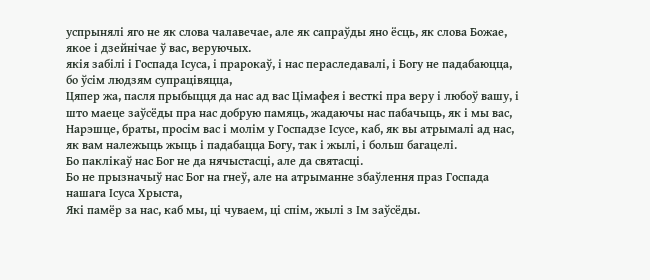успрынялі яго не як слова чалавечае, але як сапраўды яно ёсць, як слова Божае, якое і дзейнічае ў вас, веруючых.
якія забілі і Госпада Ісуса, і прарокаў, і нас пераследавалі, і Богу не падабаюцца, бо ўсім людзям супрацівяцца,
Цяпер жа, пасля прыбыцця да нас ад вас Цімафея і весткі пра веру і любоў вашу, і што маеце заўсёды пра нас добрую памяць, жадаючы нас пабачыць, як і мы вас,
Нарэшце, браты, просім вас і молім у Госпадзе Ісусе, каб, як вы атрымалі ад нас, як вам належыць жыць і падабацца Богу, так і жылі, і больш багацелі.
Бо паклікаў нас Бог не да нячыстасці, але да святасці.
Бо не прызначыў нас Бог на гнеў, але на атрыманне збаўлення праз Госпада нашага Ісуса Хрыста,
Які памёр за нас, каб мы, ці чуваем, ці спім, жылі з Ім заўсёды.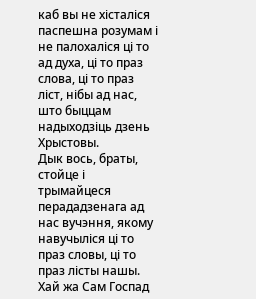каб вы не хісталіся паспешна розумам і не палохаліся ці то ад духа, ці то праз слова, ці то праз ліст, нібы ад нас, што быццам надыходзіць дзень Хрыстовы.
Дык вось, браты, стойце і трымайцеся перададзенага ад нас вучэння, якому навучыліся ці то праз словы, ці то праз лісты нашы.
Хай жа Сам Госпад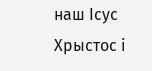наш Ісус Хрыстос і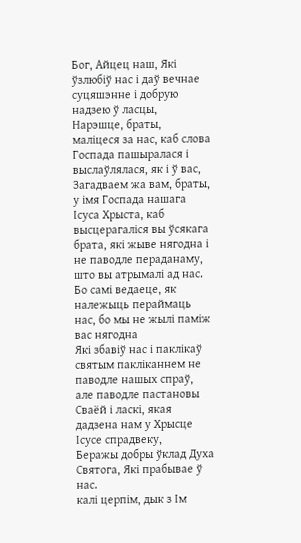Бог, Айцец наш, Які ўзлюбіў нас і даў вечнае суцяшэнне і добрую надзею ў ласцы,
Нарэшце, браты, маліцеся за нас, каб слова Госпада пашыралася і выслаўлялася, як і ў вас,
Загадваем жа вам, браты, у імя Госпада нашага Ісуса Хрыста, каб высцерагаліся вы ўсякага брата, які жыве нягодна і не паводле пераданаму, што вы атрымалі ад нас.
Бо самі ведаеце, як належыць пераймаць нас, бо мы не жылі паміж вас нягодна
Які збавіў нас і паклікаў святым пакліканнем не паводле нашых спраў, але паводле пастановы Сваёй і ласкі, якая дадзена нам у Хрысце Ісусе спрадвеку,
Беражы добры ўклад Духа Святога, Які прабывае ў нас.
калі церпім, дык з Ім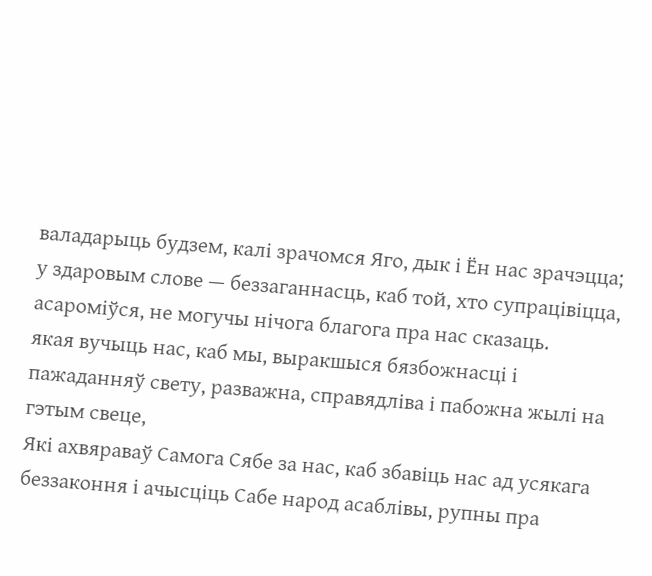валадарыць будзем, калі зрачомся Яго, дык і Ён нас зрачэцца;
у здаровым слове — беззаганнасць, каб той, хто супрацівіцца, асароміўся, не могучы нічога благога пра нас сказаць.
якая вучыць нас, каб мы, выракшыся бязбожнасці і пажаданняў свету, разважна, справядліва і пабожна жылі на гэтым свеце,
Які ахвяраваў Самога Сябе за нас, каб збавіць нас ад усякага беззаконня і ачысціць Сабе народ асаблівы, рупны пра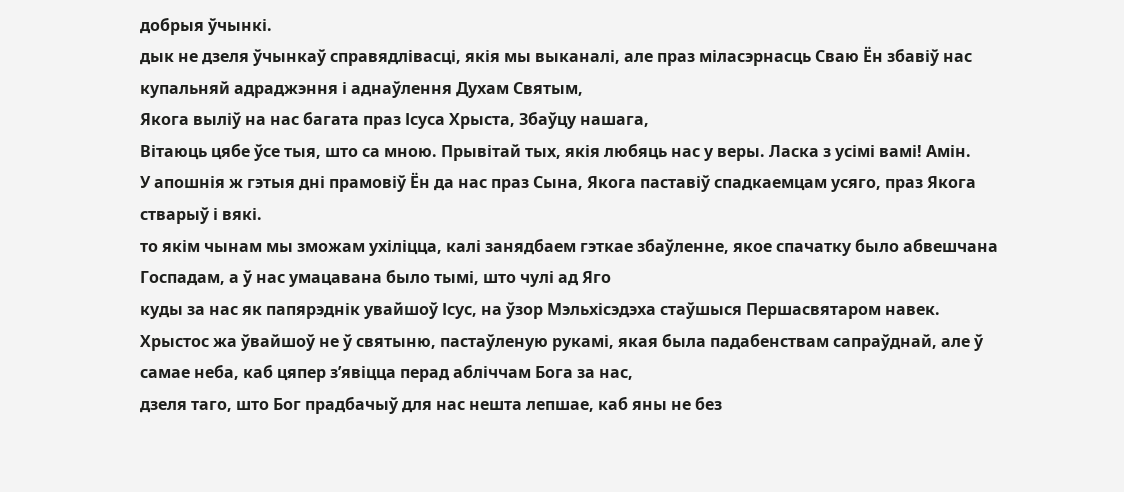добрыя ўчынкі.
дык не дзеля ўчынкаў справядлівасці, якія мы выканалі, але праз міласэрнасць Сваю Ён збавіў нас купальняй адраджэння і аднаўлення Духам Святым,
Якога выліў на нас багата праз Ісуса Хрыста, Збаўцу нашага,
Вітаюць цябе ўсе тыя, што са мною. Прывітай тых, якія любяць нас у веры. Ласка з усімі вамі! Амін.
У апошнія ж гэтыя дні прамовіў Ён да нас праз Сына, Якога паставіў спадкаемцам усяго, праз Якога стварыў і вякі.
то якім чынам мы зможам ухіліцца, калі занядбаем гэткае збаўленне, якое спачатку было абвешчана Госпадам, а ў нас умацавана было тымі, што чулі ад Яго
куды за нас як папярэднік увайшоў Ісус, на ўзор Мэльхісэдэха стаўшыся Першасвятаром навек.
Хрыстос жа ўвайшоў не ў святыню, пастаўленую рукамі, якая была падабенствам сапраўднай, але ў самае неба, каб цяпер з’явіцца перад абліччам Бога за нас,
дзеля таго, што Бог прадбачыў для нас нешта лепшае, каб яны не без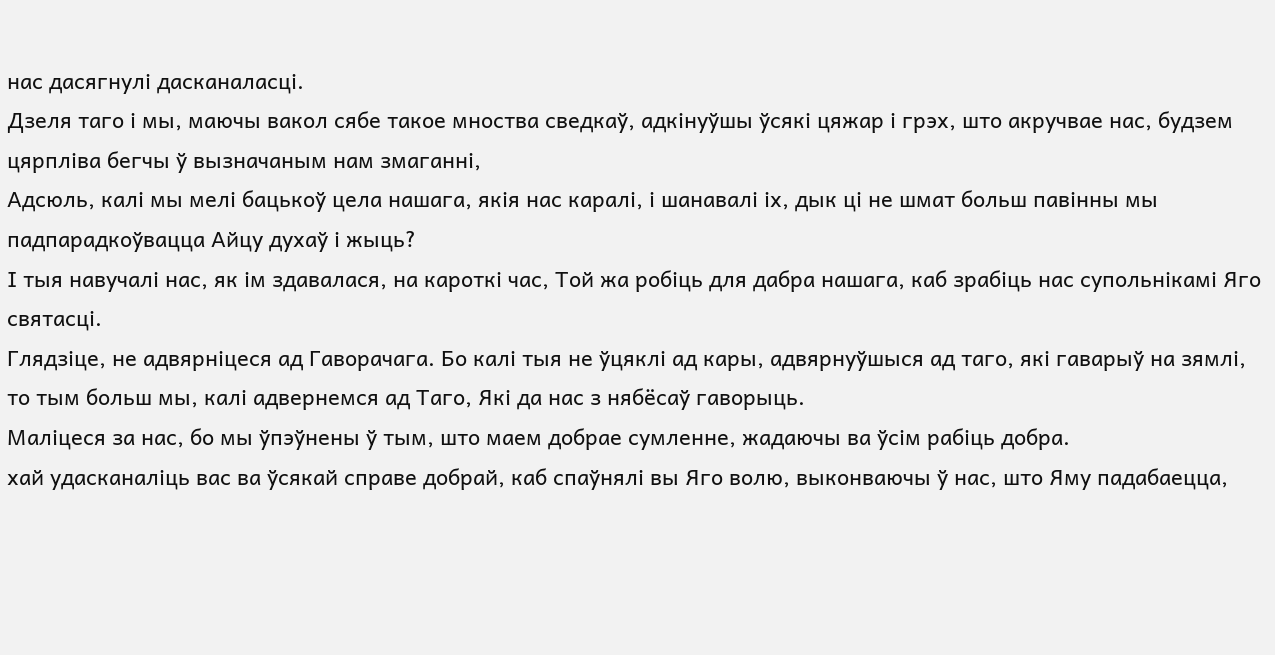нас дасягнулі дасканаласці.
Дзеля таго і мы, маючы вакол сябе такое мноства сведкаў, адкінуўшы ўсякі цяжар і грэх, што акручвае нас, будзем цярпліва бегчы ў вызначаным нам змаганні,
Адсюль, калі мы мелі бацькоў цела нашага, якія нас каралі, і шанавалі іх, дык ці не шмат больш павінны мы падпарадкоўвацца Айцу духаў і жыць?
І тыя навучалі нас, як ім здавалася, на кароткі час, Той жа робіць для дабра нашага, каб зрабіць нас супольнікамі Яго святасці.
Глядзіце, не адвярніцеся ад Гаворачага. Бо калі тыя не ўцяклі ад кары, адвярнуўшыся ад таго, які гаварыў на зямлі, то тым больш мы, калі адвернемся ад Таго, Які да нас з нябёсаў гаворыць.
Маліцеся за нас, бо мы ўпэўнены ў тым, што маем добрае сумленне, жадаючы ва ўсім рабіць добра.
хай удасканаліць вас ва ўсякай справе добрай, каб спаўнялі вы Яго волю, выконваючы ў нас, што Яму падабаецца,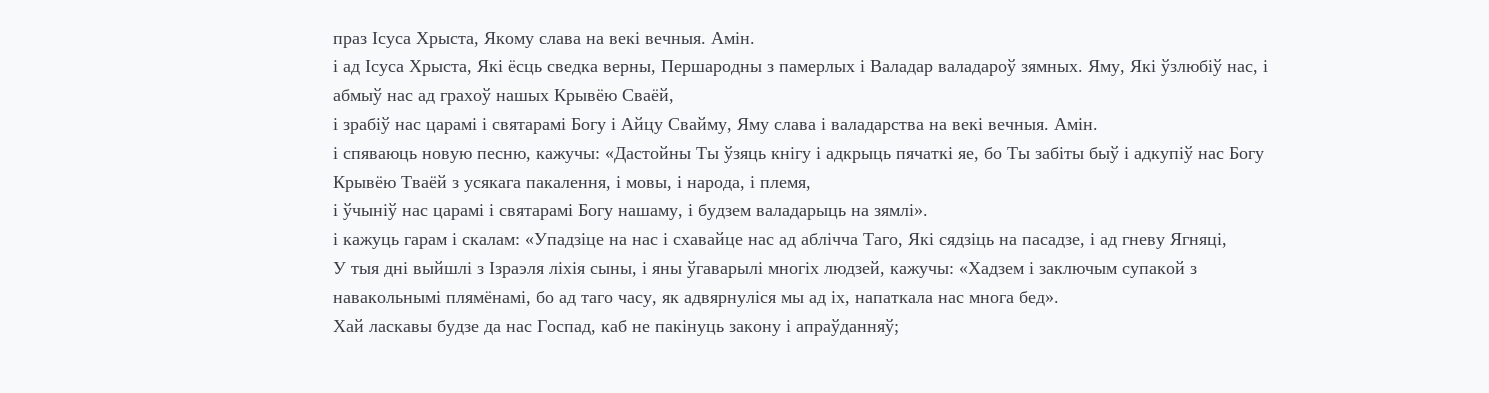праз Ісуса Хрыста, Якому слава на векі вечныя. Амін.
і ад Ісуса Хрыста, Які ёсць сведка верны, Першародны з памерлых і Валадар валадароў зямных. Яму, Які ўзлюбіў нас, і абмыў нас ад грахоў нашых Крывёю Сваёй,
і зрабіў нас царамі і святарамі Богу і Айцу Свайму, Яму слава і валадарства на векі вечныя. Амін.
і спяваюць новую песню, кажучы: «Дастойны Ты ўзяць кнігу і адкрыць пячаткі яе, бо Ты забіты быў і адкупіў нас Богу Крывёю Тваёй з усякага пакалення, і мовы, і народа, і племя,
і ўчыніў нас царамі і святарамі Богу нашаму, і будзем валадарыць на зямлі».
і кажуць гарам і скалам: «Упадзіце на нас і схавайце нас ад аблічча Таго, Які сядзіць на пасадзе, і ад гневу Ягняці,
У тыя дні выйшлі з Ізраэля ліхія сыны, і яны ўгаварылі многіх людзей, кажучы: «Хадзем і заключым супакой з навакольнымі плямёнамі, бо ад таго часу, як адвярнуліся мы ад іх, напаткала нас многа бед».
Хай ласкавы будзе да нас Госпад, каб не пакінуць закону і апраўданняў;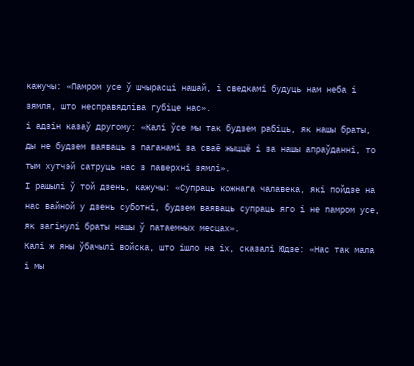кажучы: «Памром усе ў шчырасці нашай, і сведкамі будуць нам неба і зямля, што несправядліва губіце нас».
і адзін казаў другому: «Калі ўсе мы так будзем рабіць, як нашы браты, ды не будзем ваяваць з паганамі за сваё жыццё і за нашы апраўданні, то тым хутчэй сатруць нас з паверхні зямлі».
І рашылі ў той дзень, кажучы: «Супраць кожнага чалавека, які пойдзе на нас вайной у дзень суботні, будзем ваяваць супраць яго і не памром усе, як загінулі браты нашы ў патаемных месцах».
Калі ж яны ўбачылі войска, што ішло на іх, сказалі Юдзе: «Нас так мала і мы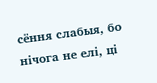сёння слабыя, бо нічога не елі, ці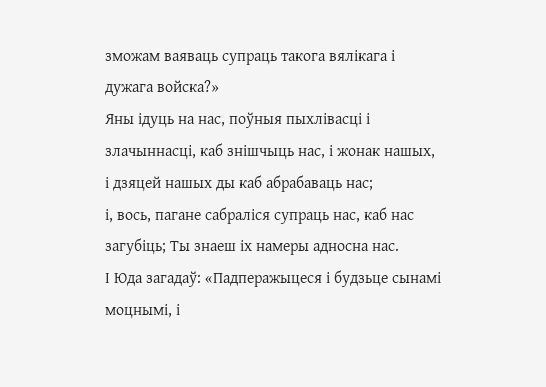зможам ваяваць супраць такога вялікага і дужага войска?»
Яны ідуць на нас, поўныя пыхлівасці і злачыннасці, каб знішчыць нас, і жонак нашых, і дзяцей нашых ды каб абрабаваць нас;
і, вось, пагане сабраліся супраць нас, каб нас загубіць; Ты знаеш іх намеры адносна нас.
І Юда загадаў: «Падперажыцеся і будзьце сынамі моцнымі, і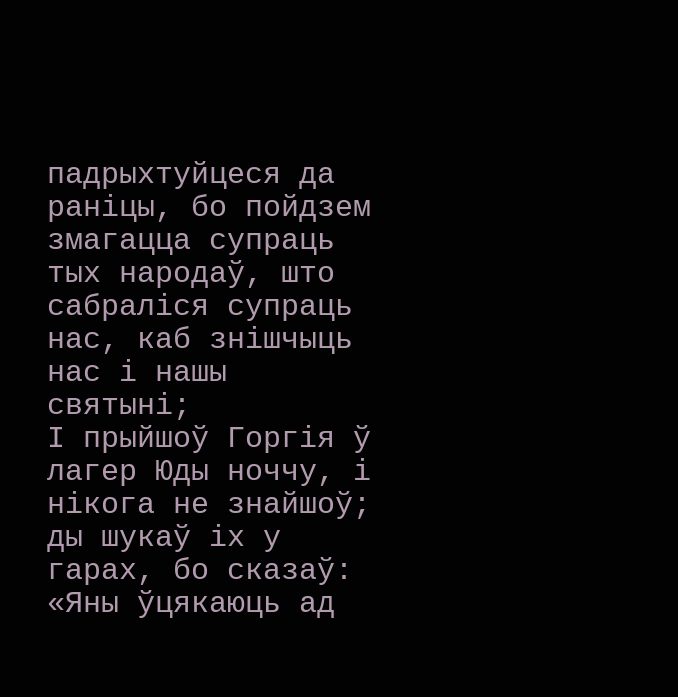падрыхтуйцеся да раніцы, бо пойдзем змагацца супраць тых народаў, што сабраліся супраць нас, каб знішчыць нас і нашы святыні;
І прыйшоў Горгія ў лагер Юды ноччу, і нікога не знайшоў; ды шукаў іх у гарах, бо сказаў: «Яны ўцякаюць ад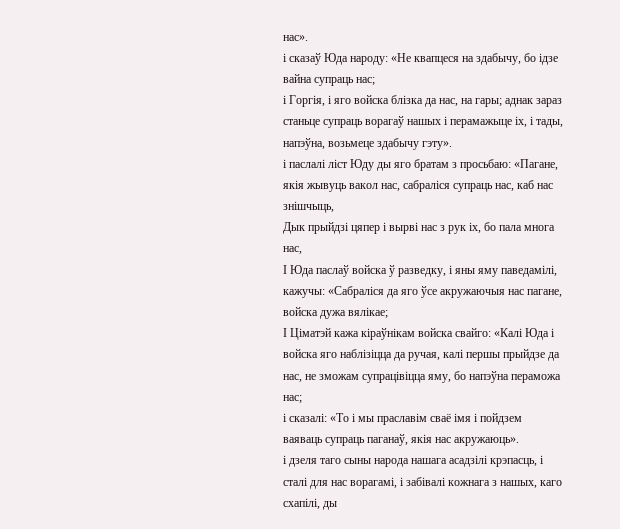нас».
і сказаў Юда народу: «Не квапцеся на здабычу, бо ідзе вайна супраць нас;
і Горгія, і яго войска блізка да нас, на гары; аднак зараз станьце супраць ворагаў нашых і перамажыце іх, і тады, напэўна, возьмеце здабычу гэту».
і паслалі ліст Юду ды яго братам з просьбаю: «Пагане, якія жывуць вакол нас, сабраліся супраць нас, каб нас знішчыць,
Дык прыйдзі цяпер і вырві нас з рук іх, бо пала многа нас,
І Юда паслаў войска ў разведку, і яны яму паведамілі, кажучы: «Сабраліся да яго ўсе акружаючыя нас пагане, войска дужа вялікае;
І Ціматэй кажа кіраўнікам войска свайго: «Калі Юда і войска яго наблізіцца да ручая, калі першы прыйдзе да нас, не зможам супрацівіцца яму, бо напэўна пераможа нас;
і сказалі: «То і мы праславім сваё імя і пойдзем ваяваць супраць паганаў, якія нас акружаюць».
і дзеля таго сыны народа нашага асадзілі крэпасць, і сталі для нас ворагамі, і забівалі кожнага з нашых, каго схапілі, ды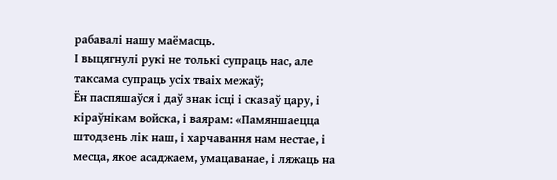рабавалі нашу маёмасць.
І выцягнулі рукі не толькі супраць нас, але таксама супраць усіх тваіх межаў;
Ён паспяшаўся і даў знак ісці і сказаў цару, і кіраўнікам войска, і ваярам: «Памяншаецца штодзень лік наш, і харчавання нам нестае, і месца, якое асаджаем, умацаванае, і ляжаць на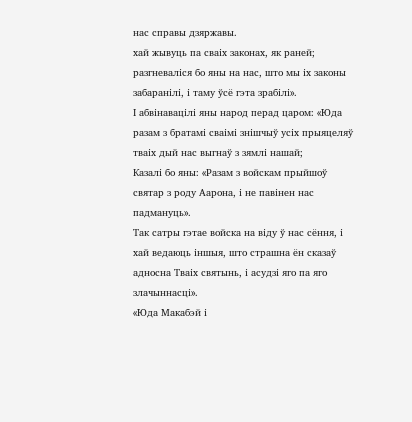нас справы дзяржавы.
хай жывуць па сваіх законах, як раней; разгневаліся бо яны на нас, што мы іх законы забаранілі, і таму ўсё гэта зрабілі».
І абвінавацілі яны народ перад царом: «Юда разам з братамі сваімі знішчыў усіх прыяцеляў тваіх дый нас выгнаў з зямлі нашай;
Казалі бо яны: «Разам з войскам прыйшоў святар з роду Аарона, і не павінен нас падмануць».
Так сатры гэтае войска на віду ў нас сёння, і хай ведаюць іншыя, што страшна ён сказаў адносна Тваіх святынь, і асудзі яго па яго злачыннасці».
«Юда Макабэй і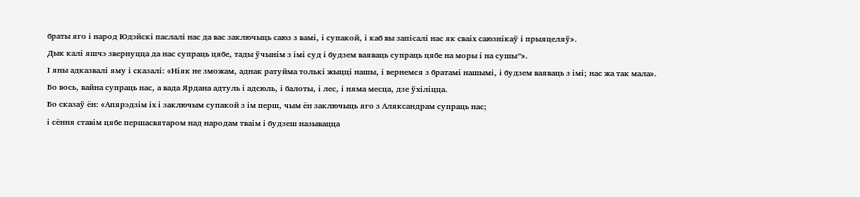браты яго і народ Юдэйскі паслалі нас да вас заключыць саюз з вамі, і супакой, і каб вы запісалі нас як сваіх саюзнікаў і прыяцеляў».
Дык калі яшчэ звернуцца да нас супраць цябе, тады ўчынім з імі суд і будзем ваяваць супраць цябе на моры і на сушы”».
І яны адказвалі яму і сказалі: «Ніяк не зможам, аднак ратуйма толькі жыцці нашы, і вернемся з братамі нашымі, і будзем ваяваць з імі; нас жа так мала».
Бо вось, вайна супраць нас, а вада Ярдана адтуль і адсюль, і балоты, і лес, і няма месца, дзе ўхіліцца.
Бо сказаў ён: «Апярэдзім іх і заключым супакой з ім перш, чым ён заключыць яго з Аляксандрам супраць нас;
і сёння ставім цябе першасвятаром над народам тваім і будзеш называцца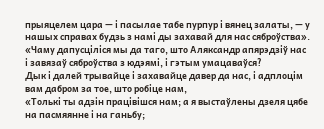прыяцелем цара — і пасылае табе пурпур і вянец залаты, — у нашых справах будзь з намі ды захавай для нас сяброўства».
«Чаму дапусціліся мы да таго, што Аляксандр апярэдзіў нас і завязаў сяброўства з юдэямі, і гэтым умацаваўся?
Дык і далей трывайце і захавайце давер да нас, і адплоцім вам дабром за тое, што робіце нам,
«Толькі ты адзін працівішся нам; а я выстаўлены дзеля цябе на пасмяянне і на ганьбу;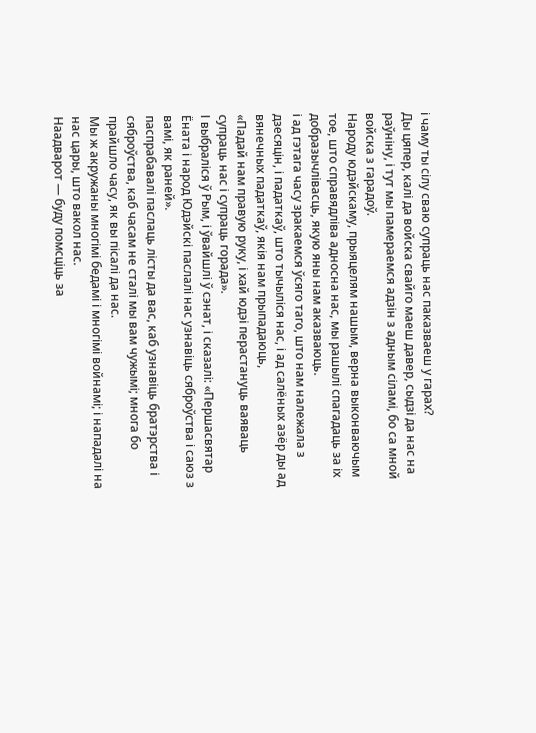і чаму ты сілу сваю супраць нас паказваеш у гарах?
Ды цяпер, калі да войска свайго маеш давер, сыдзі да нас на раўніну, і тут мы памераемся адзін з адным сіламі, бо са мной войска з гарадоў.
Народу юдэйскаму, прыяцелям нашым, верна выконваючым тое, што справядліва адносна нас, мы рашылі спагадаць за іх добразычлівасць, якую яны нам аказваюць.
і ад гэтага часу зракаемся ўсяго таго, што нам належала з дзесяцін, і падаткаў, што тычыліся нас, і ад салёных азёр ды ад вянечных падаткаў, якія нам прыпадаюць,
«Падай нам правую руку, і хай юдэі перастануць ваяваць супраць нас і супраць горада».
І выбраліся ў Рым, і ўвайшлі ў сэнат, і сказалі: «Першасвятар Ёната і народ Юдэйскі паслалі нас узнавіць сяброўства і саюз з вамі, як раней».
паспрабавалі паслаць лісты да вас, каб узнавіць братэрства і сяброўства, каб часам не сталі мы вам чужымі; многа бо прайшло часу, як вы пісалі да нас.
Мы ж акружаны многімі бедамі і многімі войнамі; і нападалі на нас цары, што вакол нас.
Наадварот — буду помсціць за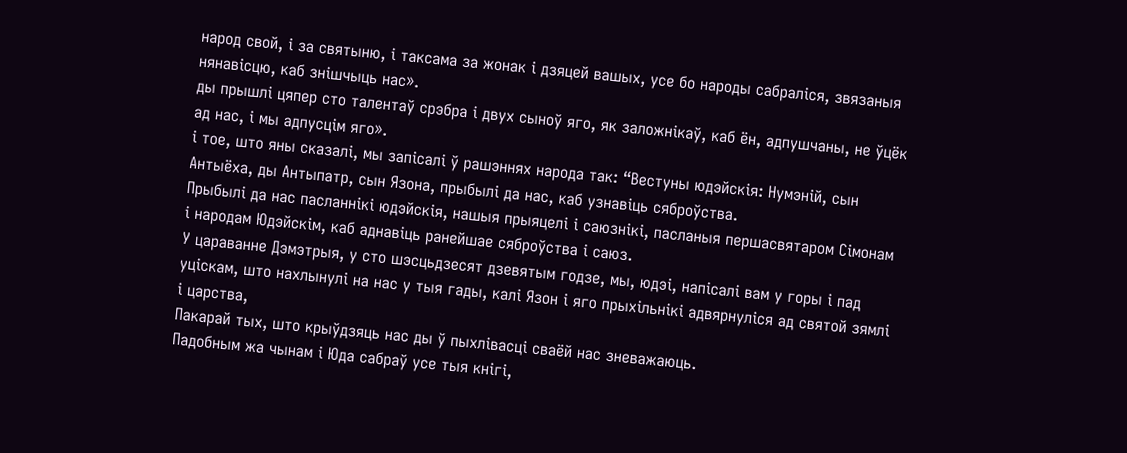народ свой, і за святыню, і таксама за жонак і дзяцей вашых, усе бо народы сабраліся, звязаныя нянавісцю, каб знішчыць нас».
ды прышлі цяпер сто талентаў срэбра і двух сыноў яго, як заложнікаў, каб ён, адпушчаны, не ўцёк ад нас, і мы адпусцім яго».
і тое, што яны сказалі, мы запісалі ў рашэннях народа так: “Вестуны юдэйскія: Нумэній, сын Антыёха, ды Антыпатр, сын Язона, прыбылі да нас, каб узнавіць сяброўства.
Прыбылі да нас пасланнікі юдэйскія, нашыя прыяцелі і саюзнікі, пасланыя першасвятаром Сімонам і народам Юдэйскім, каб аднавіць ранейшае сяброўства і саюз.
У цараванне Дэмэтрыя, у сто шэсцьдзесят дзевятым годзе, мы, юдэі, напісалі вам у горы і пад уціскам, што нахлынулі на нас у тыя гады, калі Язон і яго прыхільнікі адвярнуліся ад святой зямлі і царства,
Пакарай тых, што крыўдзяць нас ды ў пыхлівасці сваёй нас зневажаюць.
Падобным жа чынам і Юда сабраў усе тыя кнігі,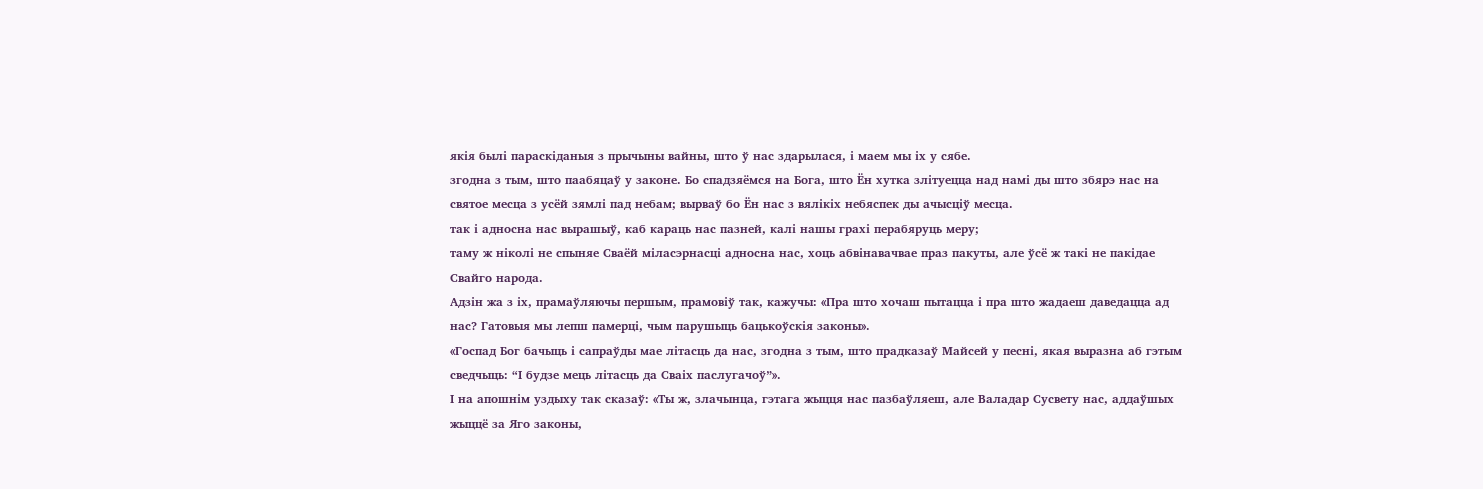якія былі параскіданыя з прычыны вайны, што ў нас здарылася, і маем мы іх у сябе.
згодна з тым, што паабяцаў у законе. Бо спадзяёмся на Бога, што Ён хутка злітуецца над намі ды што збярэ нас на святое месца з усёй зямлі пад небам; вырваў бо Ён нас з вялікіх небяспек ды ачысціў месца.
так і адносна нас вырашыў, каб караць нас пазней, калі нашы грахі перабяруць меру;
таму ж ніколі не спыняе Сваёй міласэрнасці адносна нас, хоць абвінавачвае праз пакуты, але ўсё ж такі не пакідае Свайго народа.
Адзін жа з іх, прамаўляючы першым, прамовіў так, кажучы: «Пра што хочаш пытацца і пра што жадаеш даведацца ад нас? Гатовыя мы лепш памерці, чым парушыць бацькоўскія законы».
«Госпад Бог бачыць і сапраўды мае літасць да нас, згодна з тым, што прадказаў Майсей у песні, якая выразна аб гэтым сведчыць: “І будзе мець літасць да Сваіх паслугачоў”».
І на апошнім уздыху так сказаў: «Ты ж, злачынца, гэтага жыцця нас пазбаўляеш, але Валадар Сусвету нас, аддаўшых жыццё за Яго законы,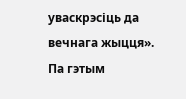уваскрэсіць да вечнага жыцця».
Па гэтым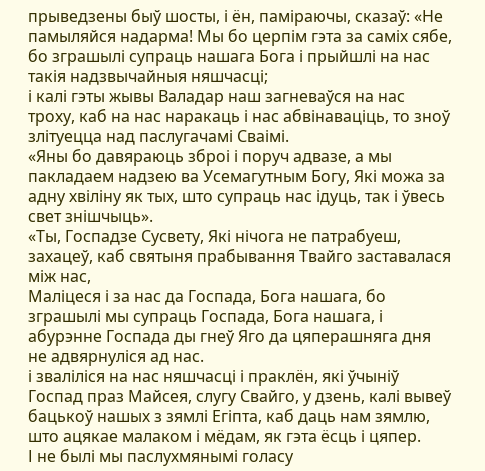прыведзены быў шосты, і ён, паміраючы, сказаў: «Не памыляйся надарма! Мы бо церпім гэта за саміх сябе, бо зграшылі супраць нашага Бога і прыйшлі на нас такія надзвычайныя няшчасці;
і калі гэты жывы Валадар наш загневаўся на нас троху, каб на нас наракаць і нас абвінаваціць, то зноў злітуецца над паслугачамі Сваімі.
«Яны бо давяраюць зброі і поруч адвазе, а мы пакладаем надзею ва Усемагутным Богу, Які можа за адну хвіліну як тых, што супраць нас ідуць, так і ўвесь свет знішчыць».
«Ты, Госпадзе Сусвету, Які нічога не патрабуеш, захацеў, каб святыня прабывання Твайго заставалася між нас,
Маліцеся і за нас да Госпада, Бога нашага, бо зграшылі мы супраць Госпада, Бога нашага, і абурэнне Госпада ды гнеў Яго да цяперашняга дня не адвярнуліся ад нас.
і зваліліся на нас няшчасці і праклён, які ўчыніў Госпад праз Майсея, слугу Свайго, у дзень, калі вывеў бацькоў нашых з зямлі Егіпта, каб даць нам зямлю, што ацякае малаком і мёдам, як гэта ёсць і цяпер.
І не былі мы паслухмянымі голасу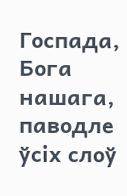Госпада, Бога нашага, паводле ўсіх слоў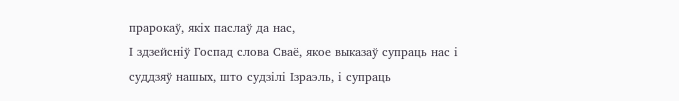прарокаў, якіх паслаў да нас,
І здзейсніў Госпад слова Сваё, якое выказаў супраць нас і суддзяў нашых, што судзілі Ізраэль, і супраць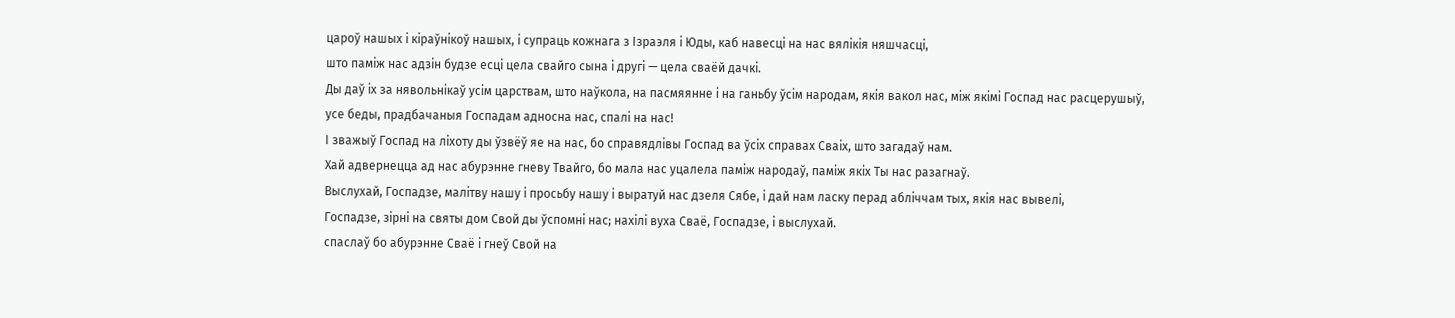цароў нашых і кіраўнікоў нашых, і супраць кожнага з Ізраэля і Юды, каб навесці на нас вялікія няшчасці,
што паміж нас адзін будзе есці цела свайго сына і другі — цела сваёй дачкі.
Ды даў іх за нявольнікаў усім царствам, што наўкола, на пасмяянне і на ганьбу ўсім народам, якія вакол нас, між якімі Госпад нас расцерушыў,
усе беды, прадбачаныя Госпадам адносна нас, спалі на нас!
І зважыў Госпад на ліхоту ды ўзвёў яе на нас, бо справядлівы Госпад ва ўсіх справах Сваіх, што загадаў нам.
Хай адвернецца ад нас абурэнне гневу Твайго, бо мала нас уцалела паміж народаў, паміж якіх Ты нас разагнаў.
Выслухай, Госпадзе, малітву нашу і просьбу нашу і выратуй нас дзеля Сябе, і дай нам ласку перад абліччам тых, якія нас вывелі,
Госпадзе, зірні на святы дом Свой ды ўспомні нас; нахілі вуха Сваё, Госпадзе, і выслухай.
спаслаў бо абурэнне Сваё і гнеў Свой на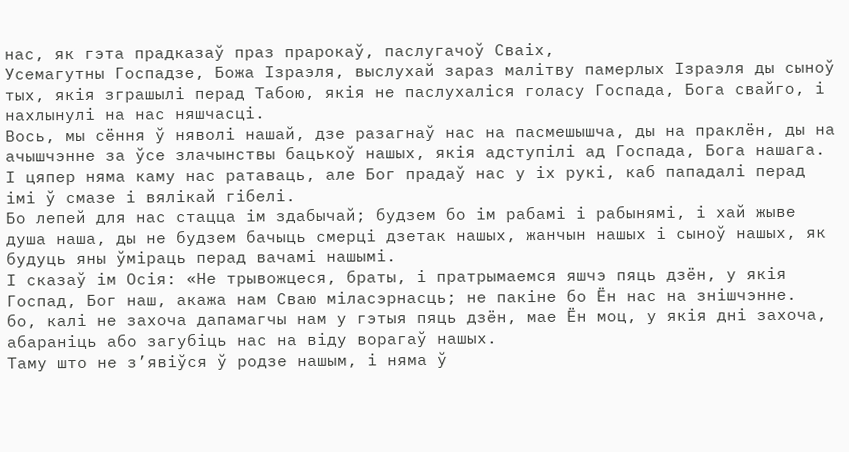нас, як гэта прадказаў праз прарокаў, паслугачоў Сваіх,
Усемагутны Госпадзе, Божа Ізраэля, выслухай зараз малітву памерлых Ізраэля ды сыноў тых, якія зграшылі перад Табою, якія не паслухаліся голасу Госпада, Бога свайго, і нахлынулі на нас няшчасці.
Вось, мы сёння ў няволі нашай, дзе разагнаў нас на пасмешышча, ды на праклён, ды на ачышчэнне за ўсе злачынствы бацькоў нашых, якія адступілі ад Госпада, Бога нашага.
І цяпер няма каму нас ратаваць, але Бог прадаў нас у іх рукі, каб пападалі перад імі ў смазе і вялікай гібелі.
Бо лепей для нас стацца ім здабычай; будзем бо ім рабамі і рабынямі, і хай жыве душа наша, ды не будзем бачыць смерці дзетак нашых, жанчын нашых і сыноў нашых, як будуць яны ўміраць перад вачамі нашымі.
І сказаў ім Осія: «Не трывожцеся, браты, і пратрымаемся яшчэ пяць дзён, у якія Госпад, Бог наш, акажа нам Сваю міласэрнасць; не пакіне бо Ён нас на знішчэнне.
бо, калі не захоча дапамагчы нам у гэтыя пяць дзён, мае Ён моц, у якія дні захоча, абараніць або загубіць нас на віду ворагаў нашых.
Таму што не з’явіўся ў родзе нашым, і няма ў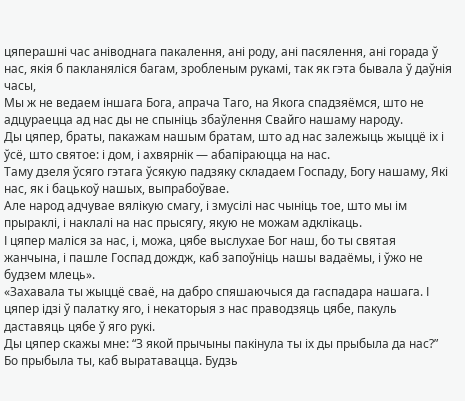цяперашні час аніводнага пакалення, ані роду, ані пасялення, ані горада ў нас, якія б пакланяліся багам, зробленым рукамі, так як гэта бывала ў даўнія часы,
Мы ж не ведаем іншага Бога, апрача Таго, на Якога спадзяёмся, што не адцураецца ад нас ды не спыніць збаўлення Свайго нашаму народу.
Ды цяпер, браты, пакажам нашым братам, што ад нас залежыць жыццё іх і ўсё, што святое: і дом, і ахвярнік — абапіраюцца на нас.
Таму дзеля ўсяго гэтага ўсякую падзяку складаем Госпаду, Богу нашаму, Які нас, як і бацькоў нашых, выпрабоўвае.
Але народ адчувае вялікую смагу, і змусілі нас чыніць тое, што мы ім прыраклі, і наклалі на нас прысягу, якую не можам адклікаць.
І цяпер маліся за нас, і, можа, цябе выслухае Бог наш, бо ты святая жанчына, і пашле Госпад дождж, каб запоўніць нашы вадаёмы, і ўжо не будзем млець».
«Захавала ты жыццё сваё, на дабро спяшаючыся да гаспадара нашага. І цяпер ідзі ў палатку яго, і некаторыя з нас праводзяць цябе, пакуль даставяць цябе ў яго рукі.
Ды цяпер скажы мне: “З якой прычыны пакінула ты іх ды прыбыла да нас?” Бо прыбыла ты, каб выратавацца. Будзь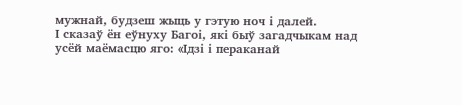мужнай, будзеш жыць у гэтую ноч і далей.
І сказаў ён еўнуху Багоі, які быў загадчыкам над усёй маёмасцю яго: «Ідзі і пераканай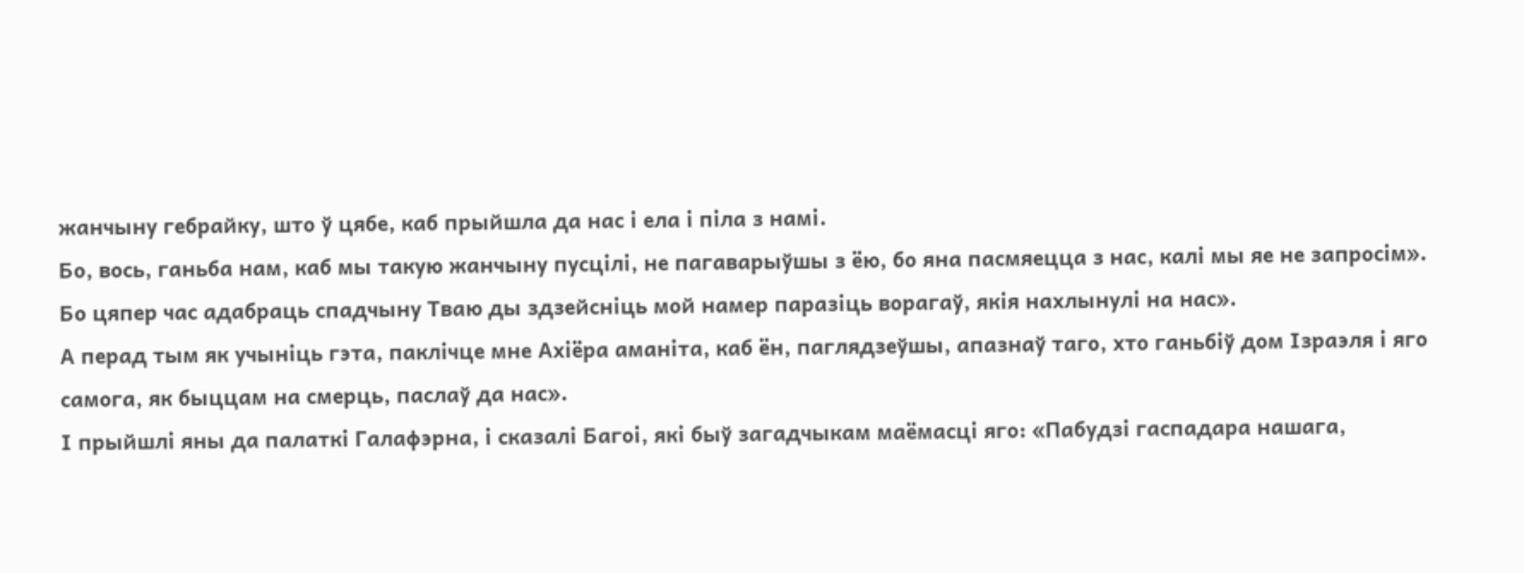жанчыну гебрайку, што ў цябе, каб прыйшла да нас і ела і піла з намі.
Бо, вось, ганьба нам, каб мы такую жанчыну пусцілі, не пагаварыўшы з ёю, бо яна пасмяецца з нас, калі мы яе не запросім».
Бо цяпер час адабраць спадчыну Тваю ды здзейсніць мой намер паразіць ворагаў, якія нахлынулі на нас».
А перад тым як учыніць гэта, паклічце мне Ахіёра аманіта, каб ён, паглядзеўшы, апазнаў таго, хто ганьбіў дом Ізраэля і яго самога, як быццам на смерць, паслаў да нас».
І прыйшлі яны да палаткі Галафэрна, і сказалі Багоі, які быў загадчыкам маёмасці яго: «Пабудзі гаспадара нашага,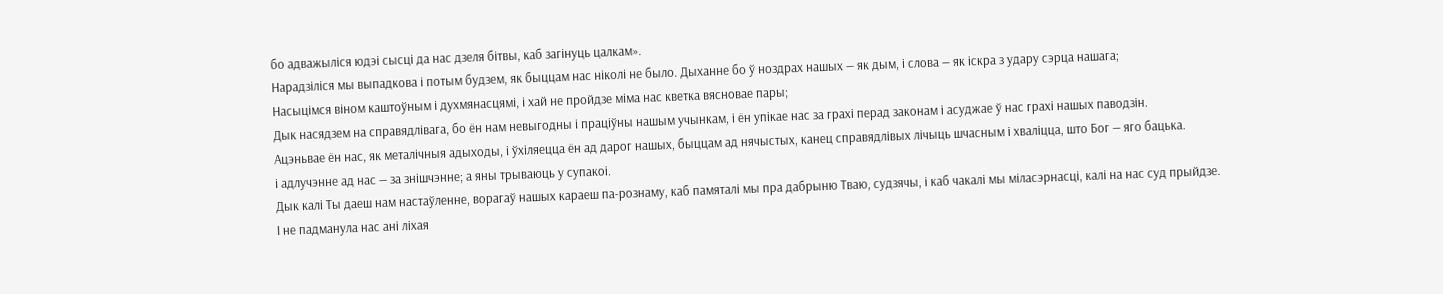бо адважыліся юдэі сысці да нас дзеля бітвы, каб загінуць цалкам».
Нарадзіліся мы выпадкова і потым будзем, як быццам нас ніколі не было. Дыханне бо ў ноздрах нашых — як дым, і слова — як іскра з удару сэрца нашага;
Насыцімся віном каштоўным і духмянасцямі, і хай не пройдзе міма нас кветка вясновае пары;
Дык насядзем на справядлівага, бо ён нам невыгодны і праціўны нашым учынкам, і ён упікае нас за грахі перад законам і асуджае ў нас грахі нашых паводзін.
Ацэньвае ён нас, як металічныя адыходы, і ўхіляецца ён ад дарог нашых, быццам ад нячыстых, канец справядлівых лічыць шчасным і хваліцца, што Бог — яго бацька.
і адлучэнне ад нас — за знішчэнне; а яны трываюць у супакоі.
Дык калі Ты даеш нам настаўленне, ворагаў нашых караеш па-рознаму, каб памяталі мы пра дабрыню Тваю, судзячы, і каб чакалі мы міласэрнасці, калі на нас суд прыйдзе.
І не падманула нас ані ліхая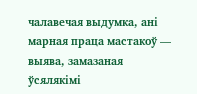чалавечая выдумка, ані марная праца мастакоў — выява, замазаная ўсялякімі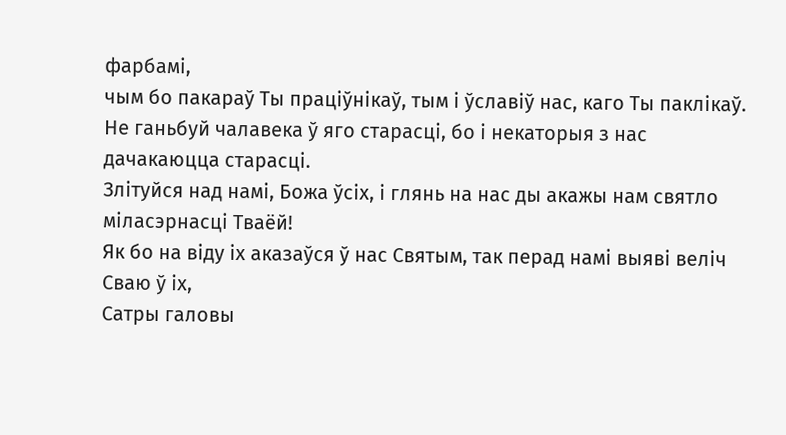фарбамі,
чым бо пакараў Ты праціўнікаў, тым і ўславіў нас, каго Ты паклікаў.
Не ганьбуй чалавека ў яго старасці, бо і некаторыя з нас дачакаюцца старасці.
Злітуйся над намі, Божа ўсіх, і глянь на нас ды акажы нам святло міласэрнасці Тваёй!
Як бо на віду іх аказаўся ў нас Святым, так перад намі выяві веліч Сваю ў іх,
Сатры галовы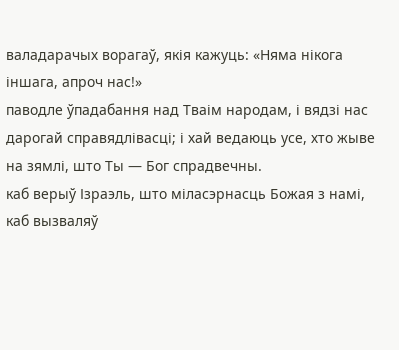валадарачых ворагаў, якія кажуць: «Няма нікога іншага, апроч нас!»
паводле ўпадабання над Тваім народам, і вядзі нас дарогай справядлівасці; і хай ведаюць усе, хто жыве на зямлі, што Ты — Бог спрадвечны.
каб верыў Ізраэль, што міласэрнасць Божая з намі, каб вызваляў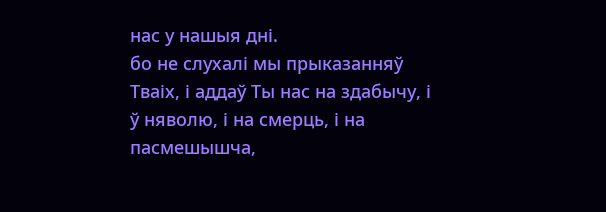нас у нашыя дні.
бо не слухалі мы прыказанняў Тваіх, і аддаў Ты нас на здабычу, і ў няволю, і на смерць, і на пасмешышча,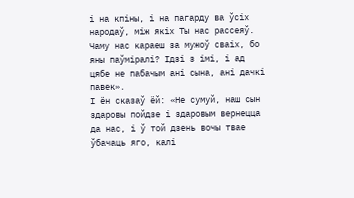і на кпіны, і на пагарду ва ўсіх народаў, між якіх Ты нас рассеяў.
Чаму нас караеш за мужоў сваіх, бо яны паўміралі? Ідзі з імі, і ад цябе не пабачым ані сына, ані дачкі павек».
І ён сказаў ёй: «Не сумуй, наш сын здаровы пойдзе і здаровым вернецца да нас, і ў той дзень вочы твае ўбачаць яго, калі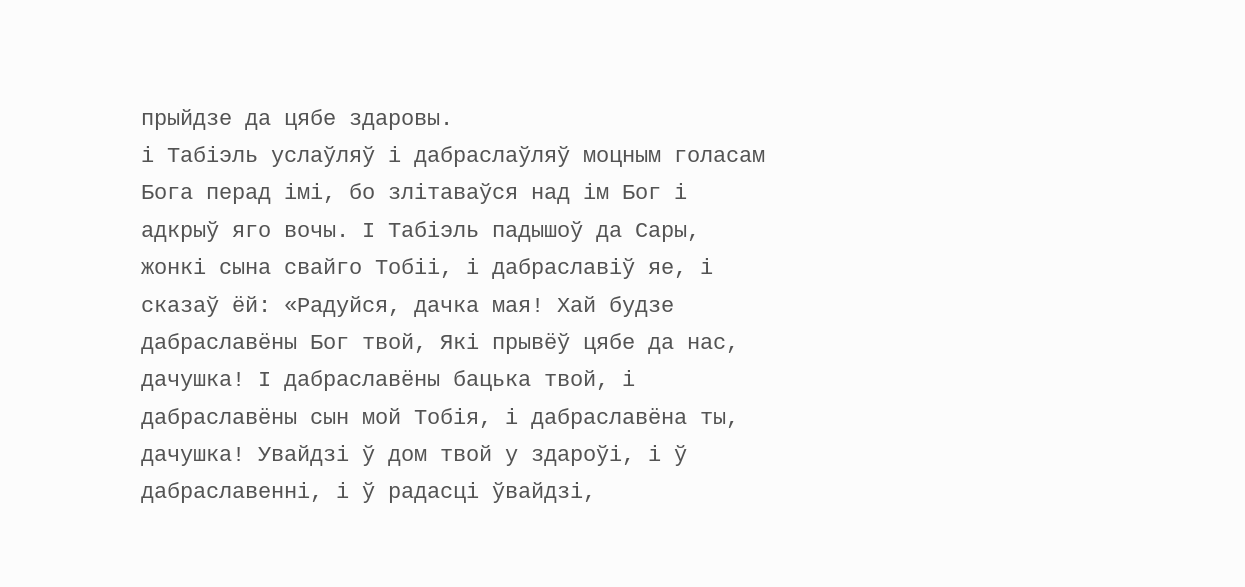прыйдзе да цябе здаровы.
і Табіэль услаўляў і дабраслаўляў моцным голасам Бога перад імі, бо злітаваўся над ім Бог і адкрыў яго вочы. І Табіэль падышоў да Сары, жонкі сына свайго Тобіі, і дабраславіў яе, і сказаў ёй: «Радуйся, дачка мая! Хай будзе дабраславёны Бог твой, Які прывёў цябе да нас, дачушка! І дабраславёны бацька твой, і дабраславёны сын мой Тобія, і дабраславёна ты, дачушка! Увайдзі ў дом твой у здароўі, і ў дабраславенні, і ў радасці ўвайдзі,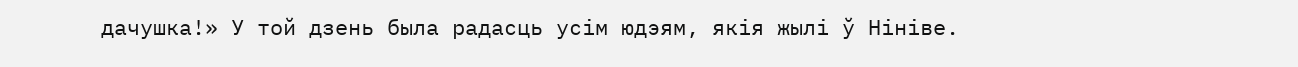дачушка!» У той дзень была радасць усім юдэям, якія жылі ў Нініве.